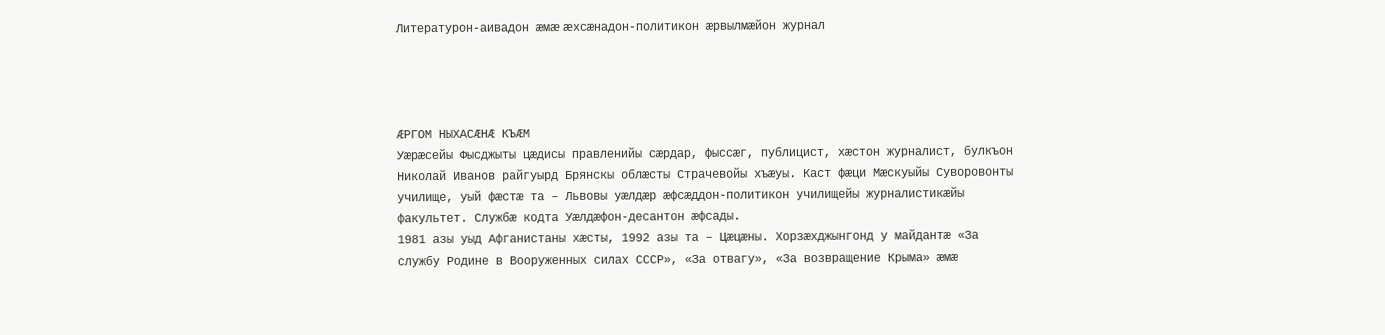Литературон-аивадон æмæ æхсæнадон-политикон æрвылмæйон журнал




ÆРГОМ НЫХАСÆНÆ КЪÆМ
Уæрæсейы Фысджыты цæдисы правленийы сæрдар, фыссæг, публицист, хæстон журналист, булкъон Николай Иванов райгуырд Брянскы облæсты Страчевойы хъæуы. Каст фæци Мæскуыйы Суворовонты училище, уый фæстæ та – Львовы уæлдæр æфсæддон-политикон училищейы журналистикæйы факультет. Службæ кодта Уæлдæфон-десантон æфсады.
1981 азы уыд Афганистаны хæсты, 1992 азы та – Цæцæны. Хорзæхджынгонд у майдантæ «За службу Родине в Вооруженных силах СССР», «За отвагу», «За возвращение Крыма» æмæ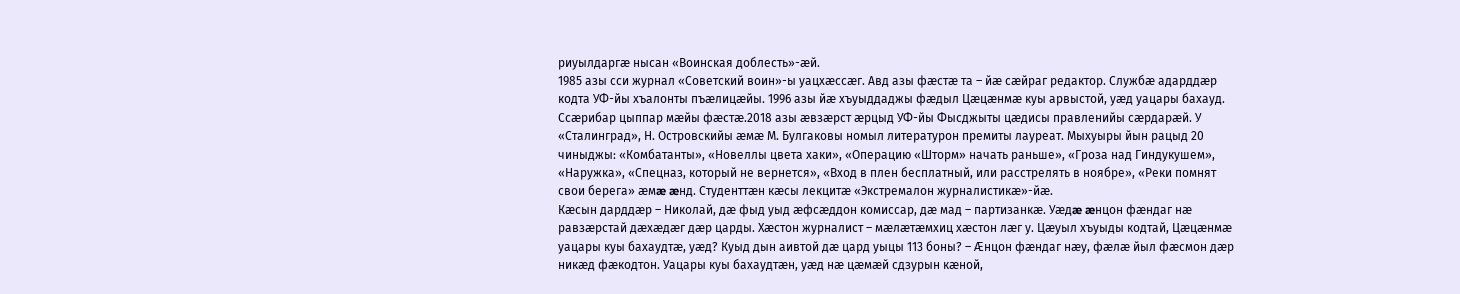риуылдаргæ нысан «Воинская доблесть»-æй.
1985 азы сси журнал «Советский воин»-ы уацхæссæг. Авд азы фæстæ та – йæ сæйраг редактор. Службæ адарддæр кодта УФ-йы хъалонты пъæлицæйы. 1996 азы йæ хъуыддаджы фæдыл Цæцæнмæ куы арвыстой, уæд уацары бахауд. Ссæрибар цыппар мæйы фæстæ.2018 азы æвзæрст æрцыд УФ-йы Фысджыты цæдисы правленийы сæрдарæй. У «Сталинград», Н. Островскийы æмæ М. Булгаковы номыл литературон премиты лауреат. Мыхуыры йын рацыд 20 чиныджы: «Комбатанты», «Новеллы цвета хаки», «Операцию «Шторм» начать раньше», «Гроза над Гиндукушем», «Наружка», «Спецназ, который не вернется», «Вход в плен бесплатный, или расстрелять в ноябре», «Реки помнят свои берега» æмæ æнд. Студенттæн кæсы лекцитæ «Экстремалон журналистикæ»-йæ.
Кæсын дарддæр – Николай, дæ фыд уыд æфсæддон комиссар, дæ мад – партизанкæ. Уæдæ æнцон фæндаг нæ равзæрстай дæхæдæг дæр царды. Хæстон журналист – мæлæтæмхиц хæстон лæг у. Цæуыл хъуыды кодтай, Цæцæнмæ уацары куы бахаудтæ, уæд? Куыд дын аивтой дæ цард уыцы 113 боны? – Æнцон фæндаг нæу, фæлæ йыл фæсмон дæр никæд фæкодтон. Уацары куы бахаудтæн, уæд нæ цæмæй сдзурын кæной,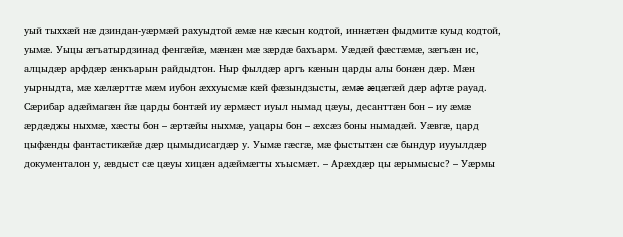уый тыххæй нæ дзиндан-уæрмæй рахуыдтой æмæ нæ кæсын кодтой, иннæтæн фыдмитæ куыд кодтой, уымæ. Уыцы æгъатырдзинад фенгæйæ, мæнæн мæ зæрдæ бахъарм. Уæдæй фæстæмæ, зæгъæн ис, алцыдæр арфдæр æнкъарын райдыдтон. Ныр фылдæр аргъ кæнын царды алы бонæн дæр. Мæн уырныдта, мæ хæлæрттæ мæм иубон æххуысмæ кæй фæзындзысты, æмæ æцæгæй дæр афтæ рауад. Сæрибар адæймагæн йæ царды бонтæй иу æрмæст иуыл нымад цæуы, десанттæн бон – иу æмæ æрдæджы ныхмæ, хæсты бон – æртæйы ныхмæ, уацары бон – æхсæз боны нымадæй. Уæвгæ, цард цыфæнды фантастикæйæ дæр цымыдисагдæр у. Уымæ гæсгæ, мæ фыстытæн сæ бындур иууылдæр документалон у, æвдыст сæ цæуы хицæн адæймæгты хъысмæт. – Арæхдæр цы æрымысыс? – Уæрмы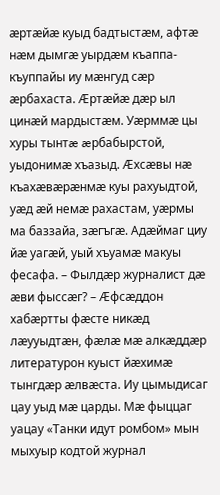æртæйæ куыд бадтыстæм, афтæ нæм дымгæ уырдæм къаппа-къуппайы иу мæнгуд сæр æрбахаста. Æртæйæ дæр ыл цинæй мардыстæм. Уæрммæ цы хуры тынтæ æрбабырстой, уыдонимæ хъазыд. Æхсæвы нæ къахæвæрæнмæ куы рахуыдтой, уæд æй немæ рахастам, уæрмы ма баззайа, зæгъгæ. Адæймаг циу йæ уагæй, уый хъуамæ макуы фесафа. – Фылдæр журналист дæ æви фыссæг? – Æфсæддон хабæртты фæсте никæд лæууыдтæн, фæлæ мæ алкæддæр литературон куыст йæхимæ тынгдæр æлвæста. Иу цымыдисаг цау уыд мæ царды. Мæ фыццаг уацау «Танки идут ромбом» мын мыхуыр кодтой журнал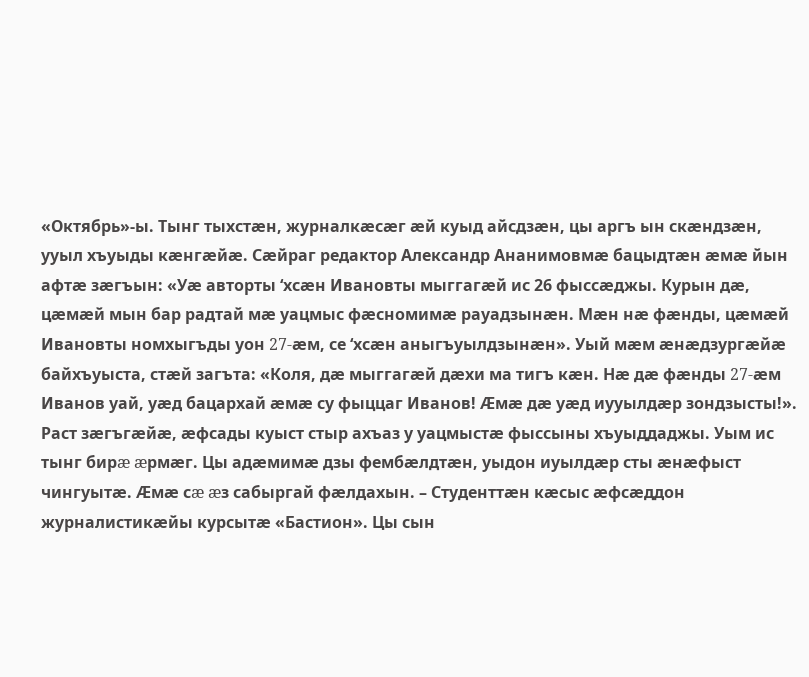«Октябрь»-ы. Тынг тыхстæн, журналкæсæг æй куыд айсдзæн, цы аргъ ын скæндзæн, ууыл хъуыды кæнгæйæ. Сæйраг редактор Александр Ананимовмæ бацыдтæн æмæ йын афтæ зæгъын: «Уæ авторты ‘хсæн Ивановты мыггагæй ис 26 фыссæджы. Курын дæ, цæмæй мын бар радтай мæ уацмыс фæсномимæ рауадзынæн. Мæн нæ фæнды, цæмæй Ивановты номхыгъды уон 27-æм, се ‘хсæн аныгъуылдзынæн». Уый мæм æнæдзургæйæ байхъуыста, стæй загъта: «Коля, дæ мыггагæй дæхи ма тигъ кæн. Нæ дæ фæнды 27-æм Иванов уай, уæд бацархай æмæ су фыццаг Иванов! Æмæ дæ уæд иууылдæр зондзысты!». Раст зæгъгæйæ, æфсады куыст стыр ахъаз у уацмыстæ фыссыны хъуыддаджы. Уым ис тынг бирæ æрмæг. Цы адæмимæ дзы фембæлдтæн, уыдон иуылдæр сты æнæфыст чингуытæ. Æмæ сæ æз сабыргай фæлдахын. – Студенттæн кæсыс æфсæддон журналистикæйы курсытæ «Бастион». Цы сын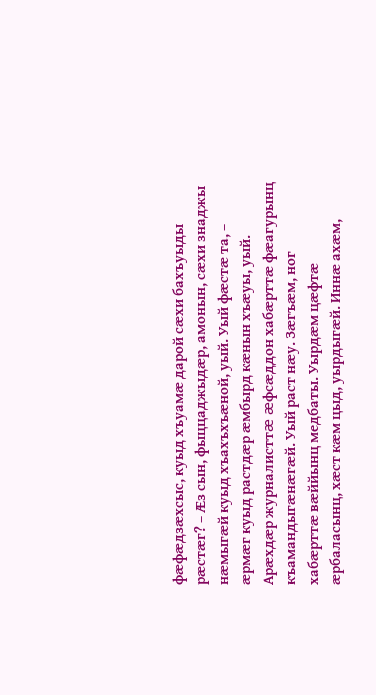фæфæдзæхсыс, куыд хъуамæ дарой сæхи бахъуыды рæстæг? – Æз сын, фыццаджыдæр, амонын, сæхи знаджы нæмыгæй куыд хъахъхъæной, уый. Уый фæстæ та, – æрмæг куыд растдæр æмбырд кæнын хъæуы, уый. Арæхдæр журналисттæ æфсæддон хабæрттæ фæагурынц къамандыгæнæгæй. Уый раст нæу. Зæгъæм, ног хабæрттæ вæййынц медбаты. Уырдæм цæфтæ æрбаласынц, хæст кæм цыд, уырдыгæй. Иннæ ахæм,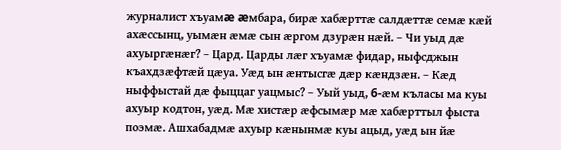журналист хъуамæ æмбара, бирæ хабæрттæ салдæттæ семæ кæй ахæссынц, уымæн æмæ сын æргом дзурæн нæй. – Чи уыд дæ ахуыргæнæг? – Цард. Царды лæг хъуамæ фидар, ныфсджын къахдзæфтæй цæуа. Уæд ын æнтысгæ дæр кæндзæн. – Кæд ныффыстай дæ фыццаг уацмыс? – Уый уыд, 6-æм къласы ма куы ахуыр кодтон, уæд. Мæ хистæр æфсымæр мæ хабæрттыл фыста поэмæ. Ашхабадмæ ахуыр кæнынмæ куы ацыд, уæд ын йæ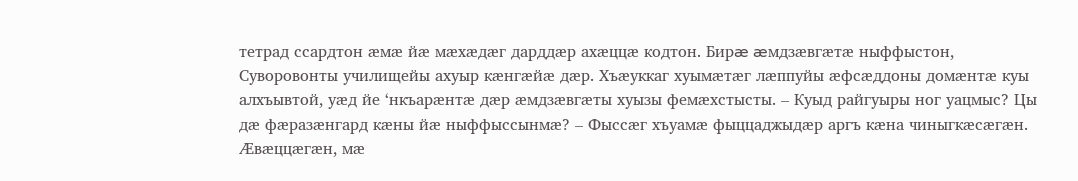тетрад ссардтон æмæ йæ мæхæдæг дарддæр ахæццæ кодтон. Бирæ æмдзæвгæтæ ныффыстон, Суворовонты училищейы ахуыр кæнгæйæ дæр. Хъæуккаг хуымæтæг лæппуйы æфсæддоны домæнтæ куы алхъывтой, уæд йе ‘нкъарæнтæ дæр æмдзæвгæты хуызы фемæхстысты. – Куыд райгуыры ног уацмыс? Цы дæ фæразæнгард кæны йæ ныффыссынмæ? – Фыссæг хъуамæ фыццаджыдæр аргъ кæна чиныгкæсæгæн. Æвæццæгæн, мæ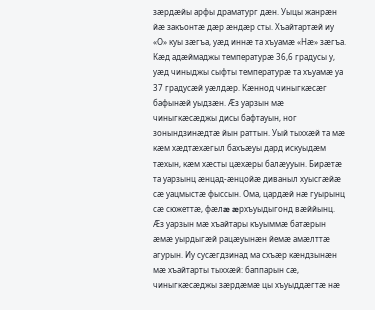зæрдæйы арфы драматург дæн. Уыцы жанрæн йæ закъонтæ дæр æндæр сты. Хъайтартæй иу «О» куы зæгъа, уæд иннæ та хъуамæ «Нæ» зæгъа. Кæд адæймаджы температурæ 36,6 градусы у, уæд чиныджы сыфты температурæ та хъуамæ уа 37 градусæй уæлдæр. Кæннод чиныгкæсæг бафынæй уыдзæн. Æз уарзын мæ чиныгкæсæджы дисы бафтауын, ног зонындзинæдтæ йын раттын. Уый тыххæй та мæ кæм хæдтæхæгыл бахъæуы дард искуыдæм тæхын, кæм хæсты цæхæры балæууын. Бирæтæ та уарзынц æнцад-æнцойæ диваныл хуысгæйæ сæ уацмыстæ фыссын. Ома, цардæй нæ гуырынц сæ сюжеттæ, фæлæ æрхъуыдыгонд вæййынц. Æз уарзын мæ хъайтары къуыммæ батæрын æмæ уырдыгæй рацæуынæн йемæ амæлттæ агурын. Иу сусæгдзинад ма схъæр кæндзынæн мæ хъайтарты тыххæй: баппарын сæ, чиныгкæсæджы зæрдæмæ цы хъуыддæгтæ нæ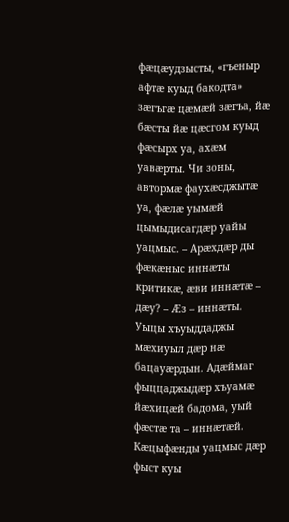фæцæудзысты, «гъеныр афтæ куыд бакодта» зæгъгæ цæмæй зæгъа, йæ бæсты йæ цæсгом куыд фæсырх уа, ахæм уавæрты. Чи зоны, автормæ фаухæсджытæ уа, фæлæ уымæй цымыдисагдæр уайы уацмыс. – Арæхдæр ды фæкæныс иннæты критикæ, æви иннæтæ – дæу? – Æз – иннæты. Уыцы хъуыддаджы мæхиуыл дæр нæ бацауæрдын. Адæймаг фыццаджыдæр хъуамæ йæхицæй бадома, уый фæстæ та – иннæтæй. Кæцыфæнды уацмыс дæр фыст куы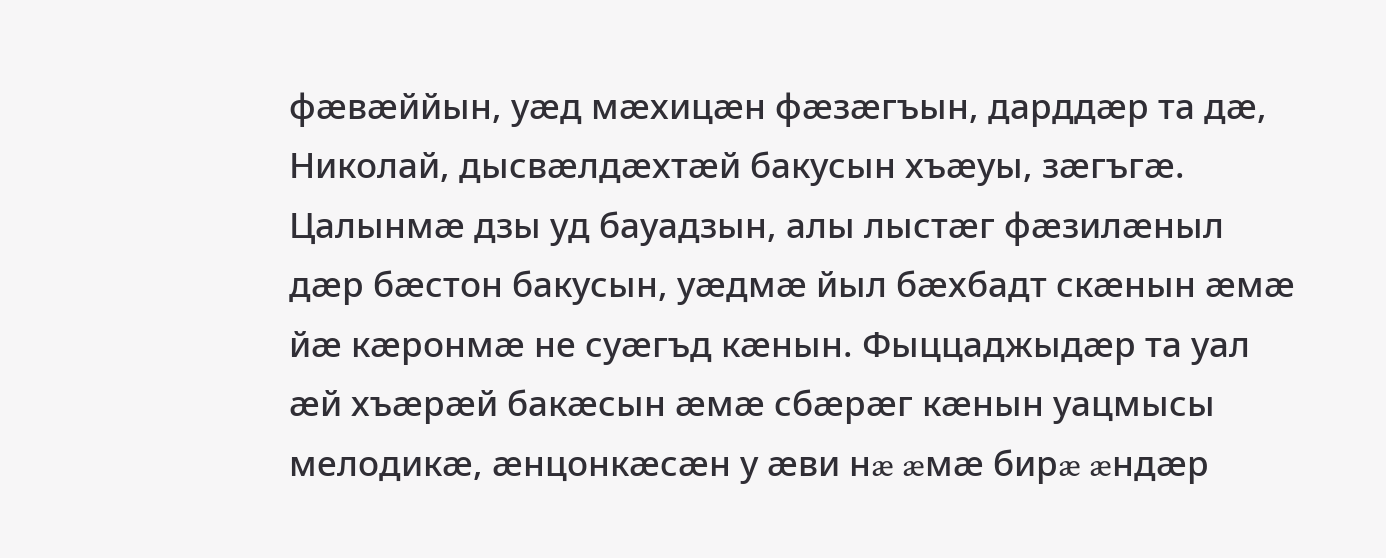фæвæййын, уæд мæхицæн фæзæгъын, дарддæр та дæ, Николай, дысвæлдæхтæй бакусын хъæуы, зæгъгæ. Цалынмæ дзы уд бауадзын, алы лыстæг фæзилæныл дæр бæстон бакусын, уæдмæ йыл бæхбадт скæнын æмæ йæ кæронмæ не суæгъд кæнын. Фыццаджыдæр та уал æй хъæрæй бакæсын æмæ сбæрæг кæнын уацмысы мелодикæ, æнцонкæсæн у æви нæ æмæ бирæ æндæр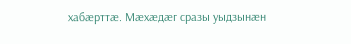хабæрттæ. Мæхæдæг сразы уыдзынæн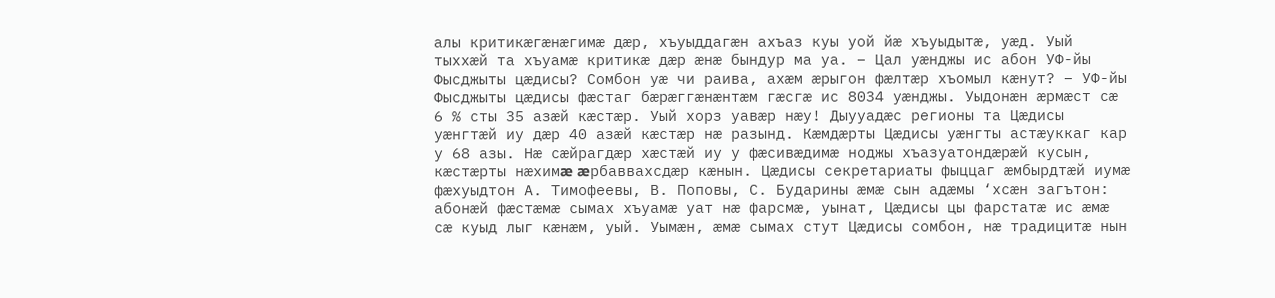алы критикæгæнæгимæ дæр, хъуыддагæн ахъаз куы уой йæ хъуыдытæ, уæд. Уый тыххæй та хъуамæ критикæ дæр æнæ бындур ма уа. – Цал уæнджы ис абон УФ-йы Фысджыты цæдисы? Сомбон уæ чи раива, ахæм æрыгон фæлтæр хъомыл кæнут? – УФ-йы Фысджыты цæдисы фæстаг бæрæггæнæнтæм гæсгæ ис 8034 уæнджы. Уыдонæн æрмæст сæ 6 % сты 35 азæй кæстæр. Уый хорз уавæр нæу! Дыууадæс регионы та Цæдисы уæнгтæй иу дæр 40 азæй кæстæр нæ разынд. Кæмдæрты Цæдисы уæнгты астæуккаг кар у 68 азы. Нæ сæйрагдæр хæстæй иу у фæсивæдимæ ноджы хъазуатондæрæй кусын, кæстæрты нæхимæ æрбаввахсдæр кæнын. Цæдисы секретариаты фыццаг æмбырдтæй иумæ фæхуыдтон А. Тимофеевы, В. Поповы, С. Бударины æмæ сын адæмы ‘хсæн загътон: абонæй фæстæмæ сымах хъуамæ уат нæ фарсмæ, уынат, Цæдисы цы фарстатæ ис æмæ сæ куыд лыг кæнæм, уый. Уымæн, æмæ сымах стут Цæдисы сомбон, нæ традицитæ нын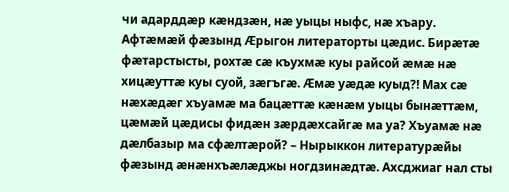чи адарддæр кæндзæн, нæ уыцы ныфс, нæ хъару. Афтæмæй фæзынд Æрыгон литераторты цæдис. Бирæтæ фæтарстысты, рохтæ сæ къухмæ куы райсой æмæ нæ хицæуттæ куы суой, зæгъгæ. Æмæ уæдæ куыд?! Мах сæ нæхæдæг хъуамæ ма бацæттæ кæнæм уыцы бынæттæм, цæмæй цæдисы фидæн зæрдæхсайгæ ма уа? Хъуамæ нæ дæлбазыр ма сфæлтæрой? – Нырыккон литературæйы фæзынд æнæнхъæлæджы ногдзинæдтæ. Ахсджиаг нал сты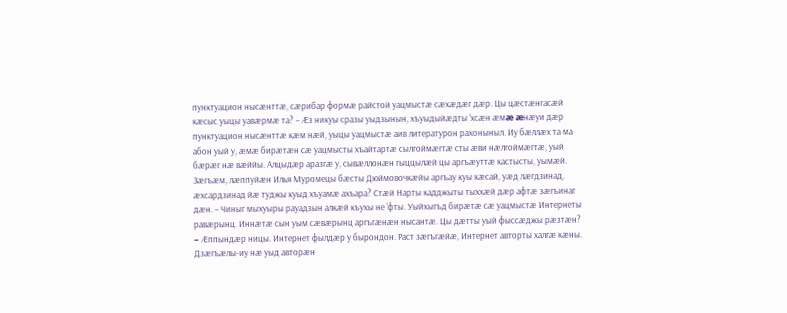пунктуацион нысæнттæ, сæрибар формæ райстой уацмыстæ сæхæдæг дæр. Цы цæстæнгасæй кæсыс уыцы уавæрмæ та? – Æз никуы сразы уыдзынын, хъуыдыйæдты ‘хсæн æмæ æнæуи дæр пунктуацион нысæнттæ кæм нæй, уыцы уацмыстæ аив литературон рахоныныл. Иу бæллæх та ма абон уый у, æмæ бирæтæн сæ уацмысты хъайтартæ сылгоймæгтæ сты æви нæлгоймæгтæ, уый бæрæг нæ вæййы. Алцыдæр аразгæ у, сывæллонæн гыццылæй цы аргъæуттæ кастысты, уымæй. Зæгъæм, лæппуйæн Илья Муромецы бæсты Дюймовочкæйы аргъау куы кæсай, уæд лæгдзинад, æхсардзинад йæ туджы куыд хъуамæ ахъара? Стæй Нарты кадджыты тыххæй дæр афтæ зæгъинаг дæн. – Чиныг мыхуыры рауадзын алкæй къухы не ‘фты. Уыйхыгъд бирæтæ сæ уацмыстæ Интернеты равæрынц. Иннæтæ сын уым сæвæрынц аргъгæнæн нысантæ. Цы дæтты уый фыссæджы рæзтæн? – Æппындæр ницы. Интернет фылдæр у бырондон. Раст зæгъгæйæ, Интернет авторты халгæ кæны. Дзæгъæлы-иу нæ уыд авторæн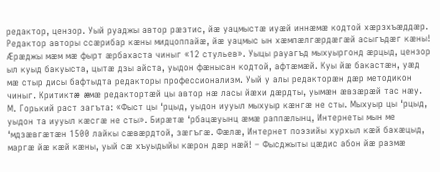редактор, цензор. Уый руаджы автор рæзтис, йæ уацмыстæ иуæй иннæмæ кодтой хæрзхъæддæр. Редактор авторы ссæрибар кæны мидцоппайæ, йæ уацмыс ын хæмпæлгæрдæгæй асыгъдæг кæны! Æрæджы мæм мæ фырт æрбахаста чиныг «12 стульев». Уыцы рауагъд мыхуыргонд æрцыд, цензор ыл куыд бакуыста, цытæ дзы айста, уыдон фæнысан кодтой, афтæмæй. Куы йæ бакастæн, уæд мæ стыр дисы бафтыдта редакторы профессионализм. Уый у алы редакторæн дæр методикон чиныг. Критиктæ æмæ редактортæй цы автор нæ ласы йæхи дæрдты, уымæн æвзæрæй тас нæу. М. Горький раст загъта: «Фыст цы ‘рцыд, уыдон иууыл мыхуыр кæнгæ не сты. Мыхуыр цы ‘рцыд, уыдон та иууыл кæсгæ не сты». Бирæтæ ‘рбацæуынц æмæ раппæлынц, Интернеты мын ме ‘мдзæвгæтæн 1500 лайкы сæвæрдтой, зæгъгæ. Фæлæ, Интернет поэзийы хурхыл кæй бахæцыд, маргæ йæ кæй кæны, уый сæ хъуыдыйы кæрон дæр нæй! – Фысджыты цæдис абон йæ размæ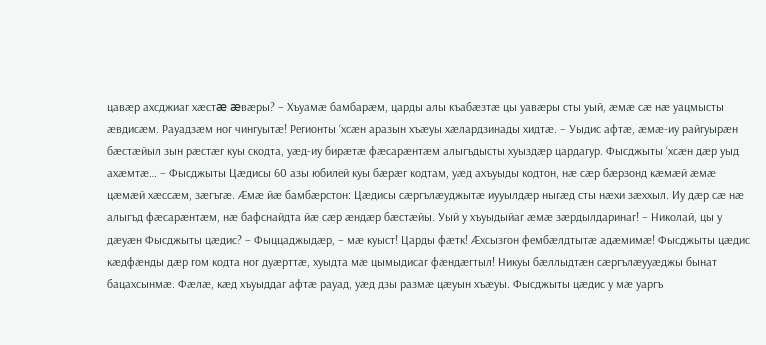цавæр ахсджиаг хæстæ æвæры? – Хъуамæ бамбарæм, царды алы къабæзтæ цы уавæры сты уый, æмæ сæ нæ уацмысты æвдисæм. Рауадзæм ног чингуытæ! Регионты ‘хсæн аразын хъæуы хæлардзинады хидтæ. – Уыдис афтæ, æмæ-иу райгуырæн бæстæйыл зын рæстæг куы скодта, уæд-иу бирæтæ фæсарæнтæм алыгъдысты хуыздæр цардагур. Фысджыты ‘хсæн дæр уыд ахæмтæ… – Фысджыты Цæдисы 60 азы юбилей куы бæрæг кодтам, уæд ахъуыды кодтон, нæ сæр бæрзонд кæмæй æмæ цæмæй хæссæм, зæгъгæ. Æмæ йæ бамбæрстон: Цæдисы сæргълæуджытæ иууылдæр ныгæд сты нæхи зæххыл. Иу дæр сæ нæ алыгъд фæсарæнтæм, нæ бафснайдта йæ сæр æндæр бæстæйы. Уый у хъуыдыйаг æмæ зæрдылдаринаг! – Николай, цы у дæуæн Фысджыты цæдис? – Фыццаджыдæр, – мæ куыст! Царды фæтк! Æхсызгон фембæлдтытæ адæмимæ! Фысджыты цæдис кæдфæнды дæр гом кодта ног дуæрттæ, хуыдта мæ цымыдисаг фæндæгтыл! Никуы бæллыдтæн сæргълæууæджы бынат бацахсынмæ. Фæлæ, кæд хъуыддаг афтæ рауад, уæд дзы размæ цæуын хъæуы. Фысджыты цæдис у мæ уаргъ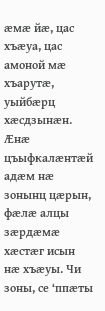æмæ йæ, цас хъæуа, цас амоной мæ хъарутæ, уыйбæрц хæсдзынæн. Æнæ цъыфкалæнтæй адæм нæ зонынц цæрын, фæлæ алцы зæрдæмæ хæстæг исын нæ хъæуы. Чи зоны, се ‘ппæты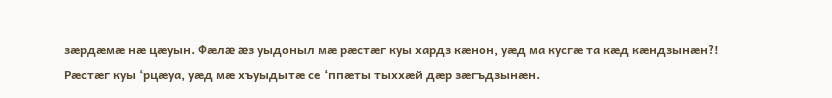зæрдæмæ нæ цæуын. Фæлæ æз уыдоныл мæ рæстæг куы хардз кæнон, уæд ма кусгæ та кæд кæндзынæн?! Рæстæг куы ‘рцæуа, уæд мæ хъуыдытæ се ‘ппæты тыххæй дæр зæгъдзынæн.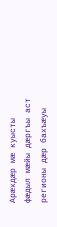Арæхдæр мæ куысты фæдыл мæйы дæргъы аст регионы дæр бахъæуы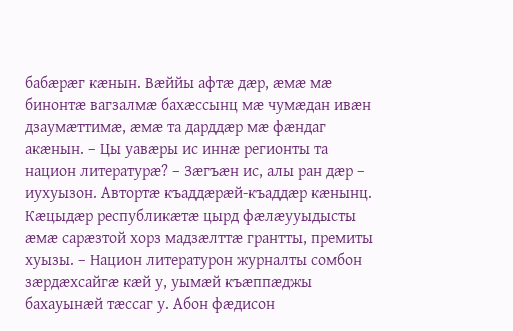бабæрæг кæнын. Вæййы афтæ дæр, æмæ мæ бинонтæ вагзалмæ бахæссынц мæ чумæдан ивæн дзаумæттимæ, æмæ та дарддæр мæ фæндаг акæнын. – Цы уавæры ис иннæ регионты та национ литературæ? – Зæгъæн ис, алы ран дæр – иухуызон. Автортæ къаддæрæй-къаддæр кæнынц. Кæцыдæр республикæтæ цырд фæлæууыдысты æмæ сарæзтой хорз мадзæлттæ грантты, премиты хуызы. – Национ литературон журналты сомбон зæрдæхсайгæ кæй у, уымæй къæппæджы бахауынæй тæссаг у. Абон фæдисон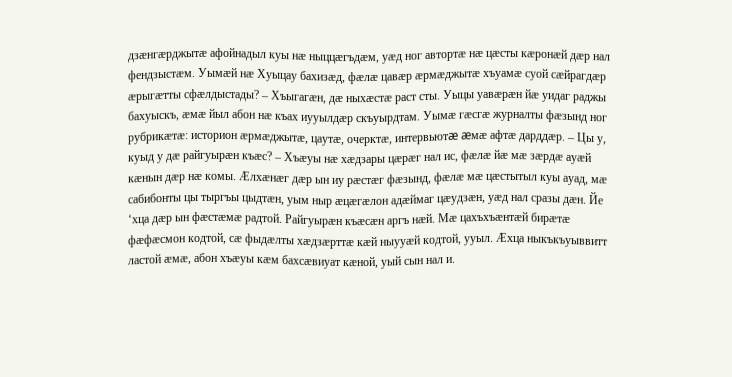дзæнгæрджытæ афойнадыл куы нæ ныццæгъдæм, уæд ног автортæ нæ цæсты кæронæй дæр нал фендзыстæм. Уымæй нæ Хуыцау бахизæд, фæлæ цавæр æрмæджытæ хъуамæ суой сæйрагдæр æрыгæтты сфæлдыстады? – Хъыгагæн, дæ ныхæстæ раст сты. Уыцы уавæрæн йæ уидаг раджы бахуыскъ, æмæ йыл абон нæ къах иууылдæр скъуырдтам. Уымæ гæсгæ журналты фæзынд ног рубрикæтæ: историон æрмæджытæ, цаутæ, очерктæ, интервьютæ æмæ афтæ дарддæр. – Цы у, куыд у дæ райгуырæн къæс? – Хъæуы нæ хæдзары цæрæг нал ис, фæлæ йæ мæ зæрдæ ауæй кæнын дæр нæ комы. Æлхæнæг дæр ын иу рæстæг фæзынд, фæлæ мæ цæстытыл куы ауад, мæ сабибонты цы тыргъы цыдтæн, уым ныр æцæгæлон адæймаг цæудзæн, уæд нал сразы дæн. Йе ‘хца дæр ын фæстæмæ радтой. Райгуырæн къæсæн аргъ нæй. Мæ цахъхъæнтæй бирæтæ фæфæсмон кодтой, сæ фыдæлты хæдзæрттæ кæй ныууæй кодтой, ууыл. Æхца ныкъкъуыввитт ластой æмæ, абон хъæуы кæм бахсæвиуат кæной, уый сын нал и.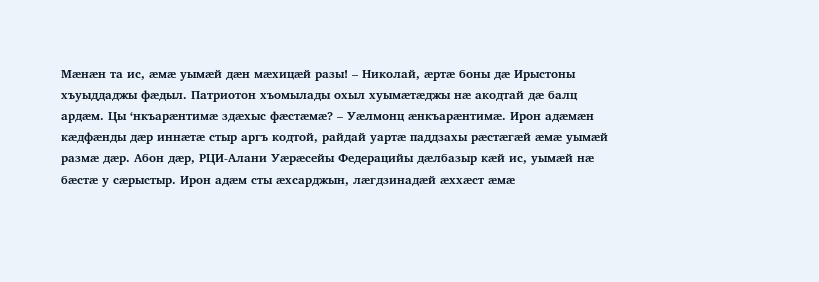Мæнæн та ис, æмæ уымæй дæн мæхицæй разы! – Николай, æртæ боны дæ Ирыстоны хъуыддаджы фæдыл. Патриотон хъомылады охыл хуымæтæджы нæ акодтай дæ балц ардæм. Цы ‘нкъарæнтимæ здæхыс фæстæмæ? – Уæлмонц æнкъарæнтимæ. Ирон адæмæн кæдфæнды дæр иннæтæ стыр аргъ кодтой, райдай уартæ паддзахы рæстæгæй æмæ уымæй размæ дæр. Абон дæр, РЦИ-Алани Уæрæсейы Федерацийы дæлбазыр кæй ис, уымæй нæ бæстæ у сæрыстыр. Ирон адæм сты æхсарджын, лæгдзинадæй æххæст æмæ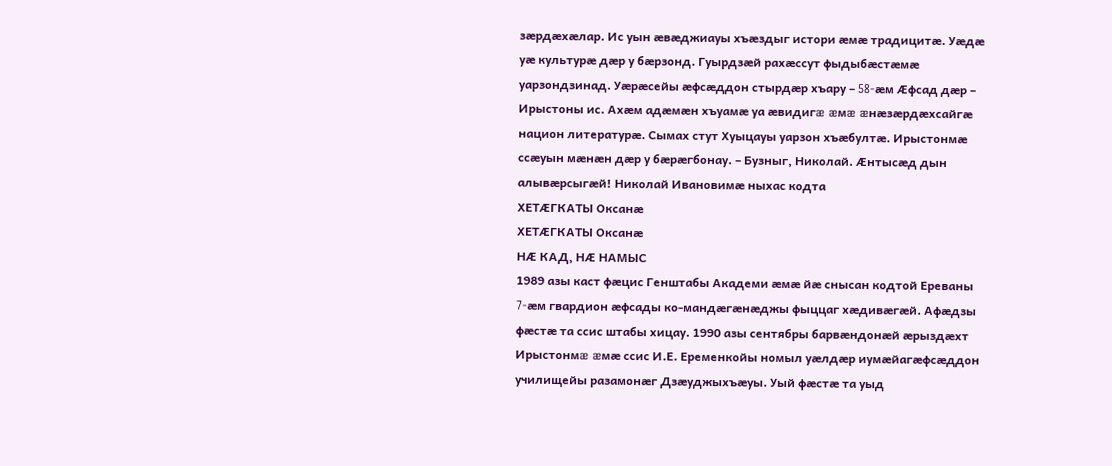зæрдæхæлар. Ис уын æвæджиауы хъæздыг истори æмæ традицитæ. Уæдæ уæ культурæ дæр у бæрзонд. Гуырдзæй рахæссут фыдыбæстæмæ уарзондзинад. Уæрæсейы æфсæддон стырдæр хъару – 58-æм Æфсад дæр – Ирыстоны ис. Ахæм адæмæн хъуамæ уа æвидигæ æмæ æнæзæрдæхсайгæ национ литературæ. Сымах стут Хуыцауы уарзон хъæбултæ. Ирыстонмæ ссæуын мæнæн дæр у бæрæгбонау. – Бузныг, Николай. Æнтысæд дын алывæрсыгæй! Николай Ивановимæ ныхас кодта
ХЕТÆГКАТЫ Оксанæ
ХЕТÆГКАТЫ Оксанæ
НÆ КАД, НÆ НАМЫС
1989 азы каст фæцис Генштабы Академи æмæ йæ снысан кодтой Ереваны 7-æм гвардион æфсады ко-мандæгæнæджы фыццаг хæдивæгæй. Афæдзы фæстæ та ссис штабы хицау. 1990 азы сентябры барвæндонæй æрыздæхт Ирыстонмæ æмæ ссис И.Е. Еременкойы номыл уæлдæр иумæйагæфсæддон училищейы разамонæг Дзæуджыхъæуы. Уый фæстæ та уыд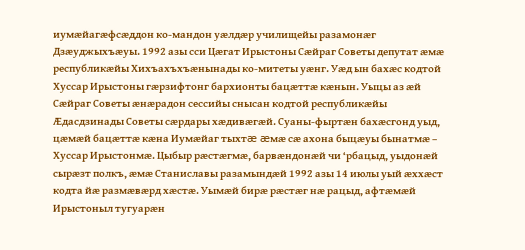иумæйагæфсæддон ко-мандон уæлдæр училищейы разамонæг Дзæуджыхъæуы. 1992 азы сси Цæгат Ирыстоны Сæйраг Советы депутат æмæ республикæйы Хихъахъхъæнынады ко-митеты уæнг. Уæд ын бахæс кодтой Хуссар Ирыстоны гæрзифтонг бархионты бацæттæ кæнын. Уыцы аз æй Сæйраг Советы æнæрадон сессийы снысан кодтой республикæйы Æдасдзинады Советы сæрдары хæдивæгæй. Суаны-фыртæн бахæсгонд уыд, цæмæй бацæттæ кæна Иумæйаг тыхтæ æмæ сæ ахона быцæуы бынатмæ – Хуссар Ирыстонмæ. Цыбыр рæстæгмæ, барвæндонæй чи ‘рбацыд, уыдонæй сырæзт полкъ, æмæ Станиславы разамындæй 1992 азы 14 июлы уый æххæст кодта йæ размæвæрд хæстæ. Уымæй бирæ рæстæг нæ рацыд, афтæмæй Ирыстоныл тугуарæн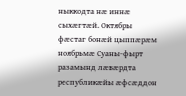ныккодта нæ иннæ сыхæгтæй. Октябры фæстаг бонæй цыппæрæм ноябрьмæ Суаны-фырт разамынд лæвæрдта республикæйы æфсæддон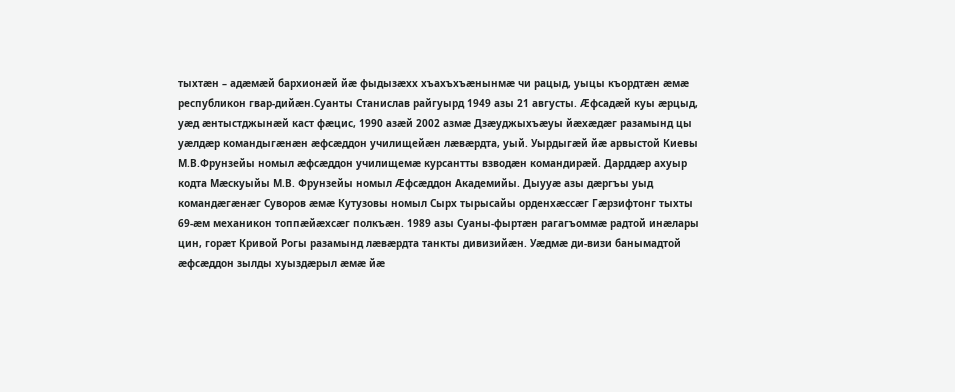тыхтæн – адæмæй бархионæй йæ фыдызæхх хъахъхъæнынмæ чи рацыд, уыцы къордтæн æмæ республикон гвар-дийæн.Суанты Станислав райгуырд 1949 азы 21 августы. Æфсадæй куы æрцыд, уæд æнтыстджынæй каст фæцис, 1990 азæй 2002 азмæ Дзæуджыхъæуы йæхæдæг разамынд цы уæлдæр командыгæнæн æфсæддон училищейæн лæвæрдта, уый. Уырдыгæй йæ арвыстой Киевы М.В.Фрунзейы номыл æфсæддон училищемæ курсантты взводæн командирæй. Дарддæр ахуыр кодта Мæскуыйы М.В. Фрунзейы номыл Æфсæддон Академийы. Дыууæ азы дæргъы уыд командæгæнæг Суворов æмæ Кутузовы номыл Сырх тырысайы орденхæссæг Гæрзифтонг тыхты 69-æм механикон топпæйæхсæг полкъæн. 1989 азы Суаны-фыртæн рагагъоммæ радтой инæлары цин, горæт Кривой Рогы разамынд лæвæрдта танкты дивизийæн. Уæдмæ ди-визи банымадтой æфсæддон зылды хуыздæрыл æмæ йæ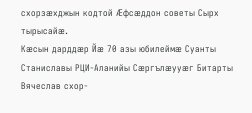схорзæхджын кодтой Æфсæддон советы Сырх тырысайæ.
Кæсын дарддæр Йæ 70 азы юбилеймæ Суанты Станиславы РЦИ-Аланийы Сæргълæууæг Битарты Вячеслав схор-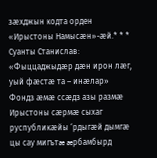зæхджын кодта орден «Ирыстоны Намысæн»-æй.* * *
Суанты Станислав: «Фыццаджыдæр дæн ирон лæг, уый фæстæ та – инæлар»
Фондз æмæ ссæдз азы размæ Ирыстоны сæрмæ сыхаг руспубликæйы ‘рдыгæй дымгæ цы сау мигътæ æрбамбырд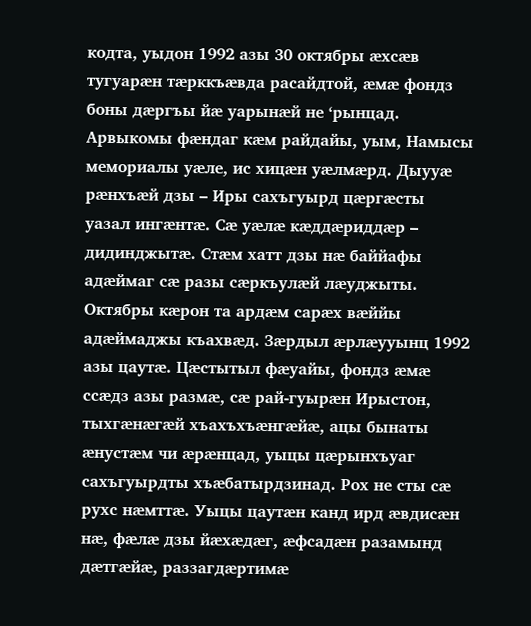кодта, уыдон 1992 азы 30 октябры æхсæв тугуарæн тæрккъæвда расайдтой, æмæ фондз боны дæргъы йæ уарынæй не ‘рынцад.
Арвыкомы фæндаг кæм райдайы, уым, Намысы мемориалы уæле, ис хицæн уæлмæрд. Дыууæ рæнхъæй дзы – Иры сахъгуырд цæргæсты уазал ингæнтæ. Сæ уæлæ кæддæриддæр – дидинджытæ. Стæм хатт дзы нæ баййафы адæймаг сæ разы сæркъулæй лæуджыты. Октябры кæрон та ардæм сарæх вæййы адæймаджы къахвæд. Зæрдыл æрлæууынц 1992 азы цаутæ. Цæстытыл фæуайы, фондз æмæ ссæдз азы размæ, сæ рай-гуырæн Ирыстон, тыхгæнæгæй хъахъхъæнгæйæ, ацы бынаты æнустæм чи æрæнцад, уыцы цæрынхъуаг сахъгуырдты хъæбатырдзинад. Рох не сты сæ рухс нæмттæ. Уыцы цаутæн канд ирд æвдисæн нæ, фæлæ дзы йæхæдæг, æфсадæн разамынд дæтгæйæ, раззагдæртимæ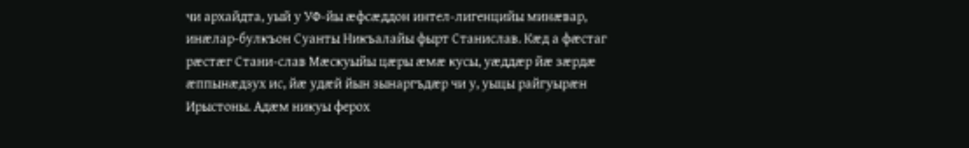чи архайдта, уый у УФ-йы æфсæддон интел-лигенцийы минæвар, инæлар-булкъон Суанты Никъалайы фырт Станислав. Кæд а фæстаг рæстæг Стани-слав Мæскуыйы цæры æмæ кусы, уæддæр йæ зæрдæ æппынæдзух ис, йæ удæй йын зынаргъдæр чи у, уыцы райгуырæн Ирыстоны. Адæм никуы ферох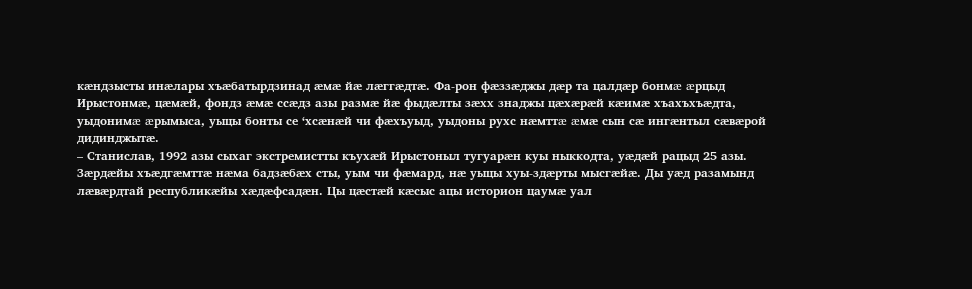кæндзысты инæлары хъæбатырдзинад æмæ йæ лæггæдтæ. Фа-рон фæззæджы дæр та цалдæр бонмæ æрцыд Ирыстонмæ, цæмæй, фондз æмæ ссæдз азы размæ йæ фыдæлты зæхх знаджы цæхæрæй кæимæ хъахъхъæдта, уыдонимæ æрымыса, уыцы бонты се ‘хсæнæй чи фæхъуыд, уыдоны рухс нæмттæ æмæ сын сæ ингæнтыл сæвæрой дидинджытæ.
– Станислав, 1992 азы сыхаг экстремистты къухæй Ирыстоныл тугуарæн куы ныккодта, уæдæй рацыд 25 азы. Зæрдæйы хъæдгæмттæ нæма бадзæбæх сты, уым чи фæмард, нæ уыцы хуы-здæрты мысгæйæ. Ды уæд разамынд лæвæрдтай республикæйы хæдæфсадæн. Цы цæстæй кæсыс ацы историон цаумæ уал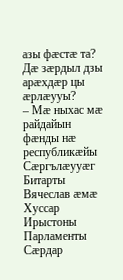азы фæстæ та? Дæ зæрдыл дзы арæхдæр цы æрлæууы?
– Мæ ныхас мæ райдайын фæнды нæ республикæйы Сæргълæууæг Битарты Вячеслав æмæ Хуссар Ирыстоны Парламенты Сæрдар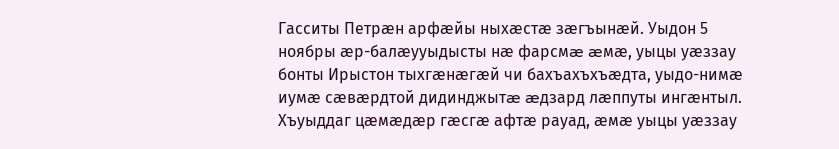Гасситы Петрæн арфæйы ныхæстæ зæгъынæй. Уыдон 5 ноябры æр-балæууыдысты нæ фарсмæ æмæ, уыцы уæззау бонты Ирыстон тыхгæнæгæй чи бахъахъхъæдта, уыдо-нимæ иумæ сæвæрдтой дидинджытæ æдзард лæппуты ингæнтыл. Хъуыддаг цæмæдæр гæсгæ афтæ рауад, æмæ уыцы уæззау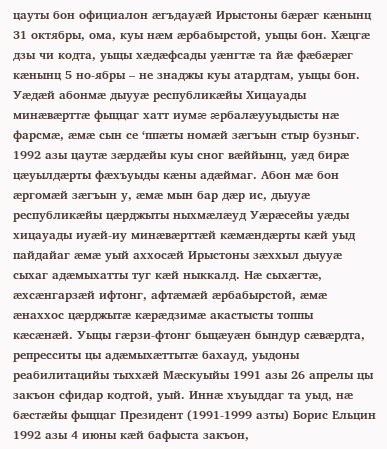цауты бон официалон æгъдауæй Ирыстоны бæрæг кæнынц 31 октябры, ома, куы нæм æрбабырстой, уыцы бон. Хæцгæ дзы чи кодта, уыцы хæдæфсады уæнгтæ та йæ фæбæрæг кæнынц 5 но-ябры – не знаджы куы атардтам, уыцы бон. Уæдæй абонмæ дыууæ республикæйы Хицауады минæвæрттæ фыццаг хатт иумæ æрбалæууыдысты нæ фарсмæ, æмæ сын се ‘ппæты номæй зæгъын стыр бузныг.
1992 азы цаутæ зæрдæйы куы сног вæййынц, уæд бирæ цæуылдæрты фæхъуыды кæны адæймаг. Абон мæ бон æргомæй зæгъын у, æмæ мын бар дæр ис, дыууæ республикæйы цæрджыты ныхмæлæуд Уæрæсейы уæды хицауады иуæй-иу минæвæрттæй кæмæндæрты кæй уыд пайдайаг æмæ уый аххосæй Ирыстоны зæххыл дыууæ сыхаг адæмыхатты туг кæй ныккалд. Нæ сыхæгтæ, æхсæнгарзæй ифтонг, афтæмæй æрбабырстой, æмæ æнаххос цæрджытæ кæрæдзимæ акастысты топпы кæсæнæй. Уыцы гæрзи-фтонг быцæуæн бындур сæвæрдта, репресситы цы адæмыхæттытæ бахауд, уыдоны реабилитацийы тыххæй Мæскуыйы 1991 азы 26 апрелы цы закъон cфидар кодтой, уый. Иннæ хъуыддаг та уыд, нæ бæстæйы фыццаг Президент (1991-1999 азты) Борис Ельцин 1992 азы 4 июны кæй бафыста закъон,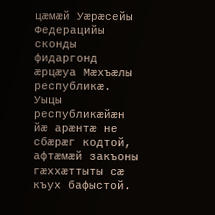цæмæй Уæрæсейы Федерацийы сконды фидаргонд æрцæуа Мæхъæлы республикæ. Уыцы республикæйæн йæ арæнтæ не сбæрæг кодтой, афтæмæй закъоны гæххæттыты сæ къух бафыстой.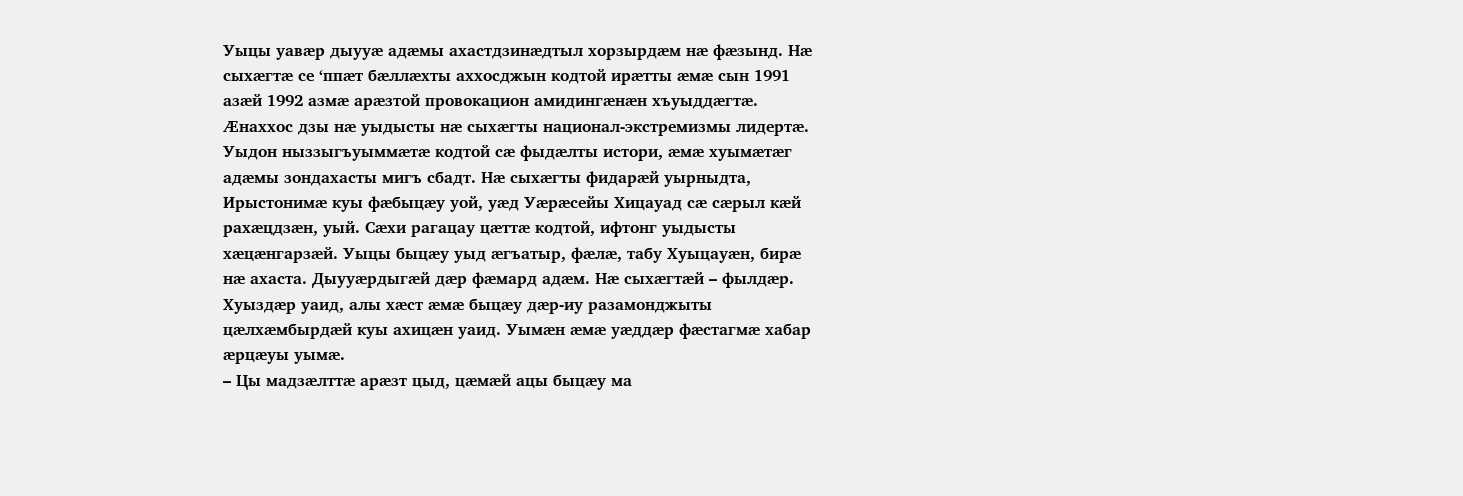Уыцы уавæр дыууæ адæмы ахастдзинæдтыл хорзырдæм нæ фæзынд. Нæ сыхæгтæ се ‘ппæт бæллæхты аххосджын кодтой ирæтты æмæ сын 1991 азæй 1992 азмæ арæзтой провокацион амидингæнæн хъуыддæгтæ. Æнаххос дзы нæ уыдысты нæ сыхæгты национал-экстремизмы лидертæ. Уыдон ныззыгъуыммæтæ кодтой сæ фыдæлты истори, æмæ хуымæтæг адæмы зондахасты мигъ сбадт. Нæ сыхæгты фидарæй уырныдта, Ирыстонимæ куы фæбыцæу уой, уæд Уæрæсейы Хицауад сæ сæрыл кæй рахæцдзæн, уый. Сæхи рагацау цæттæ кодтой, ифтонг уыдысты хæцæнгарзæй. Уыцы быцæу уыд æгъатыр, фæлæ, табу Хуыцауæн, бирæ нæ ахаста. Дыууæрдыгæй дæр фæмард адæм. Нæ сыхæгтæй – фылдæр. Хуыздæр уаид, алы хæст æмæ быцæу дæр-иу разамонджыты цæлхæмбырдæй куы ахицæн уаид. Уымæн æмæ уæддæр фæстагмæ хабар æрцæуы уымæ.
– Цы мадзæлттæ арæзт цыд, цæмæй ацы быцæу ма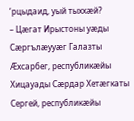‘рцыдаид, уый тыххæй?
– Цæгат Ирыстоны уæды Сæргълæууæг Галазты Æхсарбег, республикæйы Хицауады Сæрдар Хетæгкаты Сергей, республикæйы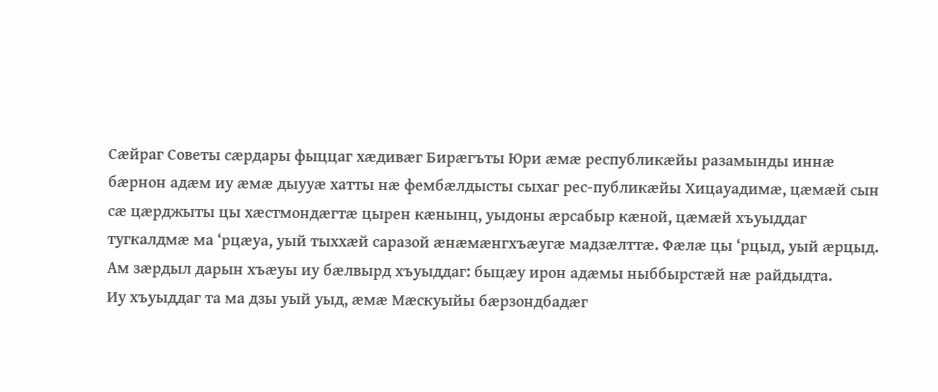Сæйраг Советы сæрдары фыццаг хæдивæг Бирæгъты Юри æмæ республикæйы разамынды иннæ бæрнон адæм иу æмæ дыууæ хатты нæ фембæлдысты сыхаг рес-публикæйы Хицауадимæ, цæмæй сын сæ цæрджыты цы хæстмондæгтæ цырен кæнынц, уыдоны æрсабыр кæной, цæмæй хъуыддаг тугкалдмæ ма ‘рцæуа, уый тыххæй саразой æнæмæнгхъæугæ мадзæлттæ. Фæлæ цы ‘рцыд, уый æрцыд. Ам зæрдыл дарын хъæуы иу бæлвырд хъуыддаг: быцæу ирон адæмы ныббырстæй нæ райдыдта.
Иу хъуыддаг та ма дзы уый уыд, æмæ Мæскуыйы бæрзондбадæг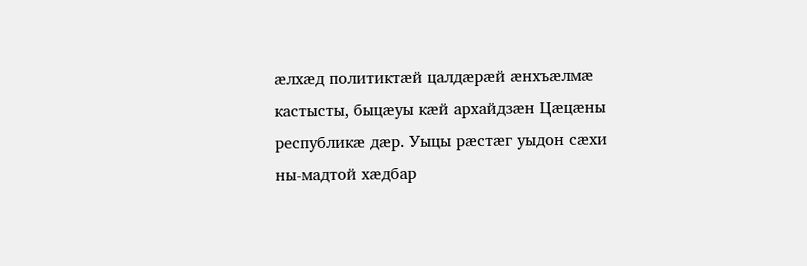æлхæд политиктæй цалдæрæй æнхъæлмæ кастысты, быцæуы кæй архайдзæн Цæцæны республикæ дæр. Уыцы рæстæг уыдон сæхи ны-мадтой хæдбар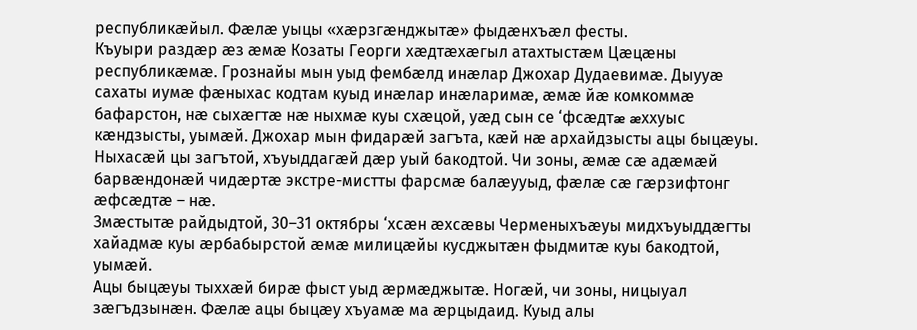республикæйыл. Фæлæ уыцы «хæрзгæнджытæ» фыдæнхъæл фесты.
Къуыри раздæр æз æмæ Козаты Георги хæдтæхæгыл атахтыстæм Цæцæны республикæмæ. Грознайы мын уыд фембæлд инæлар Джохар Дудаевимæ. Дыууæ сахаты иумæ фæныхас кодтам куыд инæлар инæларимæ, æмæ йæ комкоммæ бафарстон, нæ сыхæгтæ нæ ныхмæ куы схæцой, уæд сын се ‘фсæдтæ æххуыс кæндзысты, уымæй. Джохар мын фидарæй загъта, кæй нæ архайдзысты ацы быцæуы. Ныхасæй цы загътой, хъуыддагæй дæр уый бакодтой. Чи зоны, æмæ сæ адæмæй барвæндонæй чидæртæ экстре-мистты фарсмæ балæууыд, фæлæ сæ гæрзифтонг æфсæдтæ – нæ.
Змæстытæ райдыдтой, 30–31 октябры ‘хсæн æхсæвы Черменыхъæуы мидхъуыддæгты хайадмæ куы æрбабырстой æмæ милицæйы кусджытæн фыдмитæ куы бакодтой, уымæй.
Ацы быцæуы тыххæй бирæ фыст уыд æрмæджытæ. Ногæй, чи зоны, ницыуал зæгъдзынæн. Фæлæ ацы быцæу хъуамæ ма æрцыдаид. Куыд алы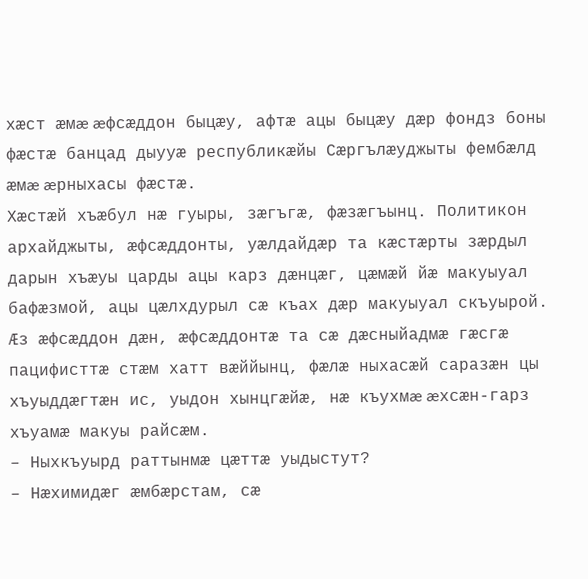хæст æмæ æфсæддон быцæу, афтæ ацы быцæу дæр фондз боны фæстæ банцад дыууæ республикæйы Сæргълæуджыты фембæлд æмæ æрныхасы фæстæ.
Хæстæй хъæбул нæ гуыры, зæгъгæ, фæзæгъынц. Политикон архайджыты, æфсæддонты, уæлдайдæр та кæстæрты зæрдыл дарын хъæуы царды ацы карз дæнцæг, цæмæй йæ макуыуал бафæзмой, ацы цæлхдурыл сæ къах дæр макуыуал скъуырой. Æз æфсæддон дæн, æфсæддонтæ та сæ дæсныйадмæ гæсгæ пацифисттæ стæм хатт вæййынц, фæлæ ныхасæй саразæн цы хъуыддæгтæн ис, уыдон хынцгæйæ, нæ къухмæ æхсæн-гарз хъуамæ макуы райсæм.
– Ныхкъуырд раттынмæ цæттæ уыдыстут?
– Нæхимидæг æмбæрстам, сæ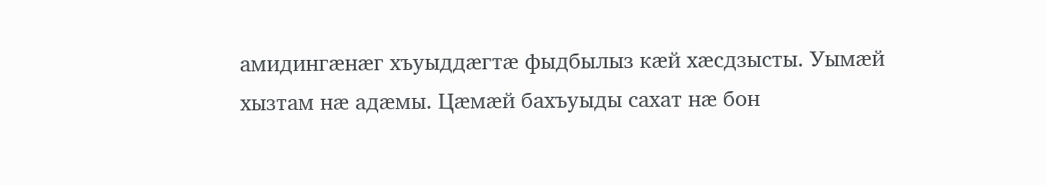амидингæнæг хъуыддæгтæ фыдбылыз кæй хæсдзысты. Уымæй хызтам нæ адæмы. Цæмæй бахъуыды сахат нæ бон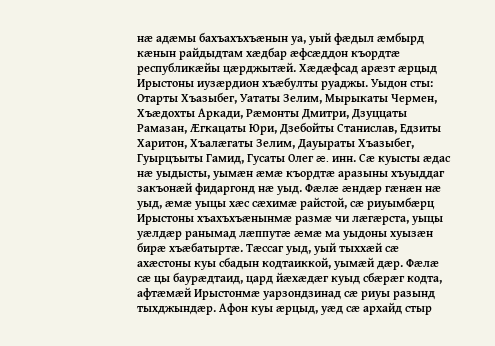нæ адæмы бахъахъхъæнын уа, уый фæдыл æмбырд кæнын райдыдтам хæдбар æфсæддон къордтæ республикæйы цæрджытæй. Хæдæфсад арæзт æрцыд Ирыстоны иузæрдион хъæбулты руаджы. Уыдон сты: Отарты Хъазыбег, Уататы Зелим, Мырыкаты Чермен, Хъæдохты Аркади, Рæмонты Дмитри, Дзуццаты Рамазан, Æгкацаты Юри, Дзебойты Станислав, Едзиты Харитон, Хъалæгаты Зелим, Дауыраты Хъазыбег, Гуырцъыты Гамид, Гусаты Олег æ. инн. Сæ куысты æдас нæ уыдысты, уымæн æмæ къордтæ аразыны хъуыддаг закъонæй фидаргонд нæ уыд. Фæлæ æндæр гæнæн нæ уыд, æмæ уыцы хæс сæхимæ райстой, сæ риуымбæрц Ирыстоны хъахъхъæнынмæ размæ чи лæгæрста, уыцы уæлдæр ранымад лæппутæ æмæ ма уыдоны хуызæн бирæ хъæбатыртæ. Тæссаг уыд, уый тыххæй сæ ахæстоны куы сбадын кодтаиккой, уымæй дæр. Фæлæ сæ цы баурæдтаид, цард йæхæдæг куыд сбæрæг кодта, афтæмæй Ирыстонмæ уарзондзинад сæ риуы разынд тыхджындæр. Афон куы æрцыд, уæд сæ архайд стыр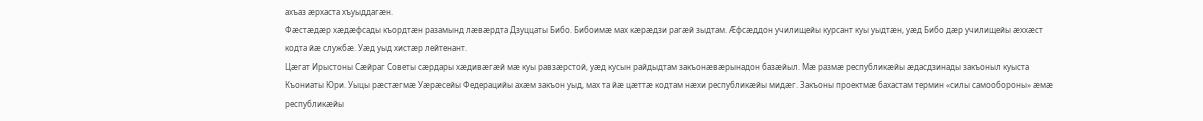ахъаз æрхаста хъуыддагæн.
Фæстæдæр хæдæфсады къордтæн разамынд лæвæрдта Дзуццаты Бибо. Бибоимæ мах кæрæдзи рагæй зыдтам. Æфсæддон училищейы курсант куы уыдтæн, уæд Бибо дæр училищейы æххæст кодта йæ службæ. Уæд уыд хистæр лейтенант.
Цæгат Ирыстоны Сæйраг Советы сæрдары хæдивæгæй мæ куы равзæрстой, уæд кусын райдыдтам закъонæвæрынадон базæйыл. Мæ размæ республикæйы æдасдзинады закъоныл куыста Къониаты Юри. Уыцы рæстæгмæ Уæрæсейы Федерацийы ахæм закъон уыд, мах та йæ цæттæ кодтам нæхи республикæйы мидæг. Закъоны проектмæ бахастам термин «силы самообороны» æмæ республикæйы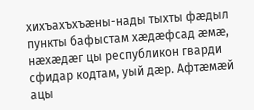хихъахъхъæны-нады тыхты фæдыл пункты бафыстам хæдæфсад æмæ, нæхæдæг цы республикон гварди сфидар кодтам, уый дæр. Афтæмæй ацы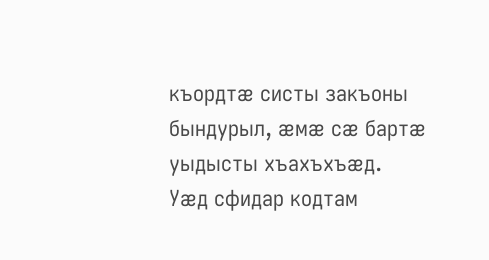къордтæ систы закъоны бындурыл, æмæ сæ бартæ уыдысты хъахъхъæд.
Уæд сфидар кодтам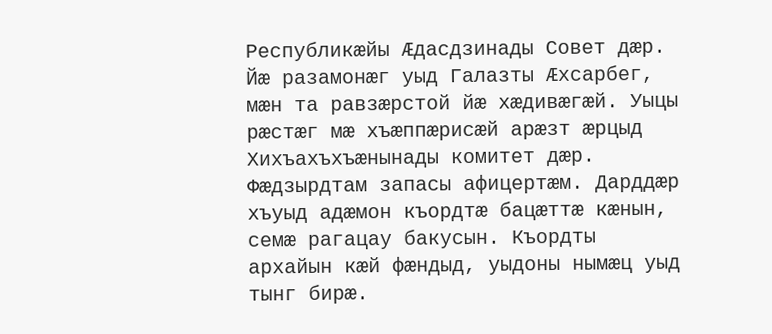Республикæйы Æдасдзинады Совет дæр. Йæ разамонæг уыд Галазты Æхсарбег, мæн та равзæрстой йæ хæдивæгæй. Уыцы рæстæг мæ хъæппæрисæй арæзт æрцыд Хихъахъхъæнынады комитет дæр. Фæдзырдтам запасы афицертæм. Дарддæр хъуыд адæмон къордтæ бацæттæ кæнын, семæ рагацау бакусын. Къордты архайын кæй фæндыд, уыдоны нымæц уыд тынг бирæ.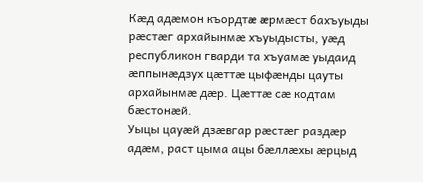Кæд адæмон къордтæ æрмæст бахъуыды рæстæг архайынмæ хъуыдысты, уæд республикон гварди та хъуамæ уыдаид æппынæдзух цæттæ цыфæнды цауты архайынмæ дæр. Цæттæ сæ кодтам бæстонæй.
Уыцы цауæй дзæвгар рæстæг раздæр адæм, раст цыма ацы бæллæхы æрцыд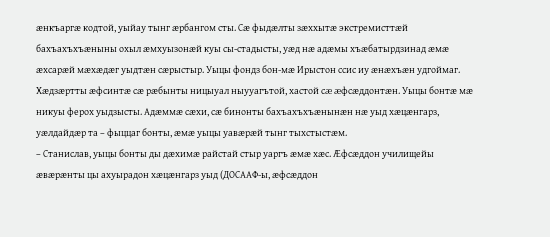æнкъаргæ кодтой, уыйау тынг æрбангом сты. Сæ фыдæлты зæххытæ экстремисттæй бахъахъхъæныны охыл æмхуызонæй куы сы-стадысты, уæд нæ адæмы хъæбатырдзинад æмæ æхсарæй мæхæдæг уыдтæн сæрыстыр. Уыцы фондз бон-мæ Ирыстон ссис иу æнæхъæн удгоймаг. Хæдзæртты æфсинтæ сæ рæбынты ницыуал ныууагътой, хастой сæ æфсæддонтæн. Уыцы бонтæ мæ никуы ферох уыдзысты. Адæммæ сæхи, сæ бинонты бахъахъхъæнынæн нæ уыд хæцæнгарз, уæлдайдæр та – фыццаг бонты, æмæ уыцы уавæрæй тынг тыхстыстæм.
– Станислав, уыцы бонты ды дæхимæ райстай стыр уаргъ æмæ хæс. Æфсæддон училищейы æвæрæнты цы ахуырадон хæцæнгарз уыд (ДОСААФ-ы, æфсæддон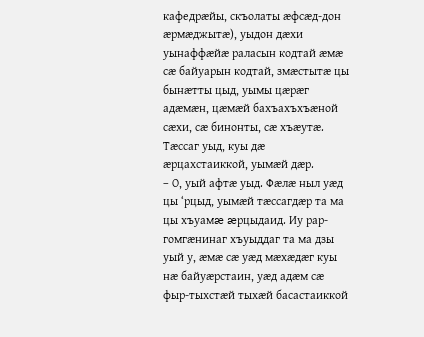кафедрæйы, скъолаты æфсæд-дон æрмæджытæ), уыдон дæхи уынаффæйæ раласын кодтай æмæ сæ байуарын кодтай, змæстытæ цы бынæтты цыд, уымы цæрæг адæмæн, цæмæй бахъахъхъæной сæхи, сæ бинонты, сæ хъæутæ. Тæссаг уыд, куы дæ æрцахстаиккой, уымæй дæр.
– О, уый афтæ уыд. Фæлæ ныл уæд цы ‘рцыд, уымæй тæссагдæр та ма цы хъуамæ æрцыдаид. Иу рар-гомгæнинаг хъуыддаг та ма дзы уый у, æмæ сæ уæд мæхæдæг куы нæ байуæрстаин, уæд адæм сæ фыр-тыхстæй тыхæй басастаиккой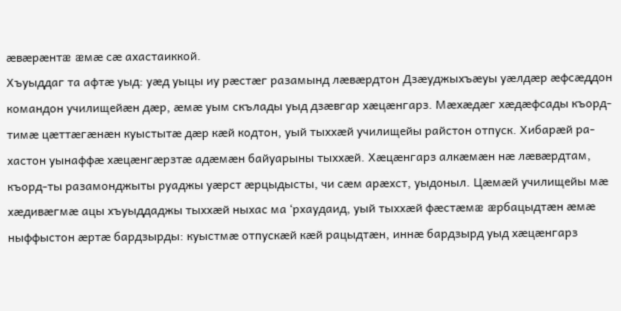æвæрæнтæ æмæ сæ ахастаиккой.
Хъуыддаг та афтæ уыд: уæд уыцы иу рæстæг разамынд лæвæрдтон Дзæуджыхъæуы уæлдæр æфсæддон командон училищейæн дæр, æмæ уым скълады уыд дзæвгар хæцæнгарз. Мæхæдæг хæдæфсады къорд-тимæ цæттæгæнæн куыстытæ дæр кæй кодтон, уый тыххæй училищейы райстон отпуск. Хибарæй ра-хастон уынаффæ хæцæнгæрзтæ адæмæн байуарыны тыххæй. Хæцæнгарз алкæмæн нæ лæвæрдтам, къорд-ты разамонджыты руаджы уæрст æрцыдысты, чи сæм арæхст, уыдоныл. Цæмæй училищейы мæ хæдивæгмæ ацы хъуыддаджы тыххæй ныхас ма ‘рхаудаид, уый тыххæй фæстæмæ æрбацыдтæн æмæ ныффыстон æртæ бардзырды: куыстмæ отпускæй кæй рацыдтæн, иннæ бардзырд уыд хæцæнгарз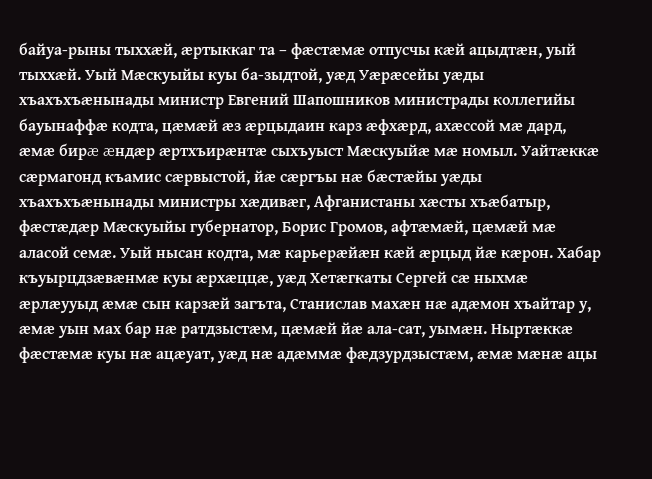байуа-рыны тыххæй, æртыккаг та – фæстæмæ отпусчы кæй ацыдтæн, уый тыххæй. Уый Мæскуыйы куы ба-зыдтой, уæд Уæрæсейы уæды хъахъхъæнынады министр Евгений Шапошников министрады коллегийы бауынаффæ кодта, цæмæй æз æрцыдаин карз æфхæрд, ахæссой мæ дард, æмæ бирæ æндæр æртхъирæнтæ сыхъуыст Мæскуыйæ мæ номыл. Уайтæккæ сæрмагонд къамис сæрвыстой, йæ сæргъы нæ бæстæйы уæды хъахъхъæнынады министры хæдивæг, Афганистаны хæсты хъæбатыр, фæстæдæр Мæскуыйы губернатор, Борис Громов, афтæмæй, цæмæй мæ аласой семæ. Уый нысан кодта, мæ карьерæйæн кæй æрцыд йæ кæрон. Хабар къуырцдзæвæнмæ куы æрхæццæ, уæд Хетæгкаты Сергей сæ ныхмæ æрлæууыд æмæ сын карзæй загъта, Станислав махæн нæ адæмон хъайтар у, æмæ уын мах бар нæ ратдзыстæм, цæмæй йæ ала-сат, уымæн. Ныртæккæ фæстæмæ куы нæ ацæуат, уæд нæ адæммæ фæдзурдзыстæм, æмæ мæнæ ацы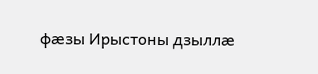фæзы Ирыстоны дзыллæ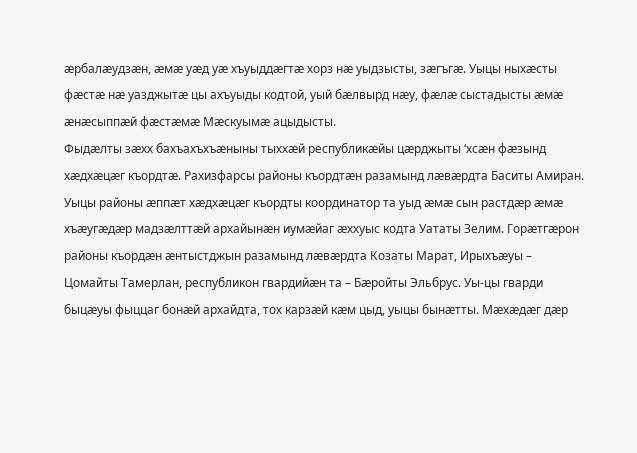æрбалæудзæн, æмæ уæд уæ хъуыддæгтæ хорз нæ уыдзысты, зæгъгæ. Уыцы ныхæсты фæстæ нæ уазджытæ цы ахъуыды кодтой, уый бæлвырд нæу, фæлæ сыстадысты æмæ æнæсыппæй фæстæмæ Мæскуымæ ацыдысты.
Фыдæлты зæхх бахъахъхъæныны тыххæй республикæйы цæрджыты ‘хсæн фæзынд хæдхæцæг къордтæ. Рахизфарсы районы къордтæн разамынд лæвæрдта Баситы Амиран. Уыцы районы æппæт хæдхæцæг къордты координатор та уыд æмæ сын растдæр æмæ хъæугæдæр мадзæлттæй архайынæн иумæйаг æххуыс кодта Уататы Зелим. Горæтгæрон районы къордæн æнтыстджын разамынд лæвæрдта Козаты Марат, Ирыхъæуы – Цомайты Тамерлан, республикон гвардийæн та – Бæройты Эльбрус. Уы-цы гварди быцæуы фыццаг бонæй архайдта, тох карзæй кæм цыд, уыцы бынæтты. Мæхæдæг дæр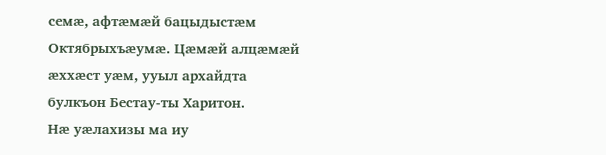семæ, афтæмæй бацыдыстæм Октябрыхъæумæ. Цæмæй алцæмæй æххæст уæм, ууыл архайдта булкъон Бестау-ты Харитон.
Нæ уæлахизы ма иу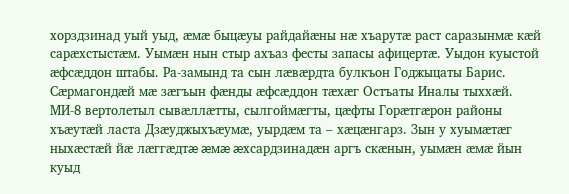хорздзинад уый уыд, æмæ быцæуы райдайæны нæ хъарутæ раст саразынмæ кæй сарæхстыстæм. Уымæн нын стыр ахъаз фесты запасы афицертæ. Уыдон куыстой æфсæддон штабы. Ра-замынд та сын лæвæрдта булкъон Годжыцаты Барис.
Сæрмагондæй мæ зæгъын фæнды æфсæддон тæхæг Остъаты Иналы тыххæй. МИ-8 вертолетыл сывæллæтты, сылгоймæгты, цæфты Горæтгæрон районы хъæутæй ласта Дзæуджыхъæумæ, уырдæм та – хæцæнгарз. Зын у хуымæтæг ныхæстæй йæ лæггæдтæ æмæ æхсардзинадæн аргъ скæнын, уымæн æмæ йын куыд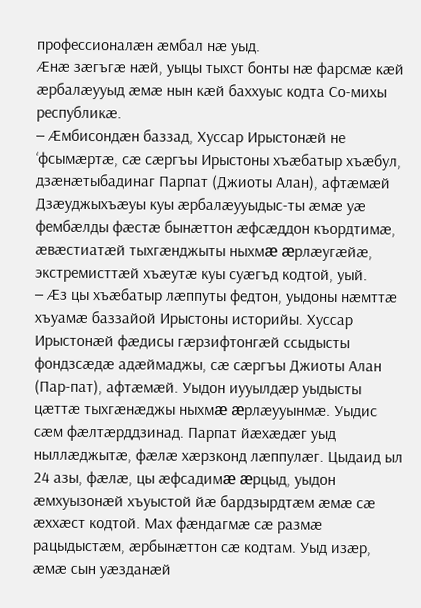профессионалæн æмбал нæ уыд.
Æнæ зæгъгæ нæй, уыцы тыхст бонты нæ фарсмæ кæй æрбалæууыд æмæ нын кæй баххуыс кодта Со-михы республикæ.
– Æмбисондæн баззад, Хуссар Ирыстонæй не ‘фсымæртæ, сæ сæргъы Ирыстоны хъæбатыр хъæбул, дзæнæтыбадинаг Парпат (Джиоты Алан), афтæмæй Дзæуджыхъæуы куы æрбалæууыдыс-ты æмæ уæ фембæлды фæстæ бынæттон æфсæддон къордтимæ, æвæстиатæй тыхгæнджыты ныхмæ æрлæугæйæ, экстремисттæй хъæутæ куы суæгъд кодтой, уый.
– Æз цы хъæбатыр лæппуты федтон, уыдоны нæмттæ хъуамæ баззайой Ирыстоны историйы. Хуссар Ирыстонæй фæдисы гæрзифтонгæй ссыдысты фондзсæдæ адæймаджы, сæ сæргъы Джиоты Алан (Пар-пат), афтæмæй. Уыдон иууылдæр уыдысты цæттæ тыхгæнæджы ныхмæ æрлæууынмæ. Уыдис сæм фæлтæрддзинад. Парпат йæхæдæг уыд ныллæджытæ, фæлæ хæрзконд лæппулæг. Цыдаид ыл 24 азы, фæлæ, цы æфсадимæ æрцыд, уыдон æмхуызонæй хъуыстой йæ бардзырдтæм æмæ сæ æххæст кодтой. Мах фæндагмæ сæ размæ рацыдыстæм, æрбынæттон сæ кодтам. Уыд изæр, æмæ сын уæзданæй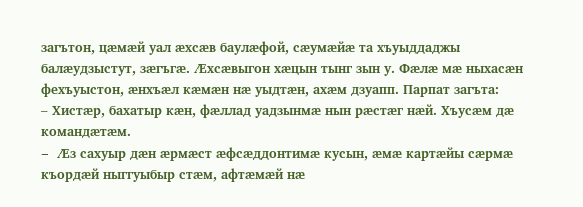загътон, цæмæй уал æхсæв баулæфой, сæумæйæ та хъуыддаджы балæудзыстут, зæгъгæ. Æхсæвыгон хæцын тынг зын у. Фæлæ мæ ныхасæн фехъуыстон, æнхъæл кæмæн нæ уыдтæн, ахæм дзуапп. Парпат загъта:
– Хистæр, бахатыр кæн, фæллад уадзынмæ нын рæстæг нæй. Хъусæм дæ командæтæм.
– Æз сахуыр дæн æрмæст æфсæддонтимæ кусын, æмæ картæйы сæрмæ къордæй ныггуыбыр стæм, афтæмæй нæ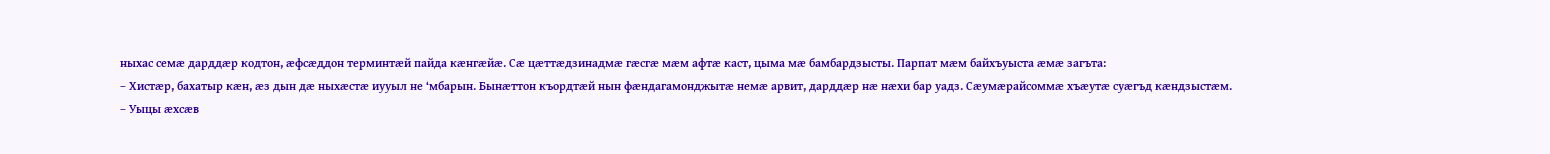ныхас семæ дарддæр кодтон, æфсæддон терминтæй пайда кæнгæйæ. Сæ цæттæдзинадмæ гæсгæ мæм афтæ каст, цыма мæ бамбардзысты. Парпат мæм байхъуыста æмæ загъта:
– Хистæр, бахатыр кæн, æз дын дæ ныхæстæ иууыл не ‘мбарын. Бынæттон къордтæй нын фæндагамонджытæ немæ арвит, дарддæр нæ нæхи бар уадз. Сæумæрайсоммæ хъæутæ суæгъд кæндзыстæм.
– Уыцы æхсæв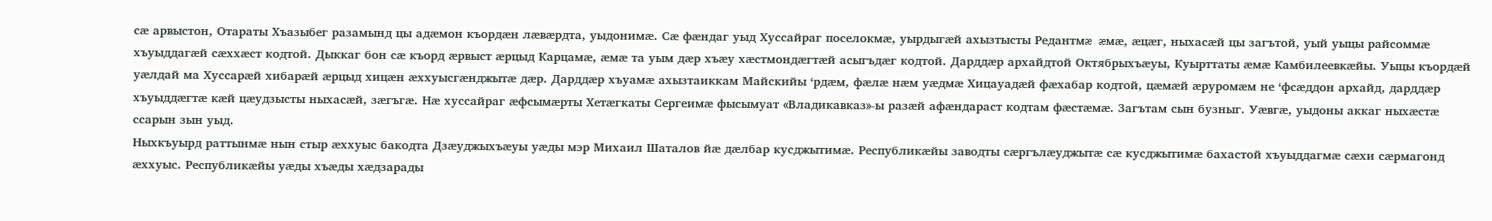сæ арвыстон, Отараты Хъазыбег разамынд цы адæмон къордæн лæвæрдта, уыдонимæ. Сæ фæндаг уыд Хуссайраг поселокмæ, уырдыгæй ахызтысты Редантмæ æмæ, æцæг, ныхасæй цы загътой, уый уыцы райсоммæ хъуыддагæй сæххæст кодтой. Дыккаг бон сæ къорд æрвыст æрцыд Карцамæ, æмæ та уым дæр хъæу хæстмондæгтæй асыгъдæг кодтой. Дарддæр архайдтой Октябрыхъæуы, Куырттаты æмæ Камбилеевкæйы. Уыцы къордæй уæлдай ма Хуссарæй хибарæй æрцыд хицæн æххуысгæнджытæ дæр. Дарддæр хъуамæ ахызтаиккам Майскийы ‘рдæм, фæлæ нæм уæдмæ Хицауадæй фæхабар кодтой, цæмæй æруромæм не ‘фсæддон архайд, дарддæр хъуыддæгтæ кæй цæудзысты ныхасæй, зæгъгæ. Нæ хуссайраг æфсымæрты Хетæгкаты Сергеимæ фысымуат «Владикавказ»-ы разæй афæндараст кодтам фæстæмæ. Загътам сын бузныг. Уæвгæ, уыдоны аккаг ныхæстæ ссарын зын уыд.
Ныхкъуырд раттынмæ нын стыр æххуыс бакодта Дзæуджыхъæуы уæды мэр Михаил Шаталов йæ дæлбар кусджытимæ. Республикæйы заводты сæргълæуджытæ сæ кусджытимæ бахастой хъуыддагмæ сæхи сæрмагонд æххуыс. Республикæйы уæды хъæды хæдзарады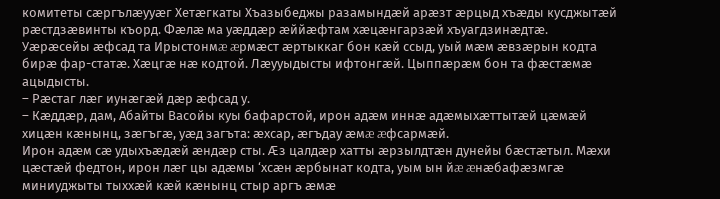комитеты сæргълæууæг Хетæгкаты Хъазыбеджы разамындæй арæзт æрцыд хъæды кусджытæй рæстдзæвинты къорд. Фæлæ ма уæддæр æййæфтам хæцæнгарзæй хъуагдзинæдтæ.
Уæрæсейы æфсад та Ирыстонмæ æрмæст æртыккаг бон кæй ссыд, уый мæм æвзæрын кодта бирæ фар-статæ. Хæцгæ нæ кодтой. Лæууыдысты ифтонгæй. Цыппæрæм бон та фæстæмæ ацыдысты.
– Рæстаг лæг иунæгæй дæр æфсад у.
– Кæддæр, дам, Абайты Васойы куы бафарстой, ирон адæм иннæ адæмыхæттытæй цæмæй хицæн кæнынц, зæгъгæ, уæд загъта: æхсар, æгъдау æмæ æфсармæй.
Ирон адæм сæ удыхъæдæй æндæр сты. Æз цалдæр хатты æрзылдтæн дунейы бæстæтыл. Мæхи цæстæй федтон, ирон лæг цы адæмы ‘хсæн æрбынат кодта, уым ын йæ æнæбафæзмгæ миниуджыты тыххæй кæй кæнынц стыр аргъ æмæ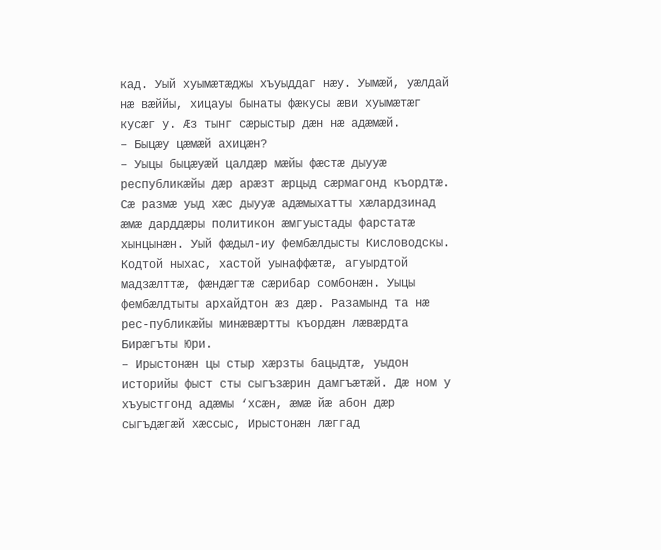кад. Уый хуымæтæджы хъуыддаг нæу. Уымæй, уæлдай нæ вæййы, хицауы бынаты фæкусы æви хуымæтæг кусæг у. Æз тынг сæрыстыр дæн нæ адæмæй.
– Быцæу цæмæй ахицæн?
– Уыцы быцæуæй цалдæр мæйы фæстæ дыууæ республикæйы дæр арæзт æрцыд сæрмагонд къордтæ. Сæ размæ уыд хæс дыууæ адæмыхатты хæлардзинад æмæ дарддæры политикон æмгуыстады фарстатæ хынцынæн. Уый фæдыл-иу фембæлдысты Кисловодскы. Кодтой ныхас, хастой уынаффæтæ, агуырдтой мадзæлттæ, фæндæгтæ сæрибар сомбонæн. Уыцы фембæлдтыты архайдтон æз дæр. Разамынд та нæ рес-публикæйы минæвæртты къордæн лæвæрдта Бирæгъты Юри.
– Ирыстонæн цы стыр хæрзты бацыдтæ, уыдон историйы фыст сты сыгъзæрин дамгъæтæй. Дæ ном у хъуыстгонд адæмы ‘хсæн, æмæ йæ абон дæр сыгъдæгæй хæссыс, Ирыстонæн лæггад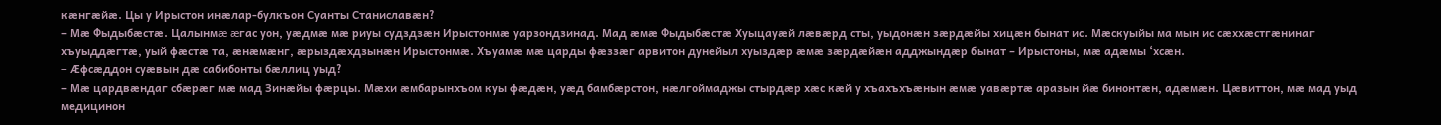кæнгæйæ. Цы у Ирыстон инæлар-булкъон Суанты Станиславæн?
– Мæ Фыдыбæстæ. Цалынмæ æгас уон, уæдмæ мæ риуы судздзæн Ирыстонмæ уарзондзинад. Мад æмæ Фыдыбæстæ Хуыцауæй лæвæрд сты, уыдонæн зæрдæйы хицæн бынат ис. Мæскуыйы ма мын ис сæххæстгæнинаг хъуыддæгтæ, уый фæстæ та, æнæмæнг, æрыздæхдзынæн Ирыстонмæ. Хъуамæ мæ царды фæззæг арвитон дунейыл хуыздæр æмæ зæрдæйæн адджындæр бынат – Ирыстоны, мæ адæмы ‘хсæн.
– Æфсæддон суæвын дæ сабибонты бæллиц уыд?
– Мæ цардвæндаг сбæрæг мæ мад Зинæйы фæрцы. Мæхи æмбарынхъом куы фæдæн, уæд бамбæрстон, нæлгоймаджы стырдæр хæс кæй у хъахъхъæнын æмæ уавæртæ аразын йæ бинонтæн, адæмæн. Цæвиттон, мæ мад уыд медицинон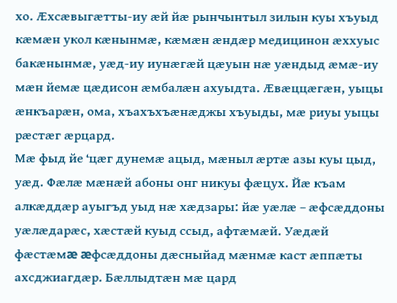хо. Æхсæвыгæтты-иу æй йæ рынчынтыл зилын куы хъуыд кæмæн укол кæнынмæ, кæмæн æндæр медицинон æххуыс бакæнынмæ, уæд-иу иунæгæй цæуын нæ уæндыд æмæ-иу мæн йемæ цæдисон æмбалæн ахуыдта. Æвæццæгæн, уыцы æнкъарæн, ома, хъахъхъæнæджы хъуыды, мæ риуы уыцы рæстæг æрцард.
Мæ фыд йе ‘цæг дунемæ ацыд, мæныл æртæ азы куы цыд, уæд. Фæлæ мæнæй абоны онг никуы фæцух. Йæ къам алкæддæр ауыгъд уыд нæ хæдзары: йæ уæлæ – æфсæддоны уæлæдарæс, хæстæй куыд ссыд, афтæмæй. Уæдæй фæстæмæ æфсæддоны дæсныйад мæнмæ каст æппæты ахсджиагдæр. Бæллыдтæн мæ цард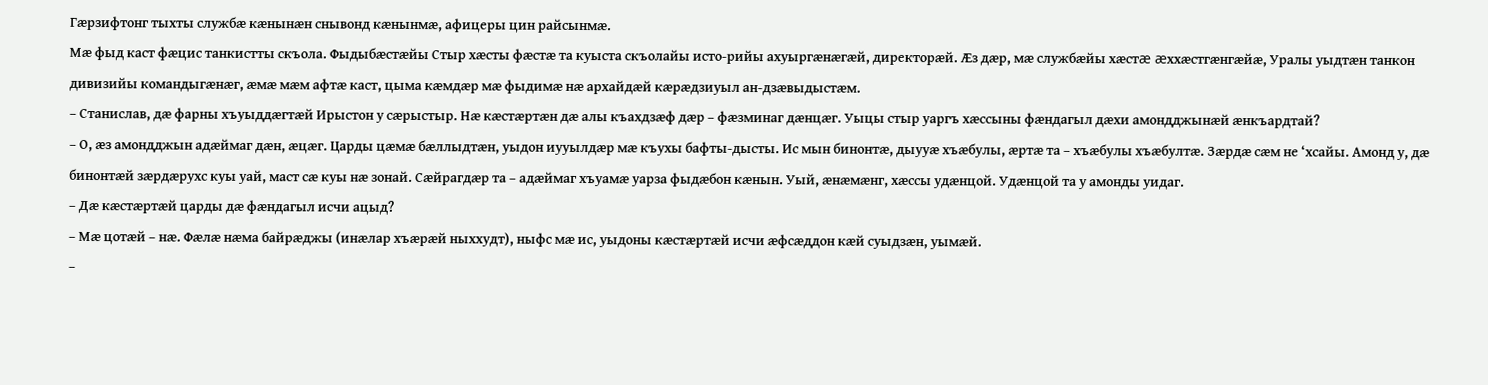Гæрзифтонг тыхты службæ кæнынæн снывонд кæнынмæ, афицеры цин райсынмæ.
Мæ фыд каст фæцис танкистты скъола. Фыдыбæстæйы Стыр хæсты фæстæ та куыста скъолайы исто-рийы ахуыргæнæгæй, директорæй. Æз дæр, мæ службæйы хæстæ æххæстгæнгæйæ, Уралы уыдтæн танкон дивизийы командыгæнæг, æмæ мæм афтæ каст, цыма кæмдæр мæ фыдимæ нæ архайдæй кæрæдзиуыл ан-дзæвыдыстæм.
– Станислав, дæ фарны хъуыддæгтæй Ирыстон у сæрыстыр. Нæ кæстæртæн дæ алы къахдзæф дæр – фæзминаг дæнцæг. Уыцы стыр уаргъ хæссыны фæндагыл дæхи амондджынæй æнкъардтай?
– О, æз амондджын адæймаг дæн, æцæг. Царды цæмæ бæллыдтæн, уыдон иууылдæр мæ къухы бафты-дысты. Ис мын бинонтæ, дыууæ хъæбулы, æртæ та – хъæбулы хъæбултæ. Зæрдæ сæм не ‘хсайы. Амонд у, дæ бинонтæй зæрдæрухс куы уай, маст сæ куы нæ зонай. Сæйрагдæр та – адæймаг хъуамæ уарза фыдæбон кæнын. Уый, æнæмæнг, хæссы удæнцой. Удæнцой та у амонды уидаг.
– Дæ кæстæртæй царды дæ фæндагыл исчи ацыд?
– Мæ цотæй – нæ. Фæлæ нæма байрæджы (инæлар хъæрæй ныххудт), ныфс мæ ис, уыдоны кæстæртæй исчи æфсæддон кæй суыдзæн, уымæй.
–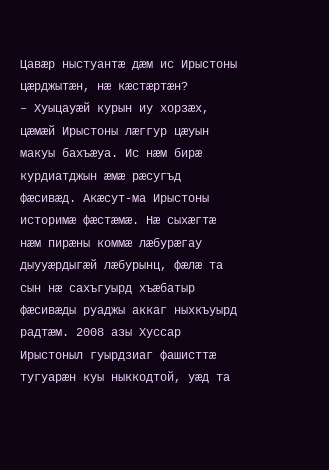Цавæр ныстуантæ дæм ис Ирыстоны цæрджытæн, нæ кæстæртæн?
– Хуыцауæй курын иу хорзæх, цæмæй Ирыстоны лæггур цæуын макуы бахъæуа. Ис нæм бирæ курдиатджын æмæ рæсугъд фæсивæд. Акæсут-ма Ирыстоны историмæ фæстæмæ. Нæ сыхæгтæ нæм пирæны коммæ лæбурæгау дыууæрдыгæй лæбурынц, фæлæ та сын нæ сахъгуырд хъæбатыр фæсивæды руаджы аккаг ныхкъуырд радтæм. 2008 азы Хуссар Ирыстоныл гуырдзиаг фашисттæ тугуарæн куы ныккодтой, уæд та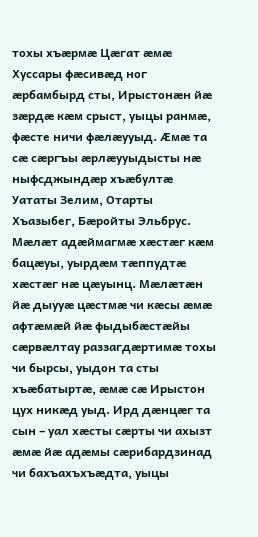тохы хъæрмæ Цæгат æмæ Хуссары фæсивæд ног æрбамбырд сты, Ирыстонæн йæ зæрдæ кæм срыст, уыцы ранмæ, фæсте ничи фæлæууыд. Æмæ та сæ сæргъы æрлæууыдысты нæ ныфсджындæр хъæбултæ Уататы Зелим, Отарты Хъазыбег, Бæройты Эльбрус. Мæлæт адæймагмæ хæстæг кæм бацæуы, уырдæм тæппудтæ хæстæг нæ цæуынц. Мæлæтæн йæ дыууæ цæстмæ чи кæсы æмæ афтæмæй йæ фыдыбæстæйы сæрвæлтау раззагдæртимæ тохы чи бырсы, уыдон та сты хъæбатыртæ, æмæ сæ Ирыстон цух никæд уыд. Ирд дæнцæг та сын – уал хæсты сæрты чи ахызт æмæ йæ адæмы сæрибардзинад чи бахъахъхъæдта, уыцы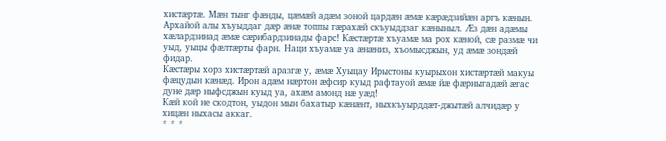хистæртæ. Мæн тынг фæнды, цæмæй адæм зоной цардæн æмæ кæрæдзийæн аргъ кæнын. Архайой алы хъуыддаг дæр æнæ топпы гæрахæй скъуыддзаг кæныныл. Æз дæн адæмы хæлардзинад æмæ сæрибардзинады фарс! Кæстæртæ хъуамæ ма рох кæной, сæ размæ чи уыд, уыцы фæлтæрты фарн. Наци хъуамæ уа æнæниз, хъомысджын, уд æмæ зондæй фидар.
Кæстæры хорз хистæртæй аразгæ у, æмæ Хуыцау Ирыстоны куырыхон хистæртæй макуы фæцудын кæнæд. Ирон адæм нæртон æфсир куыд рафтауой æмæ йæ фæрныгадæй æгас дуне дæр ныфсджын куыд уа, ахæм амонд нæ уæд!
Кæй кой не скодтон, уыдон мын бахатыр кæнæнт, ныхкъуырддæт-джытæй алчидæр у хицæн ныхасы аккаг.
* * *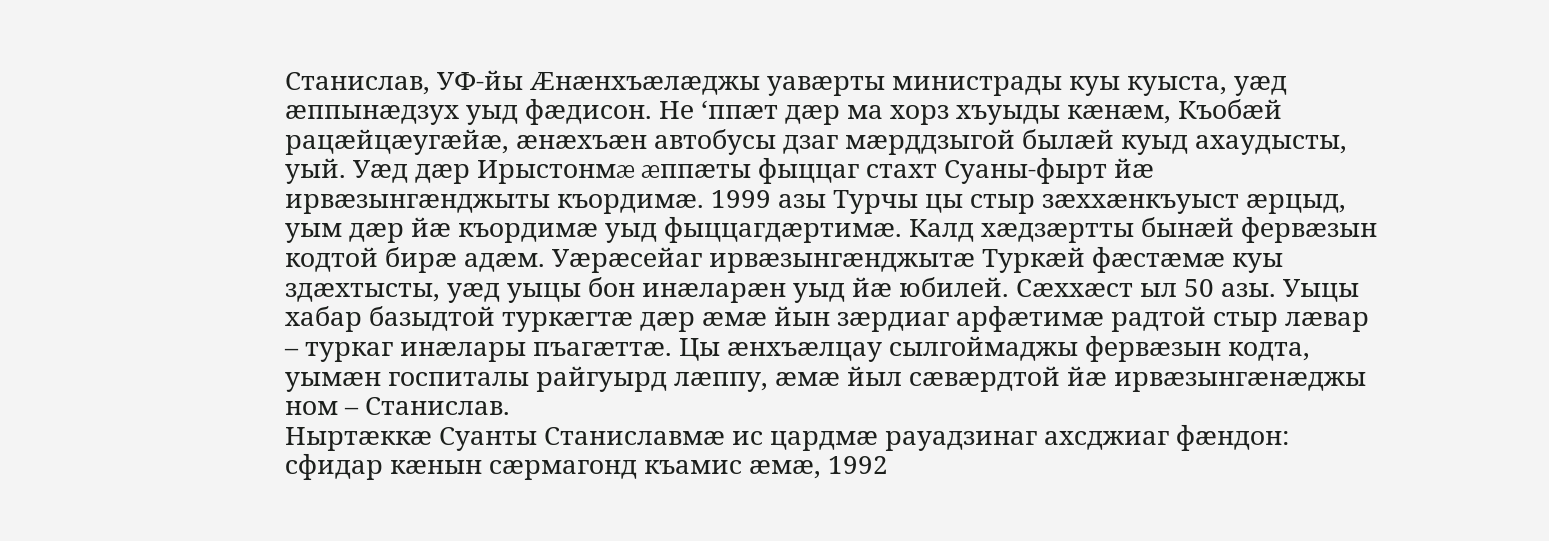Станислав, УФ-йы Æнæнхъæлæджы уавæрты министрады куы куыста, уæд æппынæдзух уыд фæдисон. Не ‘ппæт дæр ма хорз хъуыды кæнæм, Къобæй рацæйцæугæйæ, æнæхъæн автобусы дзаг мæрддзыгой былæй куыд ахаудысты, уый. Уæд дæр Ирыстонмæ æппæты фыццаг стахт Суаны-фырт йæ ирвæзынгæнджыты къордимæ. 1999 азы Турчы цы стыр зæххæнкъуыст æрцыд, уым дæр йæ къордимæ уыд фыццагдæртимæ. Калд хæдзæртты бынæй фервæзын кодтой бирæ адæм. Уæрæсейаг ирвæзынгæнджытæ Туркæй фæстæмæ куы здæхтысты, уæд уыцы бон инæларæн уыд йæ юбилей. Сæххæст ыл 50 азы. Уыцы хабар базыдтой туркæгтæ дæр æмæ йын зæрдиаг арфæтимæ радтой стыр лæвар – туркаг инæлары пъагæттæ. Цы æнхъæлцау сылгоймаджы фервæзын кодта, уымæн госпиталы райгуырд лæппу, æмæ йыл сæвæрдтой йæ ирвæзынгæнæджы ном – Станислав.
Ныртæккæ Суанты Станиславмæ ис цардмæ рауадзинаг ахсджиаг фæндон: сфидар кæнын сæрмагонд къамис æмæ, 1992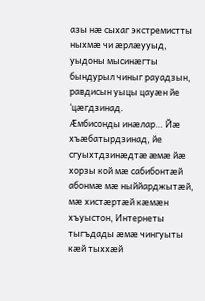азы нæ сыхаг экстремистты ныхмæ чи æрлæууыд, уыдоны мысинæгты бындурыл чиныг рауадзын, равдисын уыцы цауæн йе ‘цæгдзинад.
Æмбисонды инæлар… Йæ хъæбатырдзинад, йе сгуыхтдзинæдтæ æмæ йæ хорзы кой мæ сабибонтæй абонмæ мæ ныййарджытæй, мæ хистæртæй кæмæн хъуыстон, Интернеты тыгъдады æмæ чингуыты кæй тыххæй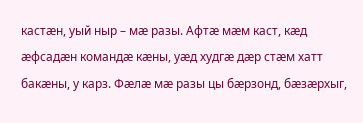кастæн, уый ныр – мæ разы. Афтæ мæм каст, кæд æфсадæн командæ кæны, уæд худгæ дæр стæм хатт бакæны, у карз. Фæлæ мæ разы цы бæрзонд, бæзæрхыг,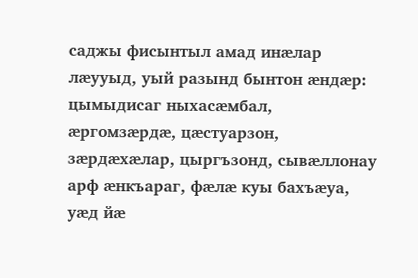саджы фисынтыл амад инæлар лæууыд, уый разынд бынтон æндæр: цымыдисаг ныхасæмбал, æргомзæрдæ, цæстуарзон, зæрдæхæлар, цыргъзонд, сывæллонау арф æнкъараг, фæлæ куы бахъæуа, уæд йæ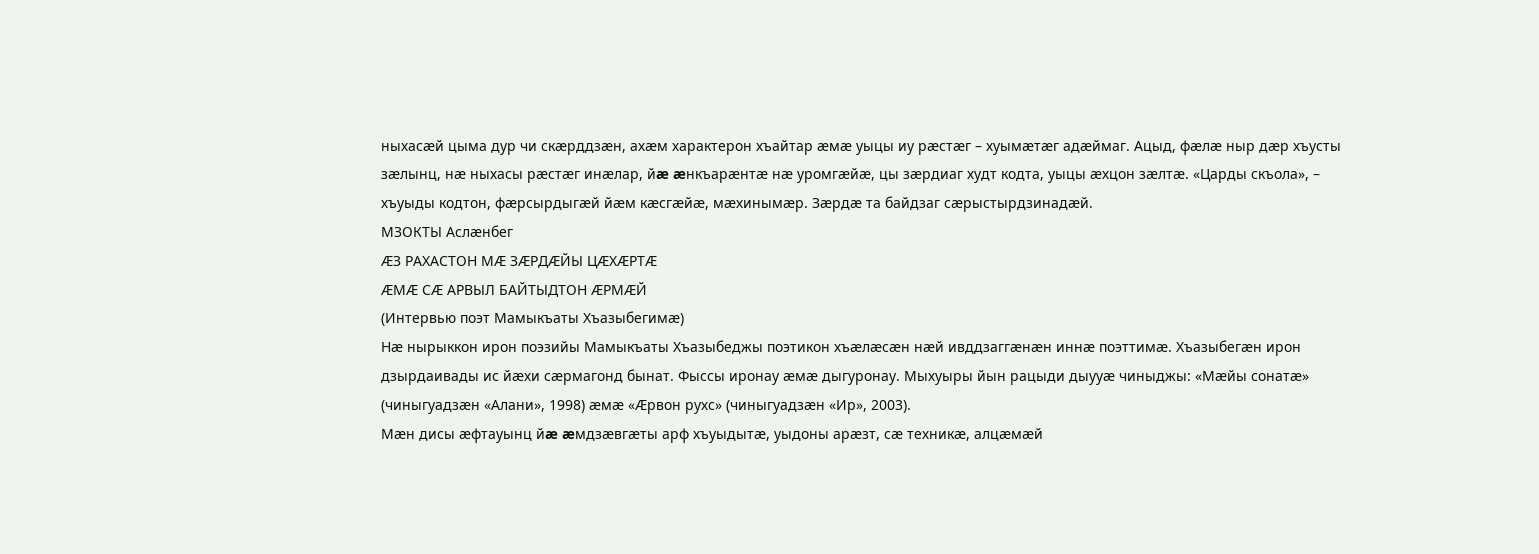ныхасæй цыма дур чи скæрддзæн, ахæм характерон хъайтар æмæ уыцы иу рæстæг – хуымæтæг адæймаг. Ацыд, фæлæ ныр дæр хъусты зæлынц, нæ ныхасы рæстæг инæлар, йæ æнкъарæнтæ нæ уромгæйæ, цы зæрдиаг худт кодта, уыцы æхцон зæлтæ. «Царды скъола», – хъуыды кодтон, фæрсырдыгæй йæм кæсгæйæ, мæхинымæр. Зæрдæ та байдзаг сæрыстырдзинадæй.
МЗОКТЫ Аслæнбег
ÆЗ РАХАСТОН МÆ ЗÆРДÆЙЫ ЦÆХÆРТÆ
ÆМÆ СÆ АРВЫЛ БАЙТЫДТОН ÆРМÆЙ
(Интервью поэт Мамыкъаты Хъазыбегимæ)
Нæ нырыккон ирон поэзийы Мамыкъаты Хъазыбеджы поэтикон хъæлæсæн нæй ивддзаггæнæн иннæ поэттимæ. Хъазыбегæн ирон дзырдаивады ис йæхи сæрмагонд бынат. Фыссы иронау æмæ дыгуронау. Мыхуыры йын рацыди дыууæ чиныджы: «Мæйы сонатæ» (чиныгуадзæн «Алани», 1998) æмæ «Æрвон рухс» (чиныгуадзæн «Ир», 2003).
Мæн дисы æфтауынц йæ æмдзæвгæты арф хъуыдытæ, уыдоны арæзт, сæ техникæ, алцæмæй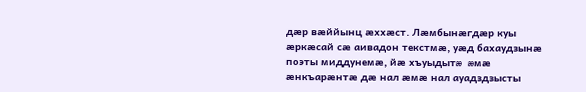дæр вæййынц æххæст. Лæмбынæгдæр куы æркæсай сæ аивадон текстмæ, уæд бахаудзынæ поэты миддунемæ, йæ хъуыдытæ æмæ æнкъарæнтæ дæ нал æмæ нал ауадздзысты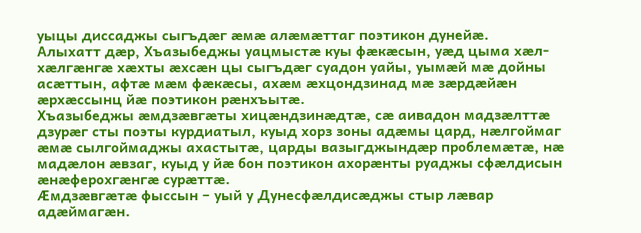уыцы диссаджы сыгъдæг æмæ алæмæттаг поэтикон дунейæ.
Алыхатт дæр, Хъазыбеджы уацмыстæ куы фæкæсын, уæд цыма хæл-хæлгæнгæ хæхты æхсæн цы сыгъдæг суадон уайы, уымæй мæ дойны асæттын, афтæ мæм фæкæсы, ахæм æхцондзинад мæ зæрдæйæн æрхæссынц йæ поэтикон рæнхъытæ.
Хъазыбеджы æмдзæвгæты хицæндзинæдтæ, сæ аивадон мадзæлттæ дзурæг сты поэты курдиатыл, куыд хорз зоны адæмы цард, нæлгоймаг æмæ сылгоймаджы ахастытæ, царды вазыгджындæр проблемæтæ, нæ мадæлон æвзаг, куыд у йæ бон поэтикон ахорæнты руаджы сфæлдисын æнæферохгæнгæ сурæттæ.
Æмдзæвгæтæ фыссын – уый у Дунесфæлдисæджы стыр лæвар адæймагæн.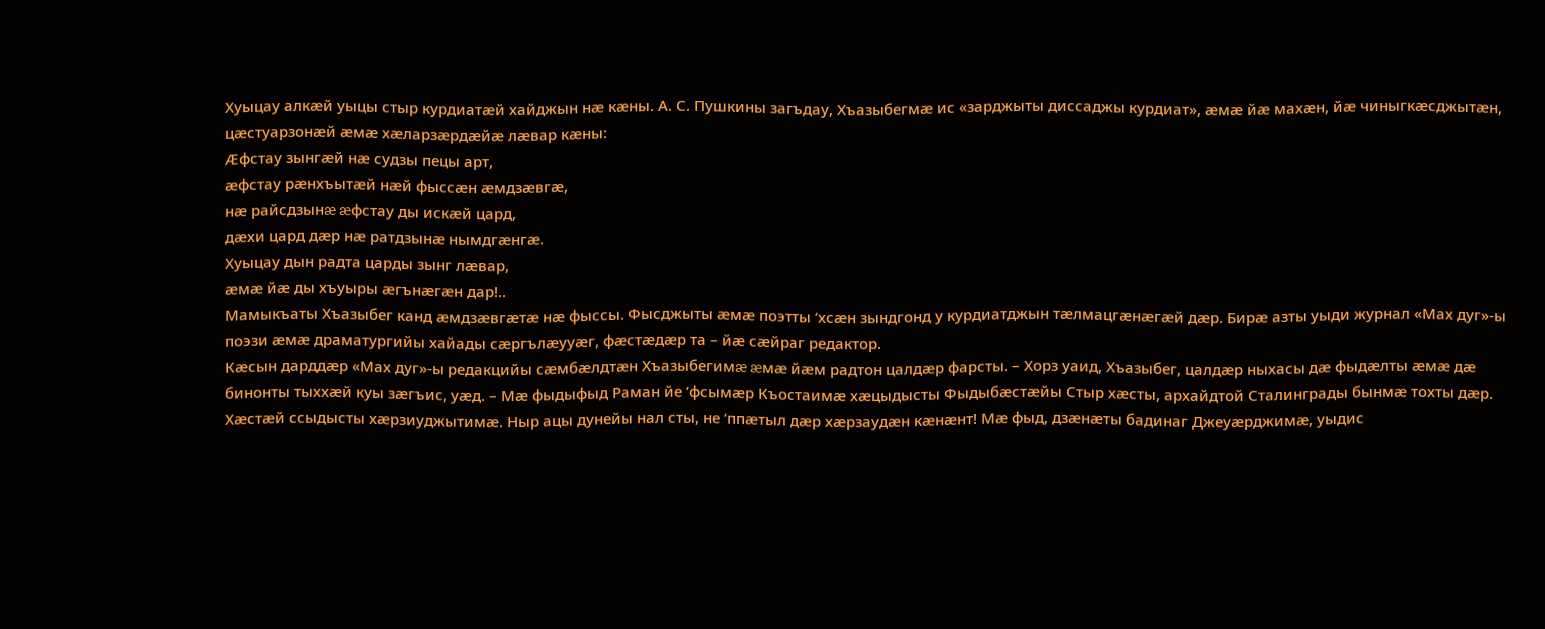Хуыцау алкæй уыцы стыр курдиатæй хайджын нæ кæны. А. С. Пушкины загъдау, Хъазыбегмæ ис «зарджыты диссаджы курдиат», æмæ йæ махæн, йæ чиныгкæсджытæн, цæстуарзонæй æмæ хæларзæрдæйæ лæвар кæны:
Æфстау зынгæй нæ судзы пецы арт,
æфстау рæнхъытæй нæй фыссæн æмдзæвгæ,
нæ райсдзынæ æфстау ды искæй цард,
дæхи цард дæр нæ ратдзынæ нымдгæнгæ.
Хуыцау дын радта царды зынг лæвар,
æмæ йæ ды хъуыры æгънæгæн дар!..
Мамыкъаты Хъазыбег канд æмдзæвгæтæ нæ фыссы. Фысджыты æмæ поэтты ‘хсæн зындгонд у курдиатджын тæлмацгæнæгæй дæр. Бирæ азты уыди журнал «Мах дуг»-ы поэзи æмæ драматургийы хайады сæргълæууæг, фæстæдæр та – йæ сæйраг редактор.
Кæсын дарддæр «Мах дуг»-ы редакцийы сæмбæлдтæн Хъазыбегимæ æмæ йæм радтон цалдæр фарсты. – Хорз уаид, Хъазыбег, цалдæр ныхасы дæ фыдæлты æмæ дæ бинонты тыххæй куы зæгъис, уæд. – Мæ фыдыфыд Раман йе ‘фсымæр Къостаимæ хæцыдысты Фыдыбæстæйы Стыр хæсты, архайдтой Сталинграды бынмæ тохты дæр. Хæстæй ссыдысты хæрзиуджытимæ. Ныр ацы дунейы нал сты, не ‘ппæтыл дæр хæрзаудæн кæнæнт! Мæ фыд, дзæнæты бадинаг Джеуæрджимæ, уыдис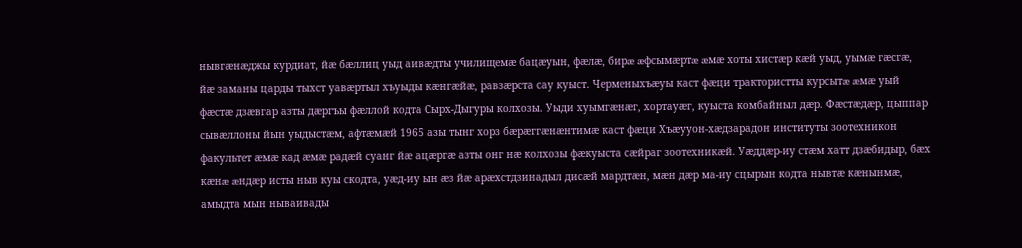нывгæнæджы курдиат, йæ бæллиц уыд аивæдты училищемæ бацæуын, фæлæ, бирæ æфсымæртæ æмæ хоты хистæр кæй уыд, уымæ гæсгæ, йæ заманы царды тыхст уавæртыл хъуыды кæнгæйæ, равзæрста сау куыст. Черменыхъæуы каст фæци трактористты курсытæ æмæ уый фæстæ дзæвгар азты дæргъы фæллой кодта Сырх-Дыгуры колхозы. Уыди хуымгæнæг, хортауæг, куыста комбайныл дæр. Фæстæдæр, цыппар сывæллоны йын уыдыстæм, афтæмæй 1965 азы тынг хорз бæрæггæнæнтимæ каст фæци Хъæууон-хæдзарадон институты зоотехникон факультет æмæ кад æмæ радæй суанг йæ ацæргæ азты онг нæ колхозы фæкуыста сæйраг зоотехникæй. Уæддæр-иу стæм хатт дзæбидыр, бæх кæнæ æндæр исты ныв куы скодта, уæд-иу ын æз йæ арæхстдзинадыл дисæй мардтæн, мæн дæр ма-иу сцырын кодта нывтæ кæнынмæ, амыдта мын нываивады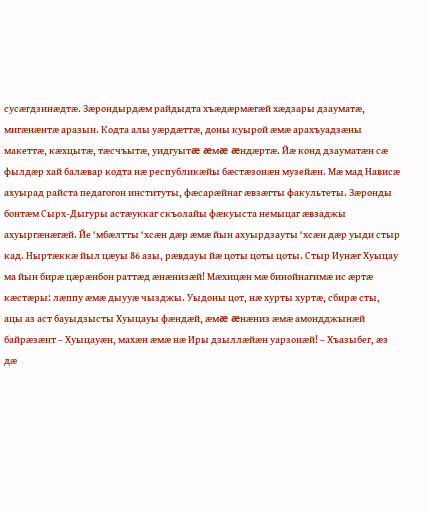сусæгдзинæдтæ. Зæрондырдæм райдыдта хъæдæрмæгæй хæдзары дзауматæ, мигæнæнтæ аразын. Кодта алы уæрдæттæ, доны куырой æмæ арахъуадзæны макеттæ, кæхцытæ, тæсчъытæ, уидгуытæ æмæ æндæртæ. Йæ конд дзауматæн сæ фылдæр хай балæвар кодта нæ республикæйы бæстæзонæн музейæн. Мæ мад Нависæ ахуырад райста педагогон институты, фæсарæйнаг æвзæгты факультеты. Зæронды бонтæм Сырх-Дыгуры астæуккаг скъолайы фæкуыста немыцаг æвзаджы ахуыргæнæгæй. Йе ‘мбæлтты ‘хсæн дæр æмæ йын ахуырдзауты ‘хсæн дæр уыди стыр кад. Ныртæккæ йыл цæуы 86 азы, рæвдауы йæ цоты цоты цоты. Стыр Иунæг Хуыцау ма йын бирæ цæрæнбон раттæд æнæнизæй! Мæхицæн мæ бинойнагимæ ис æртæ кæстæры: лæппу æмæ дыууæ чызджы. Уыдоны цот, нæ хурты хуртæ, сбирæ сты, ацы аз аст бауыдзысты Хуыцауы фæндæй, æмæ æнæниз æмæ амондджынæй байрæзæнт – Хуыцауæн, махæн æмæ нæ Иры дзыллæйæн уарзонæй! – Хъазыбег, æз дæ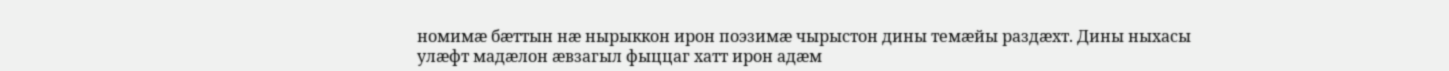номимæ бæттын нæ нырыккон ирон поэзимæ чырыстон дины темæйы раздæхт. Дины ныхасы улæфт мадæлон æвзагыл фыццаг хатт ирон адæм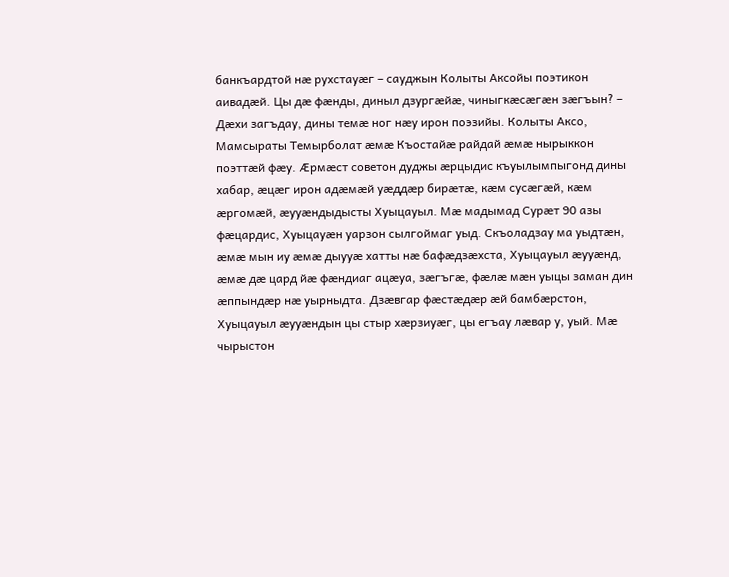банкъардтой нæ рухстауæг – сауджын Колыты Аксойы поэтикон аивадæй. Цы дæ фæнды, диныл дзургæйæ, чиныгкæсæгæн зæгъын? – Дæхи загъдау, дины темæ ног нæу ирон поэзийы. Колыты Аксо, Мамсыраты Темырболат æмæ Къостайæ райдай æмæ нырыккон поэттæй фæу. Æрмæст советон дуджы æрцыдис къуылымпыгонд дины хабар, æцæг ирон адæмæй уæддæр бирæтæ, кæм сусæгæй, кæм æргомæй, æууæндыдысты Хуыцауыл. Мæ мадымад Сурæт 90 азы фæцардис, Хуыцауæн уарзон сылгоймаг уыд. Скъоладзау ма уыдтæн, æмæ мын иу æмæ дыууæ хатты нæ бафæдзæхста, Хуыцауыл æууæнд, æмæ дæ цард йæ фæндиаг ацæуа, зæгъгæ, фæлæ мæн уыцы заман дин æппындæр нæ уырныдта. Дзæвгар фæстæдæр æй бамбæрстон, Хуыцауыл æууæндын цы стыр хæрзиуæг, цы егъау лæвар у, уый. Мæ чырыстон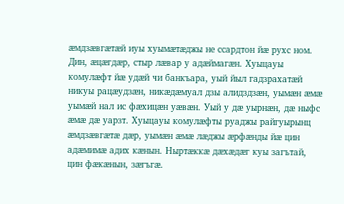æмдзæвгæтæй иуы хуымæтæджы не ссардтон йæ рухс ном. Дин, æцæгдæр, стыр лæвар у адæймагæн. Хуыцауы комулæфт йæ удæй чи банкъара, уый йыл гадзрахатæй никуы рацæудзæн, никæдæмуал дзы алидздзæн, уымæн æмæ уымæй нал ис фæхицæн уæвæн. Уый у дæ уырнæн, дæ ныфс æмæ дæ уарзт. Хуыцауы комулæфты руаджы райгуырынц æмдзæвгæтæ дæр, уымæн æмæ лæджы æрфæнды йæ цин адæмимæ адих кæнын. Ныртæккæ дæхæдæг куы загътай, цин фæкæнын, зæгъгæ.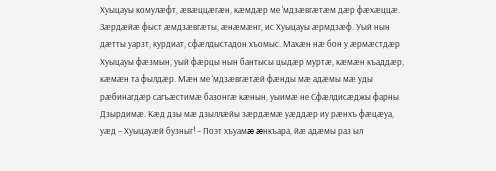Хуыцауы комулæфт, æвæццæгæн, кæмдæр ме ‘мдзæвгæтæм дæр фæхæццæ. Зæрдæйæ фыст æмдзæвгæты, æнæмæнг, ис Хуыцауы æрмдзæф. Уый нын дæтты уарзт, курдиат, сфæлдыстадон хъомыс. Махæн нæ бон у æрмæстдæр Хуыцауы фæзмын, уый фæрцы нын бантысы цыдæр муртæ, кæмæн къаддæр, кæмæн та фылдæр. Мæн ме ‘мдзæвгæтæй фæнды мæ адæмы мæ уды рæбинагдæр сагъæстимæ базонгæ кæнын, уыимæ не Сфæлдисæджы фарны Дзырдимæ. Кæд дзы мæ дзыллæйы зæрдæмæ уæддæр иу рæнхъ фæцæуа, уæд – Хуыцауæй бузныг! – Поэт хъуамæ æнкъара, йæ адæмы раз ыл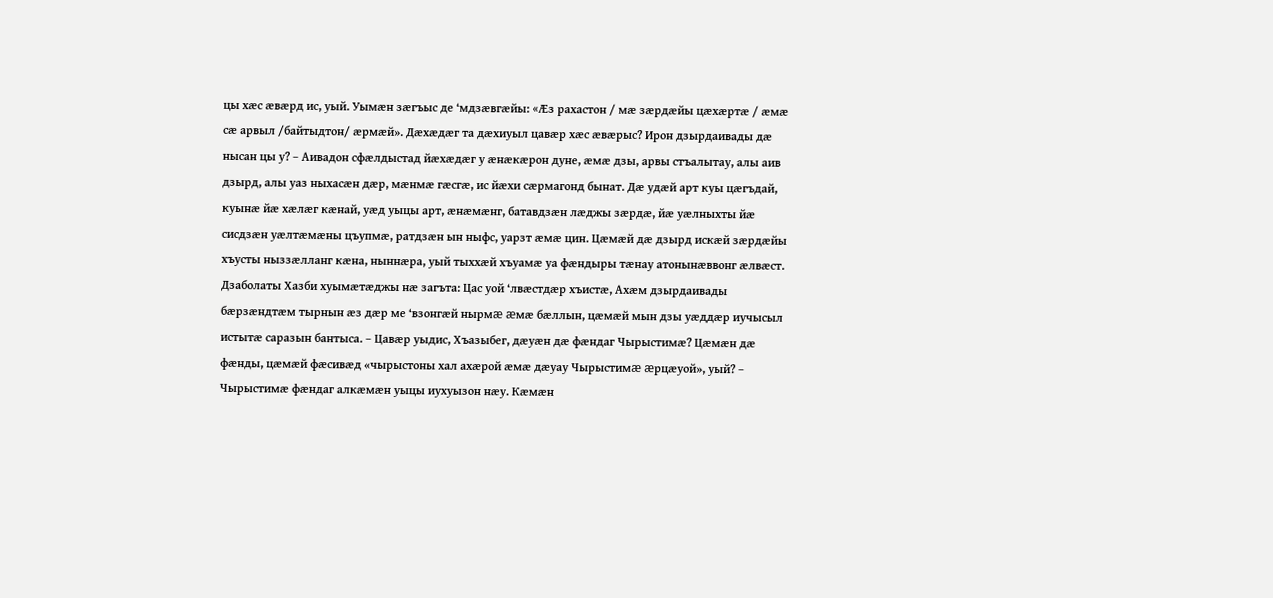цы хæс æвæрд ис, уый. Уымæн зæгъыс де ‘мдзæвгæйы: «Æз рахастон / мæ зæрдæйы цæхæртæ / æмæ сæ арвыл /байтыдтон/ æрмæй». Дæхæдæг та дæхиуыл цавæр хæс æвæрыс? Ирон дзырдаивады дæ нысан цы у? – Аивадон сфæлдыстад йæхæдæг у æнæкæрон дуне, æмæ дзы, арвы стъалытау, алы аив дзырд, алы уаз ныхасæн дæр, мæнмæ гæсгæ, ис йæхи сæрмагонд бынат. Дæ удæй арт куы цæгъдай, куынæ йæ хæлæг кæнай, уæд уыцы арт, æнæмæнг, батавдзæн лæджы зæрдæ, йæ уæлныхты йæ сисдзæн уæлтæмæны цъупмæ, ратдзæн ын ныфс, уарзт æмæ цин. Цæмæй дæ дзырд искæй зæрдæйы хъусты ныззæлланг кæна, ныннæра, уый тыххæй хъуамæ уа фæндыры тæнау атонынæввонг æлвæст. Дзаболаты Хазби хуымæтæджы нæ загъта: Цас уой ‘лвæстдæр хъистæ, Ахæм дзырдаивады бæрзæндтæм тырнын æз дæр ме ‘взонгæй нырмæ æмæ бæллын, цæмæй мын дзы уæддæр иучысыл истытæ саразын бантыса. – Цавæр уыдис, Хъазыбег, дæуæн дæ фæндаг Чырыстимæ? Цæмæн дæ фæнды, цæмæй фæсивæд «чырыстоны хал ахæрой æмæ дæуау Чырыстимæ æрцæуой», уый? – Чырыстимæ фæндаг алкæмæн уыцы иухуызон нæу. Кæмæн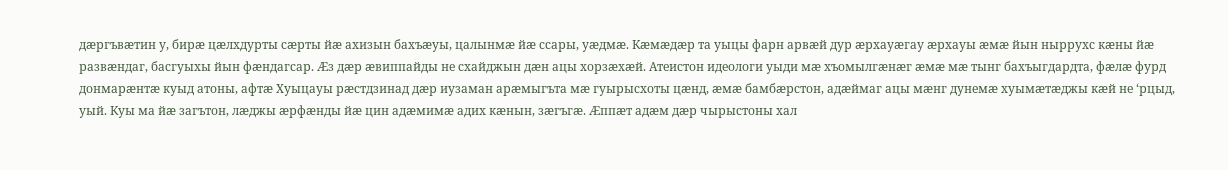дæргъвæтин у, бирæ цæлхдурты сæрты йæ ахизын бахъæуы, цалынмæ йæ ссары, уæдмæ. Кæмæдæр та уыцы фарн арвæй дур æрхауæгау æрхауы æмæ йын ныррухс кæны йæ развæндаг, басгуыхы йын фæндагсар. Æз дæр æвиппайды не схайджын дæн ацы хорзæхæй. Атеистон идеологи уыди мæ хъомылгæнæг æмæ мæ тынг бахъыгдардта, фæлæ фурд донмарæнтæ куыд атоны, афтæ Хуыцауы рæстдзинад дæр иузаман арæмыгъта мæ гуырысхоты цæнд, æмæ бамбæрстон, адæймаг ацы мæнг дунемæ хуымæтæджы кæй не ‘рцыд, уый. Куы ма йæ загътон, лæджы æрфæнды йæ цин адæмимæ адих кæнын, зæгъгæ. Æппæт адæм дæр чырыстоны хал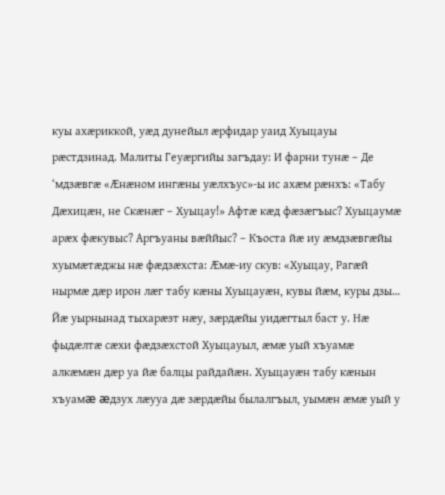куы ахæриккой, уæд дунейыл æрфидар уаид Хуыцауы рæстдзинад. Малиты Геуæргийы загъдау: И фарни тунæ – Де ‘мдзæвгæ «Æнæном ингæны уæлхъус»-ы ис ахæм рæнхъ: «Табу Дæхицæн, не Скæнæг – Хуыцау!» Афтæ кæд фæзæгъыс? Хуыцаумæ арæх фæкувыс? Аргъуаны вæййыс? – Къоста йæ иу æмдзæвгæйы хуымæтæджы нæ фæдзæхста: Æмæ-иу скув: «Хуыцау, Рагæй нырмæ дæр ирон лæг табу кæны Хуыцауæн, кувы йæм, куры дзы… Йæ уырнынад тыхарæзт нæу, зæрдæйы уидæгтыл баст у. Нæ фыдæлтæ сæхи фæдзæхстой Хуыцауыл, æмæ уый хъуамæ алкæмæн дæр уа йæ балцы райдайæн. Хуыцауæн табу кæнын хъуамæ æдзух лæууа дæ зæрдæйы былалгъыл, уымæн æмæ уый у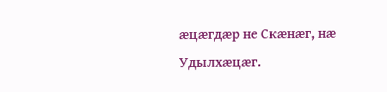æцæгдæр не Скæнæг, нæ Удылхæцæг.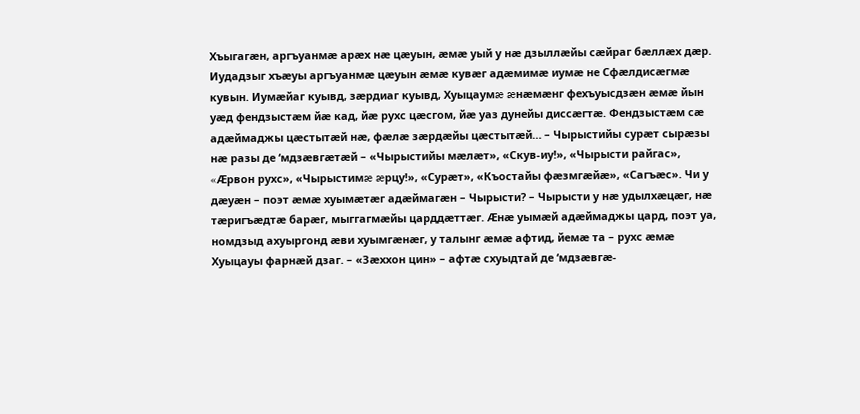Хъыгагæн, аргъуанмæ арæх нæ цæуын, æмæ уый у нæ дзыллæйы сæйраг бæллæх дæр. Иудадзыг хъæуы аргъуанмæ цæуын æмæ кувæг адæмимæ иумæ не Сфæлдисæгмæ кувын. Иумæйаг куывд, зæрдиаг куывд, Хуыцаумæ æнæмæнг фехъуысдзæн æмæ йын уæд фендзыстæм йæ кад, йæ рухс цæсгом, йæ уаз дунейы диссæгтæ. Фендзыстæм сæ адæймаджы цæстытæй нæ, фæлæ зæрдæйы цæстытæй… – Чырыстийы сурæт сырæзы нæ разы де ‘мдзæвгæтæй – «Чырыстийы мæлæт», «Скув-иу!», «Чырысти райгас», «Æрвон рухс», «Чырыстимæ æрцу!», «Сурæт», «Къостайы фæзмгæйæ», «Сагъæс». Чи у дæуæн – поэт æмæ хуымæтæг адæймагæн – Чырысти? – Чырысти у нæ удылхæцæг, нæ тæригъæдтæ барæг, мыггагмæйы царддæттæг. Æнæ уымæй адæймаджы цард, поэт уа, номдзыд ахуыргонд æви хуымгæнæг, у талынг æмæ афтид, йемæ та – рухс æмæ Хуыцауы фарнæй дзаг. – «Зæххон цин» – афтæ схуыдтай де ‘мдзæвгæ-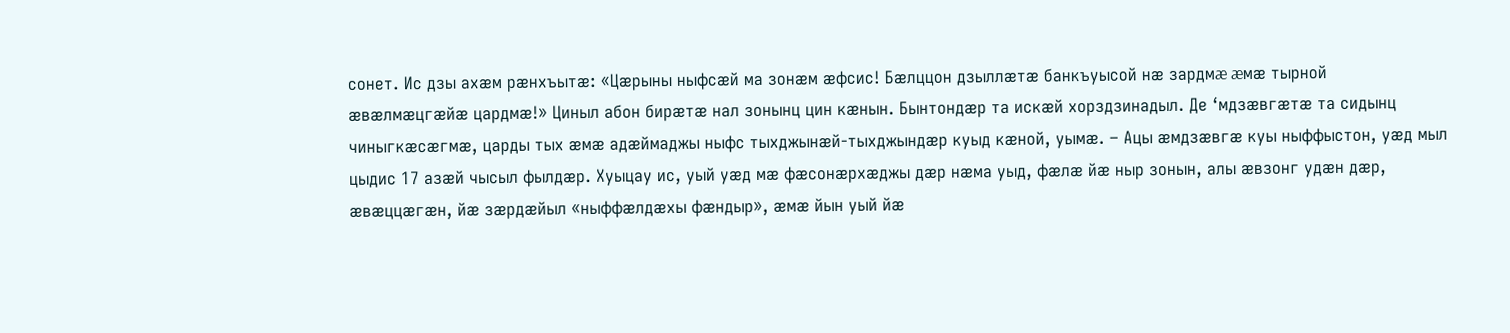сонет. Ис дзы ахæм рæнхъытæ: «Цæрыны ныфсæй ма зонæм æфсис! Бæлццон дзыллæтæ банкъуысой нæ зардмæ æмæ тырной æвæлмæцгæйæ цардмæ!» Циныл абон бирæтæ нал зонынц цин кæнын. Бынтондæр та искæй хорздзинадыл. Де ‘мдзæвгæтæ та сидынц чиныгкæсæгмæ, царды тых æмæ адæймаджы ныфс тыхджынæй-тыхджындæр куыд кæной, уымæ. – Ацы æмдзæвгæ куы ныффыстон, уæд мыл цыдис 17 азæй чысыл фылдæр. Хуыцау ис, уый уæд мæ фæсонæрхæджы дæр нæма уыд, фæлæ йæ ныр зонын, алы æвзонг удæн дæр, æвæццæгæн, йæ зæрдæйыл «ныффæлдæхы фæндыр», æмæ йын уый йæ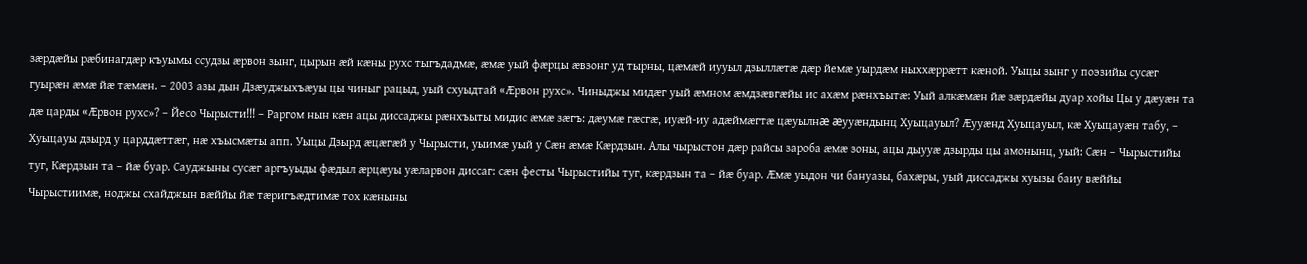зæрдæйы рæбинагдæр къуымы ссудзы æрвон зынг, цырын æй кæны рухс тыгъдадмæ, æмæ уый фæрцы æвзонг уд тырны, цæмæй иууыл дзыллæтæ дæр йемæ уырдæм ныххæррæтт кæной. Уыцы зынг у поэзийы сусæг гуырæн æмæ йæ тæмæн. – 2003 азы дын Дзæуджыхъæуы цы чиныг рацыд, уый схуыдтай «Æрвон рухс». Чиныджы мидæг уый æмном æмдзæвгæйы ис ахæм рæнхъытæ: Уый алкæмæн йæ зæрдæйы дуар хойы Цы у дæуæн та дæ царды «Æрвон рухс»? – Йесо Чырысти!!! – Раргом нын кæн ацы диссаджы рæнхъыты мидис æмæ зæгъ: дæумæ гæсгæ, иуæй-иу адæймæгтæ цæуылнæ æууæндынц Хуыцауыл? Æууæнд Хуыцауыл, кæ Хуыцауæн табу, – Хуыцауы дзырд у царддæттæг, нæ хъысмæты апп. Уыцы Дзырд æцæгæй у Чырысти, уыимæ уый у Сæн æмæ Кæрдзын. Алы чырыстон дæр райсы зароба æмæ зоны, ацы дыууæ дзырды цы амонынц, уый: Сæн – Чырыстийы туг, Кæрдзын та – йæ буар. Сауджыны сусæг аргъуыды фæдыл æрцæуы уæларвон диссаг: сæн фесты Чырыстийы туг, кæрдзын та – йæ буар. Æмæ уыдон чи бануазы, бахæры, уый диссаджы хуызы баиу вæййы Чырыстиимæ, ноджы схайджын вæййы йæ тæригъæдтимæ тох кæныны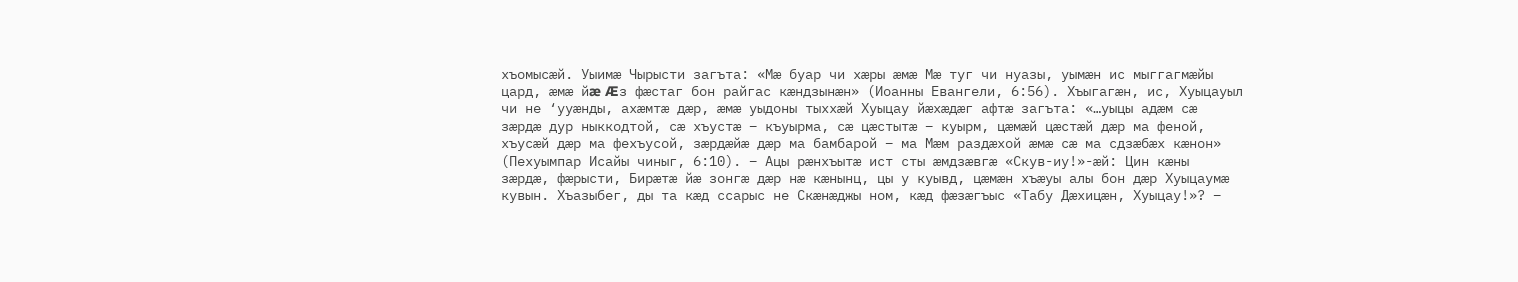хъомысæй. Уыимæ Чырысти загъта: «Мæ буар чи хæры æмæ Мæ туг чи нуазы, уымæн ис мыггагмæйы цард, æмæ йæ Æз фæстаг бон райгас кæндзынæн» (Иоанны Евангели, 6:56). Хъыгагæн, ис, Хуыцауыл чи не ‘ууæнды, ахæмтæ дæр, æмæ уыдоны тыххæй Хуыцау йæхæдæг афтæ загъта: «…уыцы адæм сæ зæрдæ дур ныккодтой, сæ хъустæ – къуырма, сæ цæстытæ – куырм, цæмæй цæстæй дæр ма феной, хъусæй дæр ма фехъусой, зæрдæйæ дæр ма бамбарой – ма Мæм раздæхой æмæ сæ ма сдзæбæх кæнон» (Пехуымпар Исайы чиныг, 6:10). – Ацы рæнхъытæ ист сты æмдзæвгæ «Скув-иу!»-æй: Цин кæны зæрдæ, фæрысти, Бирæтæ йæ зонгæ дæр нæ кæнынц, цы у куывд, цæмæн хъæуы алы бон дæр Хуыцаумæ кувын. Хъазыбег, ды та кæд ссарыс не Скæнæджы ном, кæд фæзæгъыс «Табу Дæхицæн, Хуыцау!»? –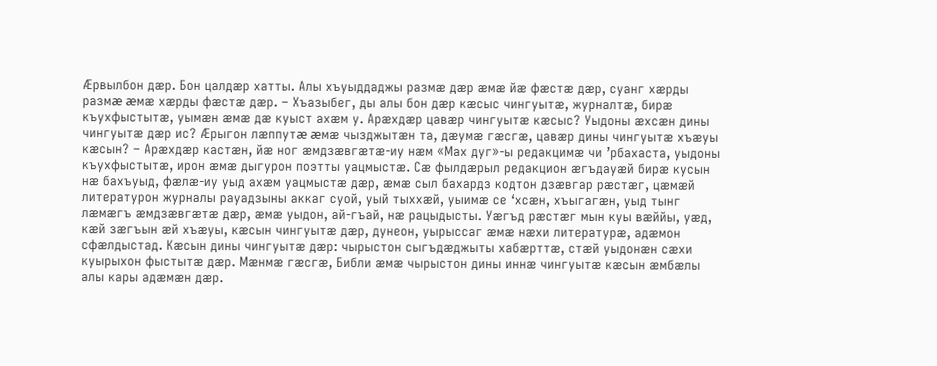Æрвылбон дæр. Бон цалдæр хатты. Алы хъуыддаджы размæ дæр æмæ йæ фæстæ дæр, суанг хæрды размæ æмæ хæрды фæстæ дæр. – Хъазыбег, ды алы бон дæр кæсыс чингуытæ, журналтæ, бирæ къухфыстытæ, уымæн æмæ дæ куыст ахæм у. Арæхдæр цавæр чингуытæ кæсыс? Уыдоны æхсæн дины чингуытæ дæр ис? Æрыгон лæппутæ æмæ чызджытæн та, дæумæ гæсгæ, цавæр дины чингуытæ хъæуы кæсын? – Арæхдæр кастæн, йæ ног æмдзæвгæтæ-иу нæм «Мах дуг»-ы редакцимæ чи ’рбахаста, уыдоны къухфыстытæ, ирон æмæ дыгурон поэтты уацмыстæ. Сæ фылдæрыл редакцион æгъдауæй бирæ кусын нæ бахъуыд, фæлæ-иу уыд ахæм уацмыстæ дæр, æмæ сыл бахардз кодтон дзæвгар рæстæг, цæмæй литературон журналы рауадзыны аккаг суой, уый тыххæй, уыимæ се ‘хсæн, хъыгагæн, уыд тынг лæмæгъ æмдзæвгæтæ дæр, æмæ уыдон, ай-гъай, нæ рацыдысты. Уæгъд рæстæг мын куы вæййы, уæд, кæй зæгъын æй хъæуы, кæсын чингуытæ дæр, дунеон, уырыссаг æмæ нæхи литературæ, адæмон сфæлдыстад. Кæсын дины чингуытæ дæр: чырыстон сыгъдæджыты хабæрттæ, стæй уыдонæн сæхи куырыхон фыстытæ дæр. Мæнмæ гæсгæ, Библи æмæ чырыстон дины иннæ чингуытæ кæсын æмбæлы алы кары адæмæн дæр.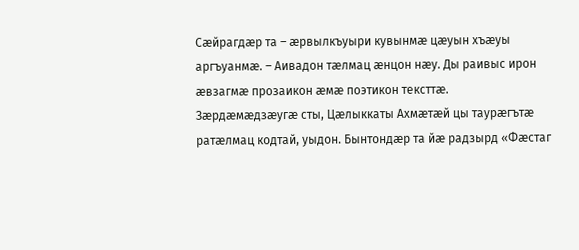Сæйрагдæр та – æрвылкъуыри кувынмæ цæуын хъæуы аргъуанмæ. – Аивадон тæлмац æнцон нæу. Ды раивыс ирон æвзагмæ прозаикон æмæ поэтикон тексттæ. Зæрдæмæдзæугæ сты, Цæлыккаты Ахмæтæй цы таурæгътæ ратæлмац кодтай, уыдон. Бынтондæр та йæ радзырд «Фæстаг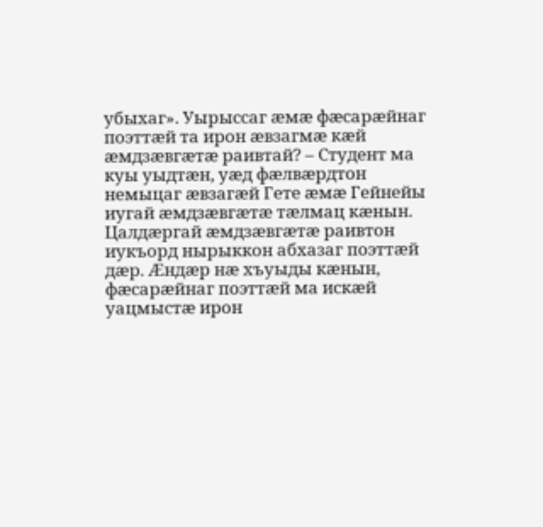убыхаг». Уырыссаг æмæ фæсарæйнаг поэттæй та ирон æвзагмæ кæй æмдзæвгæтæ раивтай? – Студент ма куы уыдтæн, уæд фæлвæрдтон немыцаг æвзагæй Гете æмæ Гейнейы иугай æмдзæвгæтæ тæлмац кæнын. Цалдæргай æмдзæвгæтæ раивтон иукъорд нырыккон абхазаг поэттæй дæр. Æндæр нæ хъуыды кæнын, фæсарæйнаг поэттæй ма искæй уацмыстæ ирон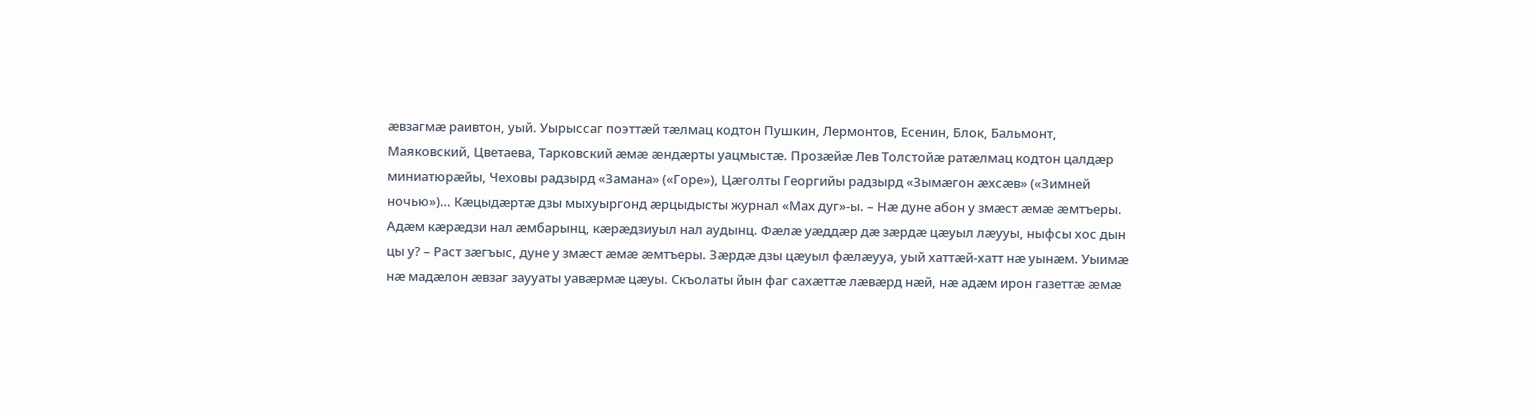æвзагмæ раивтон, уый. Уырыссаг поэттæй тæлмац кодтон Пушкин, Лермонтов, Есенин, Блок, Бальмонт, Маяковский, Цветаева, Тарковский æмæ æндæрты уацмыстæ. Прозæйæ Лев Толстойæ ратæлмац кодтон цалдæр миниатюрæйы, Чеховы радзырд «Замана» («Горе»), Цæголты Георгийы радзырд «Зымæгон æхсæв» («Зимней ночью»)… Кæцыдæртæ дзы мыхуыргонд æрцыдысты журнал «Мах дуг»-ы. – Нæ дуне абон у змæст æмæ æмтъеры. Адæм кæрæдзи нал æмбарынц, кæрæдзиуыл нал аудынц. Фæлæ уæддæр дæ зæрдæ цæуыл лæууы, ныфсы хос дын цы у? – Раст зæгъыс, дуне у змæст æмæ æмтъеры. Зæрдæ дзы цæуыл фæлæууа, уый хаттæй-хатт нæ уынæм. Уыимæ нæ мадæлон æвзаг заууаты уавæрмæ цæуы. Скъолаты йын фаг сахæттæ лæвæрд нæй, нæ адæм ирон газеттæ æмæ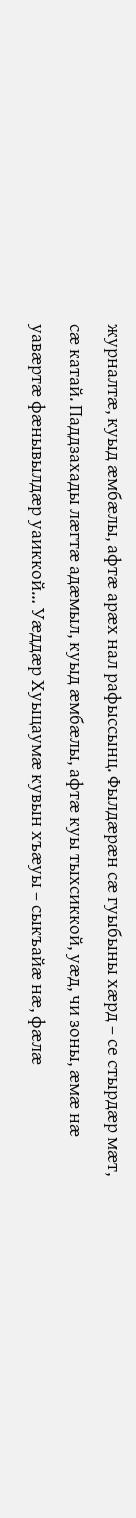журналтæ, куыд æмбæлы, афтæ арæх нал рафыссынц. Фылдæрæн сæ гуыбыны хæрд – се стырдæр мæт, сæ катай. Паддзахады лæгтæ адæмыл, куыд æмбæлы, афтæ куы тыхсиккой, уæд, чи зоны, æмæ нæ уавæртæ фæнывылдæр уаиккой… Уæддæр Хуыцаумæ кувын хъæуы – сыкъайæ нæ, фæлæ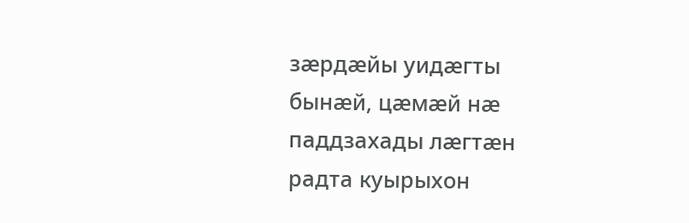зæрдæйы уидæгты бынæй, цæмæй нæ паддзахады лæгтæн радта куырыхон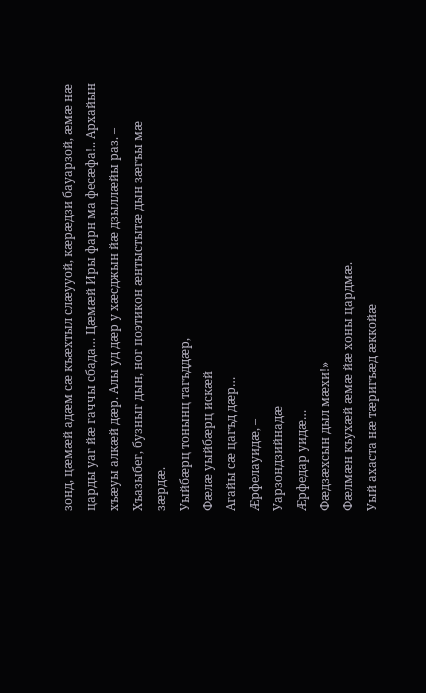зонд, цæмæй адæм сæ къæхтыл слæууой, кæрæдзи бауарзой, æмæ нæ царды уаг йæ гаччы сбада… Цæмæй Иры фарн ма фесæфа!.. Архайын хъæуы алкæй дæр. Алы уд дæр у хæсджын йæ дзыллæйы раз. – Хъазыбег, бузныг дын, ног поэтикон æнтыстытæ дын зæгъы мæ зæрдæ.
Уыйбæрц тонынц тагъддæр,
Фæлæ уыйбæрц искæй
Агайы сæ цагъд дæр…
Æрфелауидæ, –
Уарзондзийнадæ
Æрфедар уидæ…
Фæдзæхсын дыл мæхи!»
Фæлмæн къухæй æмæ йæ хоны цардмæ.
Уый ахаста нæ тæригъæд æккойæ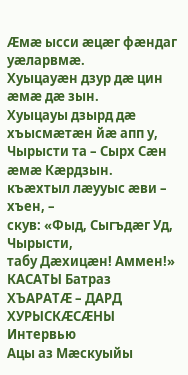Æмæ ысси æцæг фæндаг уæларвмæ.
Хуыцауæн дзур дæ цин æмæ дæ зын.
Хуыцауы дзырд дæ хъысмæтæн йæ апп у,
Чырысти та – Сырх Сæн æмæ Кæрдзын.
къæхтыл лæууыс æви – хъен, –
скув: «Фыд, Сыгъдæг Уд, Чырысти,
табу Дæхицæн! Аммен!»
КАСАТЫ Батраз
ХЪАРАТÆ – ДАРД ХУРЫСКÆСÆНЫ
Интервью
Ацы аз Мæскуыйы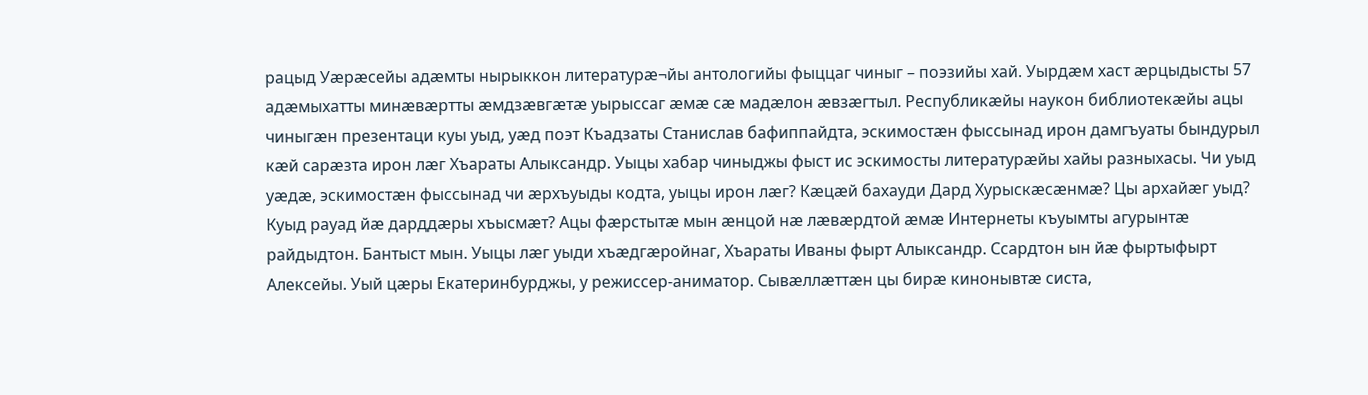рацыд Уæрæсейы адæмты нырыккон литературæ¬йы антологийы фыццаг чиныг – поэзийы хай. Уырдæм хаст æрцыдысты 57 адæмыхатты минæвæртты æмдзæвгæтæ уырыссаг æмæ сæ мадæлон æвзæгтыл. Республикæйы наукон библиотекæйы ацы чиныгæн презентаци куы уыд, уæд поэт Къадзаты Станислав бафиппайдта, эскимостæн фыссынад ирон дамгъуаты бындурыл кæй сарæзта ирон лæг Хъараты Алыксандр. Уыцы хабар чиныджы фыст ис эскимосты литературæйы хайы разныхасы. Чи уыд уæдæ, эскимостæн фыссынад чи æрхъуыды кодта, уыцы ирон лæг? Кæцæй бахауди Дард Хурыскæсæнмæ? Цы архайæг уыд? Куыд рауад йæ дарддæры хъысмæт? Ацы фæрстытæ мын æнцой нæ лæвæрдтой æмæ Интернеты къуымты агурынтæ райдыдтон. Бантыст мын. Уыцы лæг уыди хъæдгæройнаг, Хъараты Иваны фырт Алыксандр. Ссардтон ын йæ фыртыфырт Алексейы. Уый цæры Екатеринбурджы, у режиссер-аниматор. Сывæллæттæн цы бирæ кинонывтæ систа,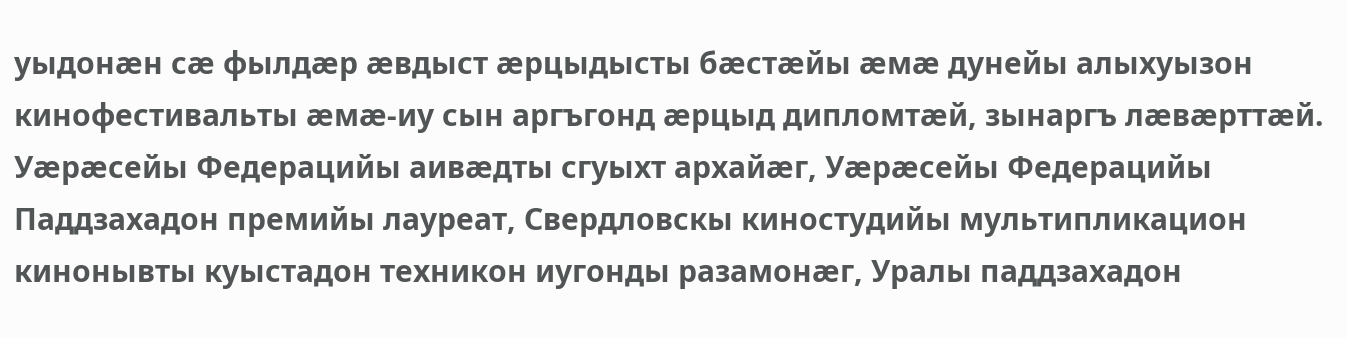уыдонæн сæ фылдæр æвдыст æрцыдысты бæстæйы æмæ дунейы алыхуызон кинофестивальты æмæ-иу сын аргъгонд æрцыд дипломтæй, зынаргъ лæвæрттæй. Уæрæсейы Федерацийы аивæдты сгуыхт архайæг, Уæрæсейы Федерацийы Паддзахадон премийы лауреат, Свердловскы киностудийы мультипликацион кинонывты куыстадон техникон иугонды разамонæг, Уралы паддзахадон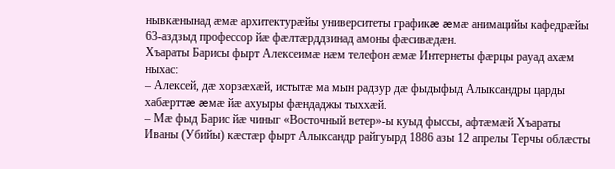нывкæнынад æмæ архитектурæйы университеты графикæ æмæ анимацийы кафедрæйы 63-аздзыд профессор йæ фæлтæрддзинад амоны фæсивæдæн.
Хъараты Барисы фырт Алексеимæ нæм телефон æмæ Интернеты фæрцы рауад ахæм ныхас:
– Алексей, дæ хорзæхæй, истытæ ма мын радзур дæ фыдыфыд Алыксандры царды хабæрттæ æмæ йæ ахуыры фæндаджы тыххæй.
– Мæ фыд Барис йæ чиныг «Восточный ветер»-ы куыд фыссы, афтæмæй Хъараты Иваны (Убийы) кæстæр фырт Алыксандр райгуырд 1886 азы 12 апрелы Терчы облæсты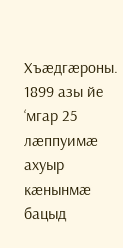Хъæдгæроны. 1899 азы йе ‘мгар 25 лæппуимæ ахуыр кæнынмæ бацыд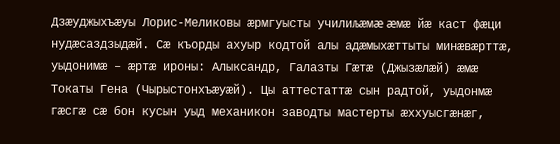Дзæуджыхъæуы Лорис-Меликовы æрмгуысты училиљæмæ æмæ йæ каст фæци нудæсаздзыдæй. Сæ къорды ахуыр кодтой алы адæмыхæттыты минæвæрттæ, уыдонимæ – æртæ ироны: Алыксандр, Галазты Гæтæ (Джызæлæй) æмæ Токаты Гена (Чырыстонхъæуæй). Цы аттестаттæ сын радтой, уыдонмæ гæсгæ сæ бон кусын уыд механикон заводты мастерты æххуысгæнæг,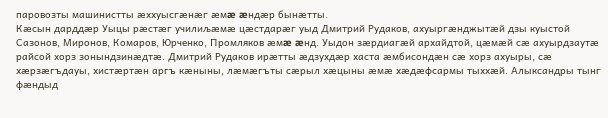паровозты машинистты æххуысгæнæг æмæ æндæр бынæтты.
Кæсын дарддæр Уыцы рæстæг училиљæмæ цæстдарæг уыд Дмитрий Рудаков, ахуыргæнджытæй дзы куыстой Сазонов, Миронов, Комаров, Юрченко, Промляков æмæ æнд. Уыдон зæрдиагæй архайдтой, цæмæй сæ ахуырдзаутæ райсой хорз зонындзинæдтæ. Дмитрий Рудаков ирæтты æдзухдæр хаста æмбисондæн сæ хорз ахуыры, сæ хæрзæгъдауы, хистæртæн аргъ кæныны, лæмæгъты сæрыл хæцыны æмæ хæдæфсармы тыххæй. Алыксандры тынг фæндыд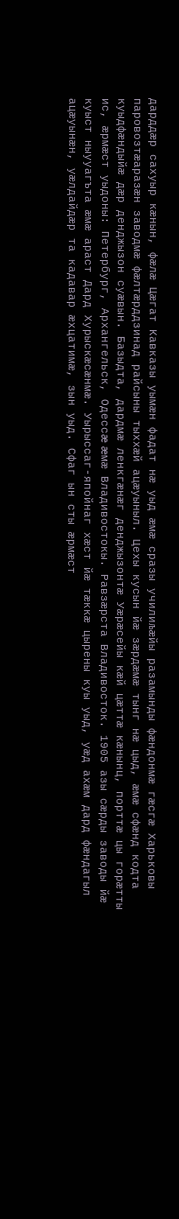дарддæр сахуыр кæнын, фæлæ Цæгат Кавказы уымæн фадат нæ уыд æмæ сразы училиљæйы разамынды фæндонмæ гæсгæ Харьковы паровозтæаразæн заводмæ фæлтæрддзинад райсыны тыххæй ацæуыныл. Цехы кусын йæ зæрдæмæ тынг нæ цыд, æмæ сфæнд кодта куыдфæндыйæ дæр денджызон суæвын. Базыдта, дардмæ ленкгæнæг денджызонтæ Уæрæсейы кæй цæттæ кæнынц, порттæ цы горæтты ис, æрмæст уыдоны: Петербург, Архангельск, Одессæ æмæ Владивостокы. Равзæрста Владивосток. 1905 азы сæрды заводы йæ куыст ныууагъта æмæ араст Дард Хурыскæсæнмæ. Уырыссаг-япойнаг хæст йæ тæккæ цырены куы уыд, уæд ахæм дард фæндагыл ацæуынæн, уæлдайдæр та кадавар æхцатимæ, зын уыд. Сфаг ын сты æрмæст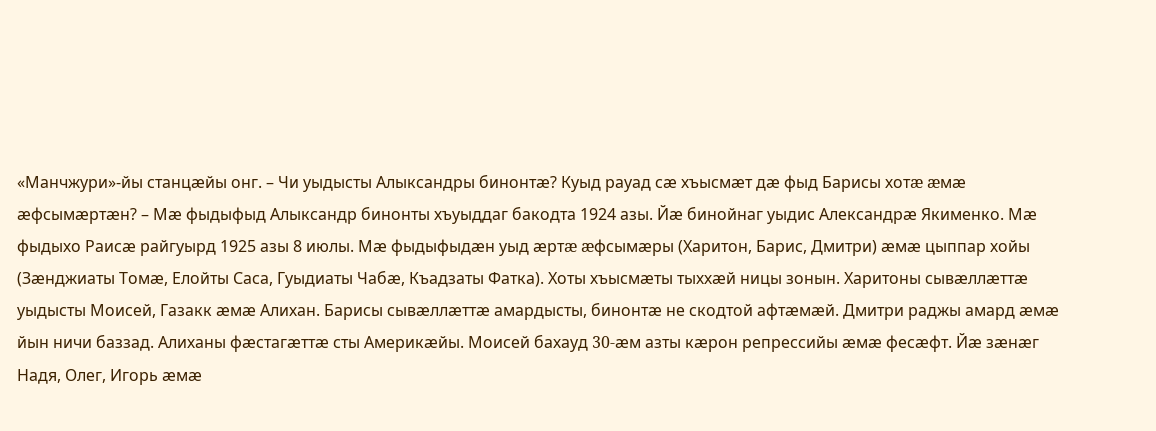«Манчжури»-йы станцæйы онг. – Чи уыдысты Алыксандры бинонтæ? Куыд рауад сæ хъысмæт дæ фыд Барисы хотæ æмæ æфсымæртæн? – Мæ фыдыфыд Алыксандр бинонты хъуыддаг бакодта 1924 азы. Йæ бинойнаг уыдис Александрæ Якименко. Мæ фыдыхо Раисæ райгуырд 1925 азы 8 июлы. Мæ фыдыфыдæн уыд æртæ æфсымæры (Харитон, Барис, Дмитри) æмæ цыппар хойы (Зæнджиаты Томæ, Елойты Саса, Гуыдиаты Чабæ, Къадзаты Фатка). Хоты хъысмæты тыххæй ницы зонын. Харитоны сывæллæттæ уыдысты Моисей, Газакк æмæ Алихан. Барисы сывæллæттæ амардысты, бинонтæ не скодтой афтæмæй. Дмитри раджы амард æмæ йын ничи баззад. Алиханы фæстагæттæ сты Америкæйы. Моисей бахауд 30-æм азты кæрон репрессийы æмæ фесæфт. Йæ зæнæг Надя, Олег, Игорь æмæ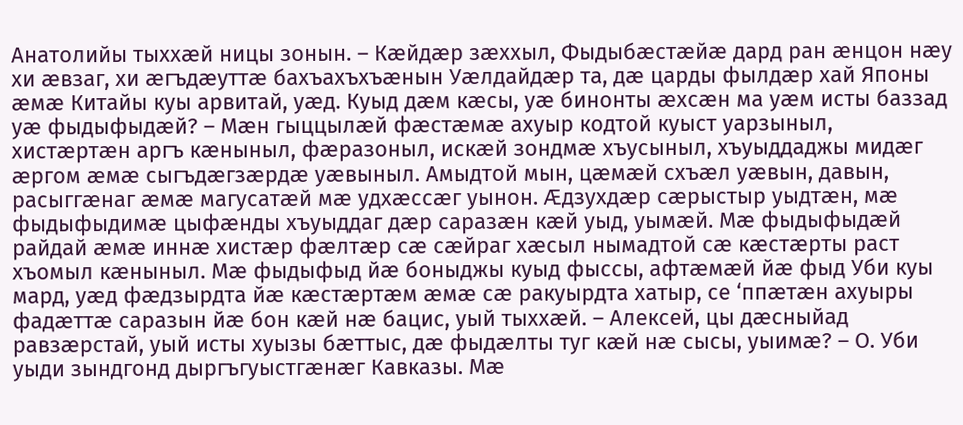Анатолийы тыххæй ницы зонын. – Кæйдæр зæххыл, Фыдыбæстæйæ дард ран æнцон нæу хи æвзаг, хи æгъдæуттæ бахъахъхъæнын Уæлдайдæр та, дæ царды фылдæр хай Японы æмæ Китайы куы арвитай, уæд. Куыд дæм кæсы, уæ бинонты æхсæн ма уæм исты баззад уæ фыдыфыдæй? – Мæн гыццылæй фæстæмæ ахуыр кодтой куыст уарзыныл, хистæртæн аргъ кæныныл, фæразоныл, искæй зондмæ хъусыныл, хъуыддаджы мидæг æргом æмæ сыгъдæгзæрдæ уæвыныл. Амыдтой мын, цæмæй схъæл уæвын, давын, расыггæнаг æмæ магусатæй мæ удхæссæг уынон. Æдзухдæр сæрыстыр уыдтæн, мæ фыдыфыдимæ цыфæнды хъуыддаг дæр саразæн кæй уыд, уымæй. Мæ фыдыфыдæй райдай æмæ иннæ хистæр фæлтæр сæ сæйраг хæсыл нымадтой сæ кæстæрты раст хъомыл кæныныл. Мæ фыдыфыд йæ боныджы куыд фыссы, афтæмæй йæ фыд Уби куы мард, уæд фæдзырдта йæ кæстæртæм æмæ сæ ракуырдта хатыр, се ‘ппæтæн ахуыры фадæттæ саразын йæ бон кæй нæ бацис, уый тыххæй. – Алексей, цы дæсныйад равзæрстай, уый исты хуызы бæттыс, дæ фыдæлты туг кæй нæ сысы, уыимæ? – О. Уби уыди зындгонд дыргъгуыстгæнæг Кавказы. Мæ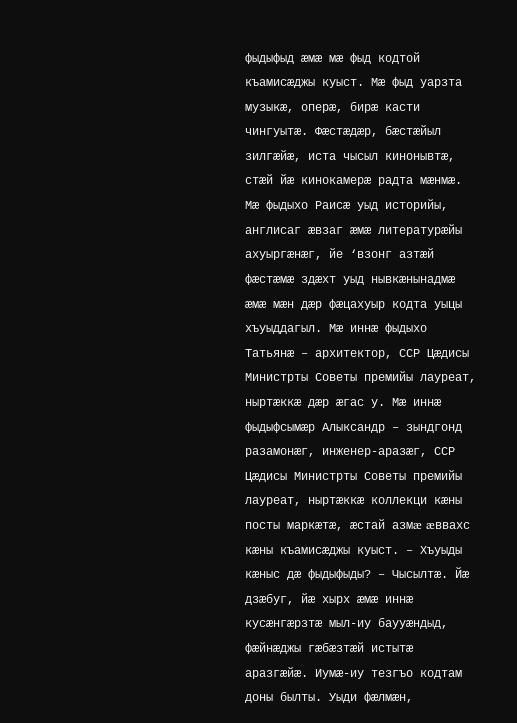фыдыфыд æмæ мæ фыд кодтой къамисæджы куыст. Мæ фыд уарзта музыкæ, оперæ, бирæ касти чингуытæ. Фæстæдæр, бæстæйыл зилгæйæ, иста чысыл кинонывтæ, стæй йæ кинокамерæ радта мæнмæ. Мæ фыдыхо Раисæ уыд историйы, англисаг æвзаг æмæ литературæйы ахуыргæнæг, йе ‘взонг азтæй фæстæмæ здæхт уыд нывкæнынадмæ æмæ мæн дæр фæцахуыр кодта уыцы хъуыддагыл. Мæ иннæ фыдыхо Татьянæ – архитектор, ССР Цæдисы Министрты Советы премийы лауреат, ныртæккæ дæр æгас у. Мæ иннæ фыдыфсымæр Алыксандр – зындгонд разамонæг, инженер-аразæг, ССР Цæдисы Министрты Советы премийы лауреат, ныртæккæ коллекци кæны посты маркæтæ, æстай азмæ æввахс кæны къамисæджы куыст. – Хъуыды кæныс дæ фыдыфыды? – Чысылтæ. Йæ дзæбуг, йæ хырх æмæ иннæ кусæнгæрзтæ мыл-иу баууæндыд, фæйнæджы гæбæзтæй истытæ аразгæйæ. Иумæ-иу тезгъо кодтам доны былты. Уыди фæлмæн,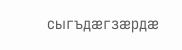сыгъдæгзæрдæ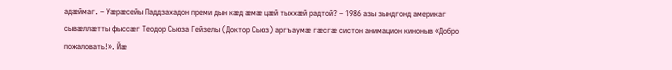адæймаг. – Уæрæсейы Паддзахадон преми дын кæд æмæ цæй тыххæй радтой? – 1986 азы зындгонд америкаг сывæллæтты фыссæг Теодор Сьюза Гейзелы (Доктор Сьюз) аргъаумæ гæсгæ систон анимацион киноныв «Добро пожаловать!». Йæ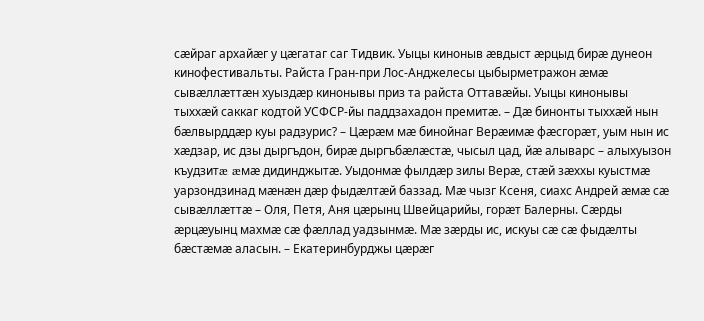сæйраг архайæг у цæгатаг саг Тидвик. Уыцы киноныв æвдыст æрцыд бирæ дунеон кинофестивальты. Райста Гран-при Лос-Анджелесы цыбырметражон æмæ сывæллæттæн хуыздæр кинонывы приз та райста Оттавæйы. Уыцы кинонывы тыххæй саккаг кодтой УСФСР-йы паддзахадон премитæ. – Дæ бинонты тыххæй нын бæлвырддæр куы радзурис? – Цæрæм мæ бинойнаг Верæимæ фæсгорæт, уым нын ис хæдзар, ис дзы дыргъдон, бирæ дыргъбæлæстæ, чысыл цад, йæ алыварс – алыхуызон къудзитæ æмæ дидинджытæ. Уыдонмæ фылдæр зилы Верæ, стæй зæххы куыстмæ уарзондзинад мæнæн дæр фыдæлтæй баззад. Мæ чызг Ксеня, сиахс Андрей æмæ сæ сывæллæттæ – Оля, Петя, Аня цæрынц Швейцарийы, горæт Балерны. Сæрды æрцæуынц махмæ сæ фæллад уадзынмæ. Мæ зæрды ис, искуы сæ сæ фыдæлты бæстæмæ аласын. – Екатеринбурджы цæрæг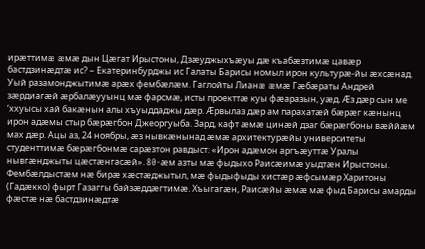ирæттимæ æмæ дын Цæгат Ирыстоны, Дзæуджыхъæуы дæ къабæзтимæ цавæр бастдзинæдтæ ис? – Екатеринбурджы ис Галаты Барисы номыл ирон культурæ-йы æхсæнад. Уый разамонджытимæ арæх фембæлæм. Гаглойты Лианæ æмæ Гæбæраты Андрей зæрдиагæй æрбалæууынц мæ фарсмæ, исты проекттæ куы фæаразын, уæд. Æз дæр сын ме ‘ххуысы хай бакæнын алы хъуыддаджы дæр. Æрвылаз дæр ам парахатæй бæрæг кæнынц ирон адæмы стыр бæрæгбон Джеоргуыба. Зард, кафт æмæ цинæй дзаг бæрæгбоны вæййæм мах дæр. Ацы аз, 24 ноябры, æз нывкæнынад æмæ архитектурæйы университеты студенттимæ бæрæгбонмæ сарæзтон равдыст: «Ирон адæмон аргъæуттæ Уралы нывгæнджыты цæстæнгасæй». 80-æм азты мæ фыдыхо Раисæимæ уыдтæн Ирыстоны. Фембæлдыстæм нæ бирæ хæстæджытыл, мæ фыдыфыды хистæр æфсымæр Харитоны (Гадæкко) фырт Газаггы байзæддæгтимæ. Хъыгагæн, Раисæйы æмæ мæ фыд Барисы амарды фæстæ нæ бастдзинæдтæ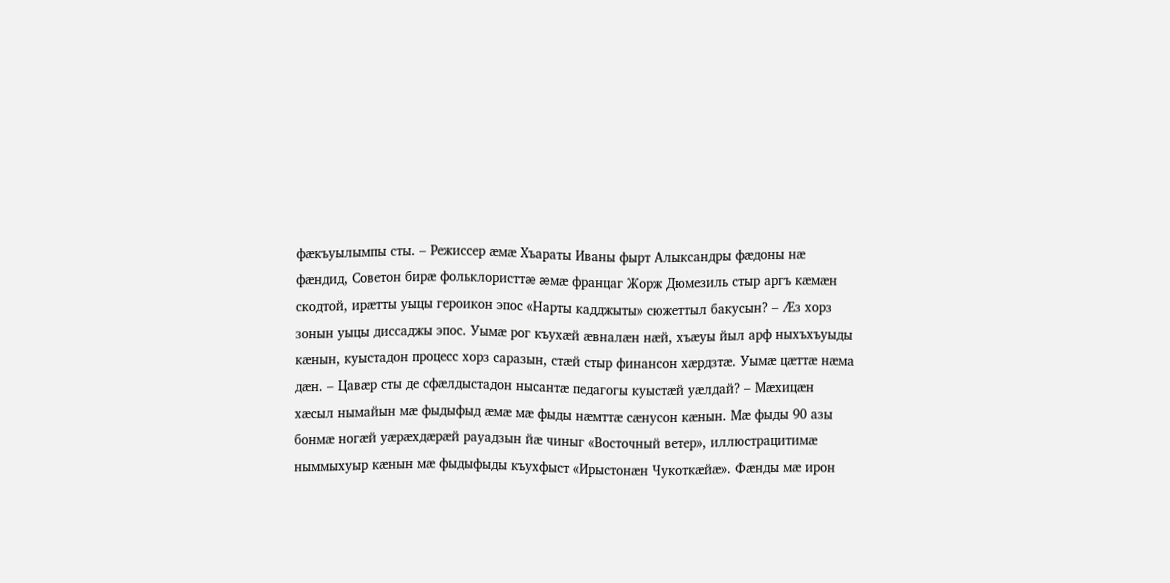фæкъуылымпы сты. – Режиссер æмæ Хъараты Иваны фырт Алыксандры фæдоны нæ фæндид, Советон бирæ фольклористтæ æмæ францаг Жорж Дюмезиль стыр аргъ кæмæн скодтой, ирæтты уыцы героикон эпос «Нарты кадджыты» сюжеттыл бакусын? – Æз хорз зонын уыцы диссаджы эпос. Уымæ рог къухæй æвналæн нæй, хъæуы йыл арф ныхъхъуыды кæнын, куыстадон процесс хорз саразын, стæй стыр финансон хæрдзтæ. Уымæ цæттæ нæма дæн. – Цавæр сты де сфæлдыстадон нысантæ педагогы куыстæй уæлдай? – Мæхицæн хæсыл нымайын мæ фыдыфыд æмæ мæ фыды нæмттæ сæнусон кæнын. Мæ фыды 90 азы бонмæ ногæй уæрæхдæрæй рауадзын йæ чиныг «Восточный ветер», иллюстрацитимæ ныммыхуыр кæнын мæ фыдыфыды къухфыст «Ирыстонæн Чукоткæйæ». Фæнды мæ ирон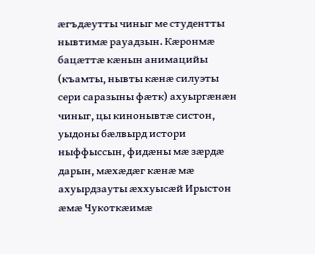æгъдæутты чиныг ме студентты нывтимæ рауадзын. Кæронмæ бацæттæ кæнын анимацийы (къамты, нывты кæнæ силуэты сери саразыны фæтк) ахуыргæнæн чиныг, цы кинонывтæ систон, уыдоны бæлвырд истори ныффыссын, фидæны мæ зæрдæ дарын, мæхæдæг кæнæ мæ ахуырдзауты æххуысæй Ирыстон æмæ Чукоткæимæ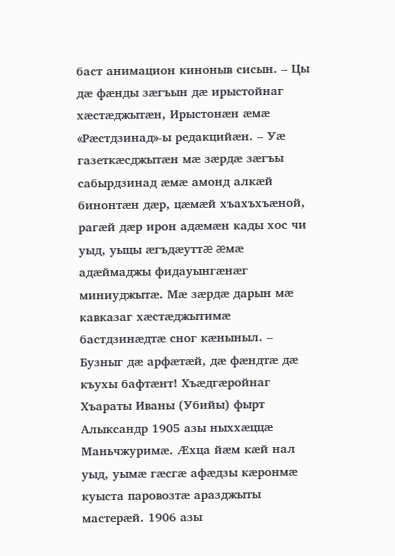баст анимацион киноныв сисын. – Цы дæ фæнды зæгъын дæ ирыстойнаг хæстæджытæн, Ирыстонæн æмæ «Рæстдзинад»-ы редакцийæн. – Уæ газеткæсджытæн мæ зæрдæ зæгъы сабырдзинад æмæ амонд алкæй бинонтæн дæр, цæмæй хъахъхъæной, рагæй дæр ирон адæмæн кады хос чи уыд, уыцы æгъдæуттæ æмæ адæймаджы фидауынгæнæг миниуджытæ. Мæ зæрдæ дарын мæ кавказаг хæстæджытимæ бастдзинæдтæ сног кæныныл. – Бузныг дæ арфæтæй, дæ фæндтæ дæ къухы бафтæнт! Хъæдгæройнаг Хъараты Иваны (Убийы) фырт Алыксандр 1905 азы ныххæццæ Маньчжуримæ. Æхца йæм кæй нал уыд, уымæ гæсгæ афæдзы кæронмæ куыста паровозтæ аразджыты мастерæй. 1906 азы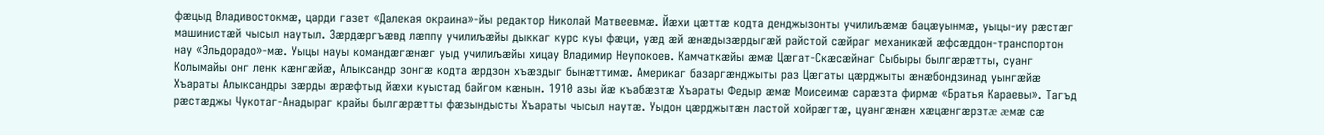фæцыд Владивостокмæ, царди газет «Далекая окраина»-йы редактор Николай Матвеевмæ. Йæхи цæттæ кодта денджызонты училиљæмæ бацæуынмæ, уыцы-иу рæстæг машинистæй чысыл наутыл. Зæрдæргъæвд лæппу училиљæйы дыккаг курс куы фæци, уæд æй æнæдызæрдыгæй райстой сæйраг механикæй æфсæддон-транспортон нау «Эльдорадо»-мæ. Уыцы науы командæгæнæг уыд училиљæйы хицау Владимир Неупокоев. Камчаткæйы æмæ Цæгат-Скæсæйнаг Сыбыры былгæрæтты, суанг Колымайы онг ленк кæнгæйæ, Алыксандр зонгæ кодта æрдзон хъæздыг бынæттимæ. Америкаг базаргæнджыты раз Цæгаты цæрджыты æнæбондзинад уынгæйæ Хъараты Алыксандры зæрды æрæфтыд йæхи куыстад байгом кæнын. 1910 азы йæ къабæзтæ Хъараты Федыр æмæ Моисеимæ сарæзта фирмæ «Братья Караевы». Тагъд рæстæджы Чукотаг-Анадыраг крайы былгæрæтты фæзындысты Хъараты чысыл наутæ. Уыдон цæрджытæн ластой хойрæгтæ, цуангæнæн хæцæнгæрзтæ æмæ сæ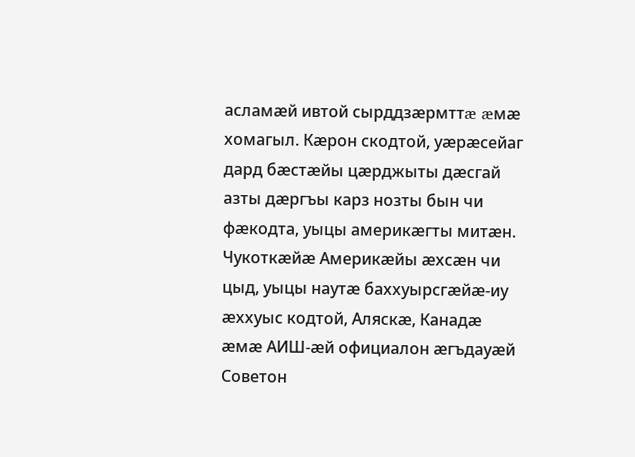асламæй ивтой сырддзæрмттæ æмæ хомагыл. Кæрон скодтой, уæрæсейаг дард бæстæйы цæрджыты дæсгай азты дæргъы карз нозты бын чи фæкодта, уыцы америкæгты митæн. Чукоткæйæ Америкæйы æхсæн чи цыд, уыцы наутæ баххуырсгæйæ-иу æххуыс кодтой, Аляскæ, Канадæ æмæ АИШ-æй официалон æгъдауæй Советон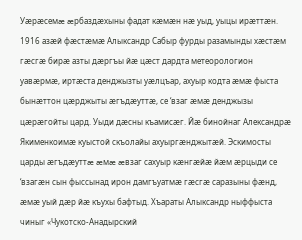Уæрæсемæ æрбаздæхыны фадат кæмæн нæ уыд, уыцы ирæттæн. 1916 азæй фæстæмæ Алыксандр Сабыр фурды разамынды хæстæм гæсгæ бирæ азты дæргъы йæ цæст дардта метеорологион уавæрмæ, иртæста денджызты уæлцъар, ахуыр кодта æмæ фыста бынæттон цæрджыты æгъдæуттæ, се ‘взаг æмæ денджызы цæрæгойты цард. Уыди дæсны къамисæг. Йæ бинойнаг Александрæ Якименкоимæ куыстой скъолайы ахуыргæнджытæй. Эскимосты царды æгъдæуттæ æмæ æвзаг сахуыр кæнгæйæ йæм æрцыди се ‘взагæн сын фыссынад ирон дамгъуатмæ гæсгæ саразыны фæнд, æмæ уый дæр йæ къухы бафтыд. Хъараты Алыксандр ныффыста чиныг «Чукотско-Анадырский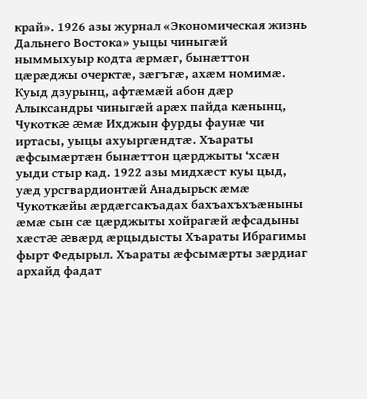край». 1926 азы журнал «Экономическая жизнь Дальнего Востока» уыцы чиныгæй ныммыхуыр кодта æрмæг, бынæттон цæрæджы очерктæ, зæгъгæ, ахæм номимæ. Куыд дзурынц, афтæмæй абон дæр Алыксандры чиныгæй арæх пайда кæнынц, Чукоткæ æмæ Ихджын фурды фаунæ чи иртасы, уыцы ахуыргæндтæ. Хъараты æфсымæртæн бынæттон цæрджыты ‘хсæн уыди стыр кад. 1922 азы мидхæст куы цыд, уæд урсгвардионтæй Анадырьск æмæ Чукоткæйы æрдæгсакъадах бахъахъхъæныны æмæ сын сæ цæрджыты хойрагæй æфсадыны хæстæ æвæрд æрцыдысты Хъараты Ибрагимы фырт Федырыл. Хъараты æфсымæрты зæрдиаг архайд фадат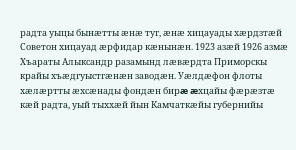радта уыцы бынæтты æнæ туг, æнæ хицауады хæрдзтæй Советон хицауад æрфидар кæнынæн. 1923 азæй 1926 азмæ Хъараты Алыксандр разамынд лæвæрдта Приморскы крайы хъæдгуыстгæнæн заводæн. Уæлдæфон флоты хæлæртты æхсæнады фондæн бирæ æхцайы фæрæзтæ кæй радта, уый тыххæй йын Камчаткæйы губернийы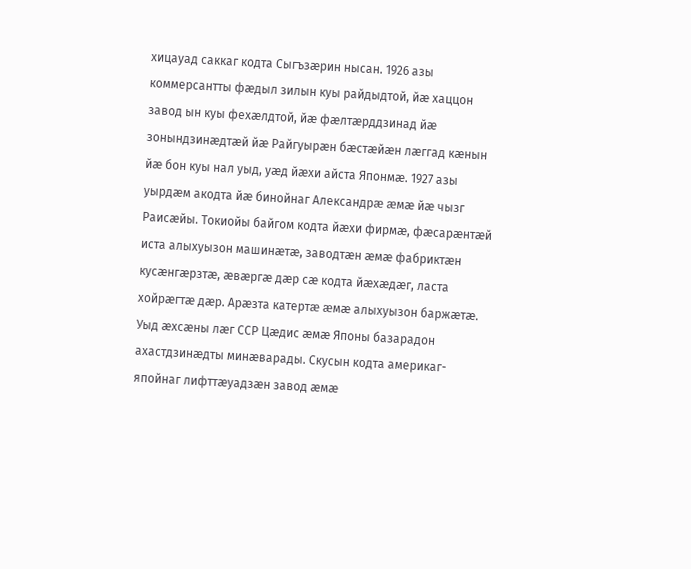хицауад саккаг кодта Сыгъзæрин нысан. 1926 азы коммерсантты фæдыл зилын куы райдыдтой, йæ хаццон завод ын куы фехæлдтой, йæ фæлтæрддзинад йæ зонындзинæдтæй йæ Райгуырæн бæстæйæн лæггад кæнын йæ бон куы нал уыд, уæд йæхи айста Японмæ. 1927 азы уырдæм акодта йæ бинойнаг Александрæ æмæ йæ чызг Раисæйы. Токиойы байгом кодта йæхи фирмæ, фæсарæнтæй иста алыхуызон машинæтæ, заводтæн æмæ фабриктæн кусæнгæрзтæ, æвæргæ дæр сæ кодта йæхæдæг, ласта хойрæгтæ дæр. Арæзта катертæ æмæ алыхуызон баржæтæ. Уыд æхсæны лæг ССР Цæдис æмæ Японы базарадон ахастдзинæдты минæварады. Скусын кодта америкаг-япойнаг лифттæуадзæн завод æмæ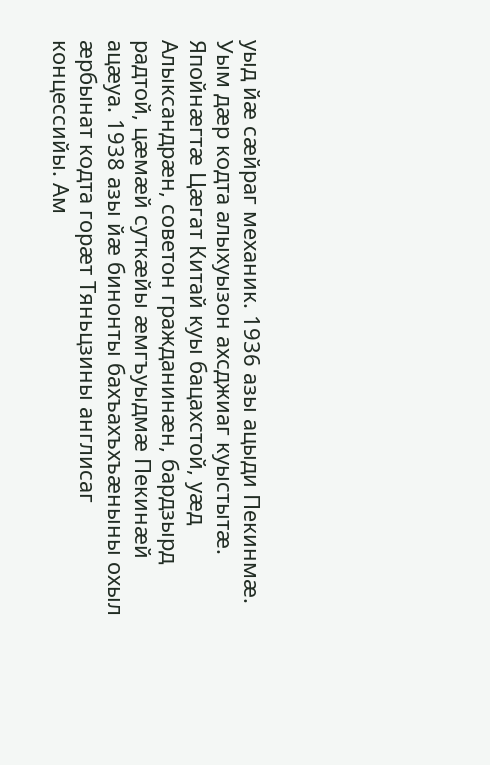уыд йæ сæйраг механик. 1936 азы ацыди Пекинмæ. Уым дæр кодта алыхуызон ахсджиаг куыстытæ. Япойнæгтæ Цæгат Китай куы бацахстой, уæд Алыксандрæн, советон гражданинæн, бардзырд радтой, цæмæй суткæйы æмгъуыдмæ Пекинæй ацæуа. 1938 азы йæ бинонты бахъахъхъæныны охыл æрбынат кодта горæт Тяньцзины англисаг концессийы. Ам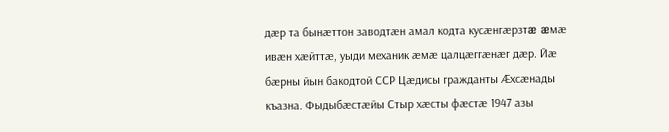дæр та бынæттон заводтæн амал кодта кусæнгæрзтæ æмæ ивæн хæйттæ, уыди механик æмæ цалцæггæнæг дæр. Йæ бæрны йын бакодтой ССР Цæдисы гражданты Æхсæнады къазна. Фыдыбæстæйы Стыр хæсты фæстæ 1947 азы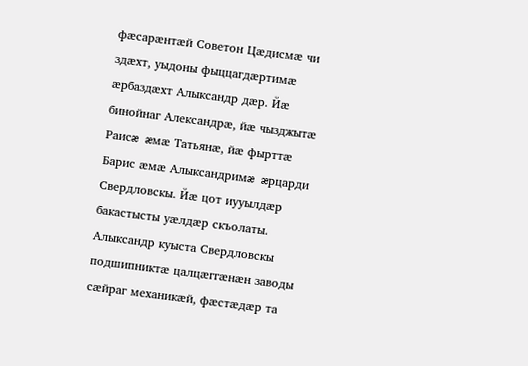фæсарæнтæй Советон Цæдисмæ чи здæхт, уыдоны фыццагдæртимæ æрбаздæхт Алыксандр дæр. Йæ бинойнаг Александрæ, йæ чызджытæ Раисæ æмæ Татьянæ, йæ фырттæ Барис æмæ Алыксандримæ æрцарди Свердловскы. Йæ цот иууылдæр бакастысты уæлдæр скъолаты. Алыксандр куыста Свердловскы подшипниктæ цалцæггæнæн заводы сæйраг механикæй, фæстæдæр та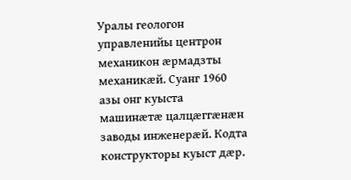Уралы геологон управленийы центрон механикон æрмадзты механикæй. Суанг 1960 азы онг куыста машинæтæ цалцæггæнæн заводы инженерæй. Кодта конструкторы куыст дæр.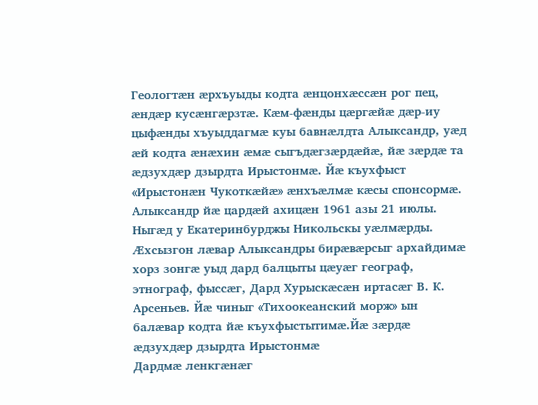Геологтæн æрхъуыды кодта æнцонхæссæн рог пец, æндæр кусæнгæрзтæ. Кæм-фæнды цæргæйæ дæр-иу цыфæнды хъуыддагмæ куы бавнæлдта Алыксандр, уæд æй кодта æнæхин æмæ сыгъдæгзæрдæйæ, йæ зæрдæ та æдзухдæр дзырдта Ирыстонмæ. Йæ къухфыст «Ирыстонæн Чукоткæйæ» æнхъæлмæ кæсы спонсормæ. Алыксандр йæ цардæй ахицæн 1961 азы 21 июлы. Ныгæд у Екатеринбурджы Никольскы уæлмæрды. Æхсызгон лæвар Алыксандры бирæвæрсыг архайдимæ хорз зонгæ уыд дард балцыты цæуæг географ, этнограф, фыссæг, Дард Хурыскæсæн иртасæг В. К. Арсеньев. Йæ чиныг «Тихоокеанский морж» ын балæвар кодта йæ къухфыстытимæ.Йæ зæрдæ æдзухдæр дзырдта Ирыстонмæ
Дардмæ ленкгæнæг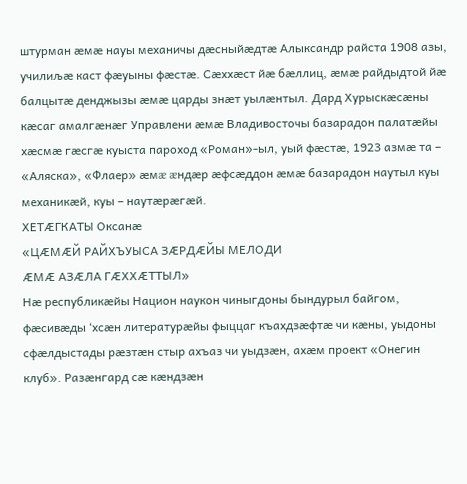штурман æмæ науы механичы дæсныйæдтæ Алыксандр райста 1908 азы, училиљæ каст фæуыны фæстæ. Сæххæст йæ бæллиц, æмæ райдыдтой йæ балцытæ денджызы æмæ царды знæт уылæнтыл. Дард Хурыскæсæны кæсаг амалгæнæг Управлени æмæ Владивосточы базарадон палатæйы хæсмæ гæсгæ куыста пароход «Роман»-ыл, уый фæстæ, 1923 азмæ та – «Аляска», «Флаер» æмæ æндæр æфсæддон æмæ базарадон наутыл куы механикæй, куы – наутæрæгæй.
ХЕТӔГКАТЫ Оксанӕ
«ЦӔМӔЙ РАЙХЪУЫСА ЗӔРДӔЙЫ МЕЛОДИ
ӔМӔ АЗӔЛА ГӔХХӔТТЫЛ»
Нӕ республикӕйы Национ наукон чиныгдоны бындурыл байгом, фӕсивӕды ‘хсӕн литературӕйы фыццаг къахдзӕфтӕ чи кӕны, уыдоны сфӕлдыстады рӕзтӕн стыр ахъаз чи уыдзӕн, ахӕм проект «Онегин клуб». Разӕнгард сӕ кӕндзӕн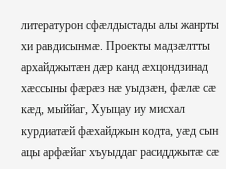литературон сфӕлдыстады алы жанрты хи равдисынмӕ. Проекты мадзӕлтты архайджытӕн дӕр канд ӕхцондзинад хӕссыны фӕрӕз нӕ уыдзӕн, фӕлӕ сӕ кӕд, мыййаг, Хуыцау иу мисхал курдиатӕй фӕхайджын кодта, уӕд сын ацы арфӕйаг хъуыддаг расидджытӕ сӕ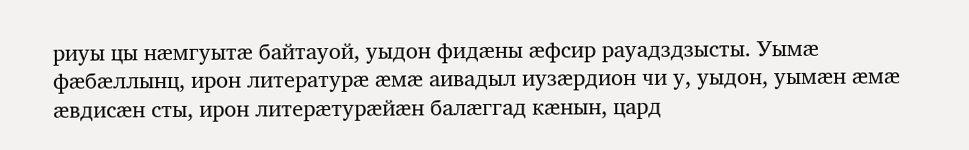риуы цы нӕмгуытӕ байтауой, уыдон фидӕны ӕфсир рауадздзысты. Уымӕ фӕбӕллынц, ирон литературӕ ӕмӕ аивадыл иузӕрдион чи у, уыдон, уымӕн ӕмӕ ӕвдисӕн сты, ирон литерӕтурӕйӕн балӕггад кӕнын, цард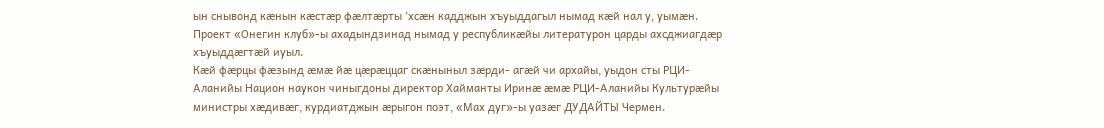ын снывонд кӕнын кӕстӕр фӕлтӕрты ‘хсӕн кадджын хъуыддагыл нымад кӕй нал у, уымӕн. Проект «Онегин клуб»-ы ахадындзинад нымад у республикӕйы литературон царды ахсджиагдӕр хъуыддӕгтӕй иуыл.
Кӕй фӕрцы фӕзынд ӕмӕ йӕ цӕрӕццаг скӕныныл зӕрди- агӕй чи архайы, уыдон сты РЦИ-Аланийы Национ наукон чиныгдоны директор Хайманты Иринӕ ӕмӕ РЦИ-Аланийы Культурӕйы министры хӕдивӕг, курдиатджын ӕрыгон поэт, «Мах дуг»-ы уазӕг ДУДАЙТЫ Чермен.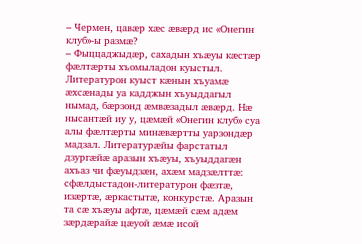– Чермен, цавӕр хӕс ӕвӕрд ис «Онегин клуб»-ы размӕ?
– Фыццаджыдӕр, сахадын хъӕуы кӕстӕр фӕлтӕрты хъомыладон куыстыл. Литературон куыст кӕнын хъуамӕ ӕхсӕнады уа кадджын хъуыддагыл нымад, бӕрзонд ӕмвӕзадыл ӕвӕрд. Нӕ нысантӕй иу у, цӕмӕй «Онегин клуб» суа алы фӕлтӕрты минӕвӕртты уарзондӕр мадзал. Литературӕйы фарстатыл дзургӕйӕ аразын хъӕуы, хъуыддагӕн ахъаз чи фӕуыдзӕн, ахӕм мадзӕлттӕ: сфӕлдыстадон-литературон фӕзтӕ, изӕртӕ, ӕркастытӕ, конкурстӕ. Аразын та сӕ хъӕуы афтӕ, цӕмӕй сӕм адӕм зӕрдӕрайӕ цӕуой ӕмӕ исой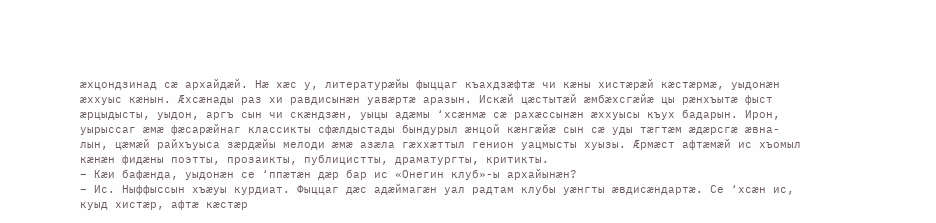ӕхцондзинад сӕ архайдӕй. Нӕ хӕс у, литературӕйы фыццаг къахдзӕфтӕ чи кӕны хистӕрӕй кӕстӕрмӕ, уыдонӕн ӕххуыс кӕнын. Ӕхсӕнады раз хи равдисынӕн уавӕртӕ аразын. Искӕй цӕстытӕй ӕмбӕхсгӕйӕ цы рӕнхъытӕ фыст ӕрцыдысты, уыдон, аргъ сын чи скӕндзӕн, уыцы адӕмы ‘хсӕнмӕ сӕ рахӕссынӕн ӕххуысы къух бадарын. Ирон, уырыссаг ӕмӕ фӕсарӕйнаг классикты сфӕлдыстады бындурыл ӕнцой кӕнгӕйӕ сын сӕ уды тӕгтӕм ӕдӕрсгӕ ӕвна- лын, цӕмӕй райхъуыса зӕрдӕйы мелоди ӕмӕ азӕла гӕххӕттыл генион уацмысты хуызы. Ӕрмӕст афтӕмӕй ис хъомыл кӕнӕн фидӕны поэтты, прозаикты, публицистты, драматургты, критикты.
– Кӕи бафӕнда, уыдонӕн се ‘ппӕтӕн дӕр бар ис «Онегин клуб»-ы архайынӕн?
– Ис. Ныффыссын хъӕуы курдиат. Фыццаг дӕс адӕймагӕн уал радтам клубы уӕнгты ӕвдисӕндартӕ. Се ‘хсӕн ис, куыд хистӕр, афтӕ кӕстӕр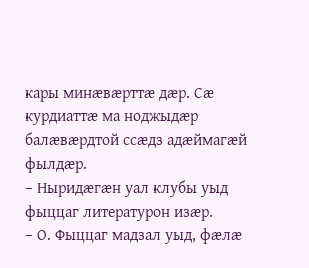кары минӕвӕрттӕ дӕр. Сӕ курдиаттӕ ма ноджыдӕр балӕвӕрдтой ссӕдз адӕймагӕй фылдӕр.
– Ныридӕгӕн уал клубы уыд фыццаг литературон изӕр.
– О. Фыццаг мадзал уыд, фӕлӕ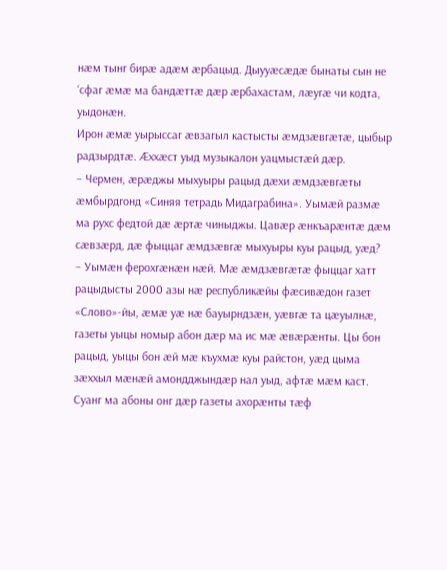нӕм тынг бирӕ адӕм ӕрбацыд. Дыууӕсӕдӕ бынаты сын не ‘сфаг ӕмӕ ма бандӕттӕ дӕр ӕрбахастам, лӕугӕ чи кодта, уыдонӕн.
Ирон ӕмӕ уырыссаг ӕвзагыл кастысты ӕмдзӕвгӕтӕ, цыбыр радзырдтӕ. Ӕххӕст уыд музыкалон уацмыстӕй дӕр.
– Чермен, ӕрӕджы мыхуыры рацыд дӕхи ӕмдзӕвгӕты ӕмбырдгонд «Синяя тетрадь Мидаграбина». Уымӕй размӕ ма рухс федтой дӕ ӕртӕ чиныджы. Цавӕр ӕнкъарӕнтӕ дӕм сӕвзӕрд, дӕ фыццаг ӕмдзӕвгӕ мыхуыры куы рацыд, уӕд?
– Уымӕн ферохгӕнӕн нӕй. Мӕ ӕмдзӕвгӕтӕ фыццаг хатт рацыдысты 2000 азы нӕ республикӕйы фӕсивӕдон газет «Слово»-йы, ӕмӕ уӕ нӕ бауырндзӕн, уӕвгӕ та цӕуылнӕ, газеты уыцы номыр абон дӕр ма ис мӕ ӕвӕрӕнты. Цы бон рацыд, уыцы бон ӕй мӕ къухмӕ куы райстон, уӕд цыма зӕххыл мӕнӕй амондджындӕр нал уыд, афтӕ мӕм каст. Суанг ма абоны онг дӕр газеты ахорӕнты тӕф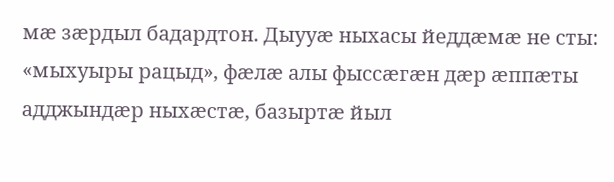мӕ зӕрдыл бадардтон. Дыууӕ ныхасы йеддӕмӕ не сты: «мыхуыры рацыд», фӕлӕ алы фыссӕгӕн дӕр ӕппӕты адджындӕр ныхӕстӕ, базыртӕ йыл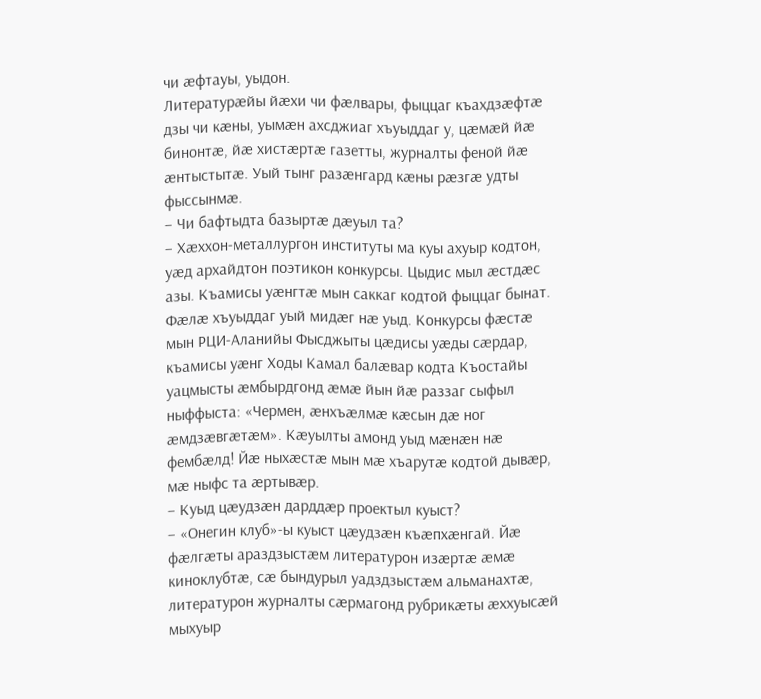чи ӕфтауы, уыдон.
Литературӕйы йӕхи чи фӕлвары, фыццаг къахдзӕфтӕ дзы чи кӕны, уымӕн ахсджиаг хъуыддаг у, цӕмӕй йӕ бинонтӕ, йӕ хистӕртӕ газетты, журналты феной йӕ ӕнтыстытӕ. Уый тынг разӕнгард кӕны рӕзгӕ удты фыссынмӕ.
– Чи бафтыдта базыртӕ дӕуыл та?
– Хӕххон-металлургон институты ма куы ахуыр кодтон, уӕд архайдтон поэтикон конкурсы. Цыдис мыл ӕстдӕс азы. Къамисы уӕнгтӕ мын саккаг кодтой фыццаг бынат. Фӕлӕ хъуыддаг уый мидӕг нӕ уыд. Конкурсы фӕстӕ мын РЦИ-Аланийы Фысджыты цӕдисы уӕды сӕрдар, къамисы уӕнг Ходы Камал балӕвар кодта Къостайы уацмысты ӕмбырдгонд ӕмӕ йын йӕ раззаг сыфыл ныффыста: «Чермен, ӕнхъӕлмӕ кӕсын дӕ ног ӕмдзӕвгӕтӕм». Кӕуылты амонд уыд мӕнӕн нӕ фембӕлд! Йӕ ныхӕстӕ мын мӕ хъарутӕ кодтой дывӕр, мӕ ныфс та ӕртывӕр.
– Куыд цӕудзӕн дарддӕр проектыл куыст?
– «Онегин клуб»-ы куыст цӕудзӕн къӕпхӕнгай. Йӕ фӕлгӕты араздзыстӕм литературон изӕртӕ ӕмӕ киноклубтӕ, сӕ бындурыл уадздзыстӕм альманахтӕ, литературон журналты сӕрмагонд рубрикӕты ӕххуысӕй мыхуыр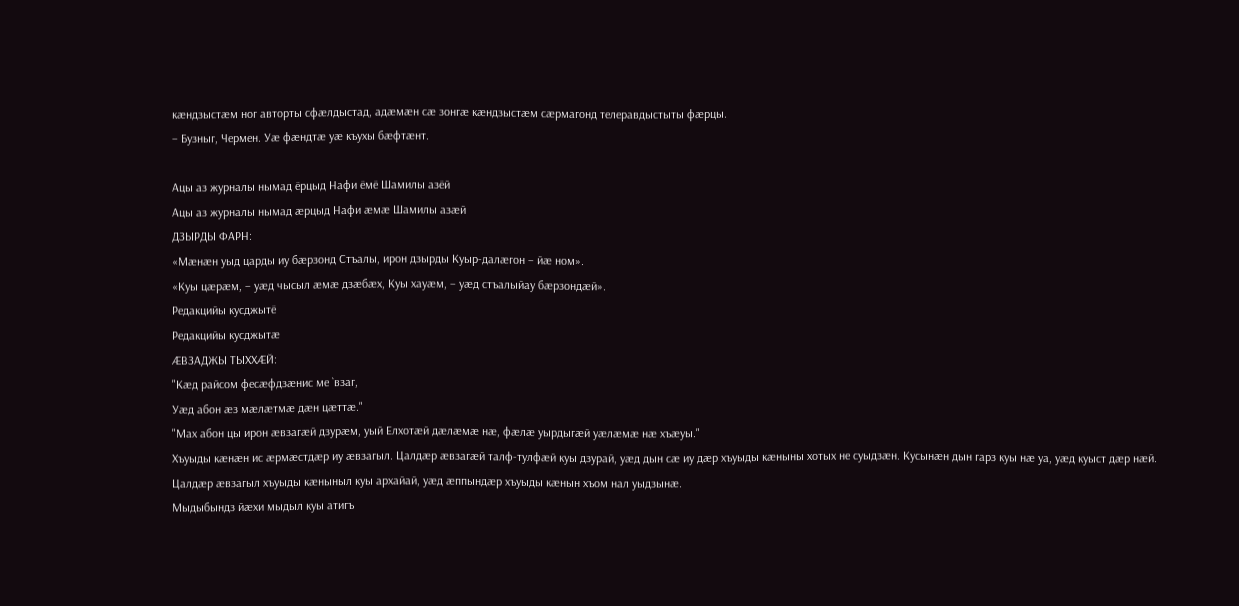кӕндзыстӕм ног авторты сфӕлдыстад, адӕмӕн сӕ зонгӕ кӕндзыстӕм сӕрмагонд телеравдыстыты фӕрцы.
– Бузныг, Чермен. Уӕ фӕндтӕ уӕ къухы бӕфтӕнт.

Ацы аз журналы нымад ёрцыд Нафи ёмё Шамилы азёй
Ацы аз журналы нымад æрцыд Нафи æмæ Шамилы азæй
ДЗЫРДЫ ФАРН:
«Мæнæн уыд царды иу бæрзонд Стъалы, ирон дзырды Куыр-далæгон – йæ ном».
«Куы цæрæм, – уæд чысыл æмæ дзæбæх, Куы хауæм, – уæд стъалыйау бæрзондæй».
Редакцийы кусджытё
Редакцийы кусджытæ
ÆВЗАДЖЫ ТЫХХÆЙ:
"Кæд райсом фесæфдзæнис ме `взаг,
Уæд абон æз мæлæтмæ дæн цæттæ."
"Мах абон цы ирон æвзагæй дзурæм, уый Елхотæй дæлæмæ нæ, фæлæ уырдыгæй уæлæмæ нæ хъæуы."
Хъуыды кæнæн ис æрмæстдæр иу æвзагыл. Цалдæр æвзагæй талф-тулфæй куы дзурай, уæд дын сæ иу дæр хъуыды кæныны хотых не суыдзæн. Кусынæн дын гарз куы нæ уа, уæд куыст дæр нæй. Цалдæр æвзагыл хъуыды кæныныл куы архайай, уæд æппындæр хъуыды кæнын хъом нал уыдзынæ.
Мыдыбындз йæхи мыдыл куы атигъ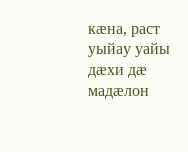кæна, раст уыйау уайы дæхи дæ мадæлон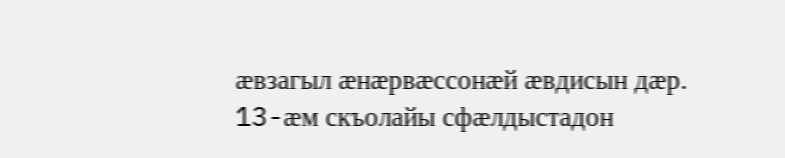æвзагыл æнæрвæссонæй æвдисын дæр.
13-æм скъолайы сфæлдыстадон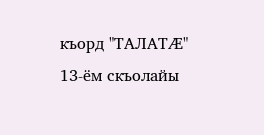къорд "ТАЛАТÆ"
13-ём скъолайы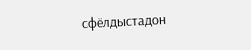сфёлдыстадон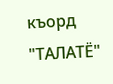къорд "ТАЛАТЁ"